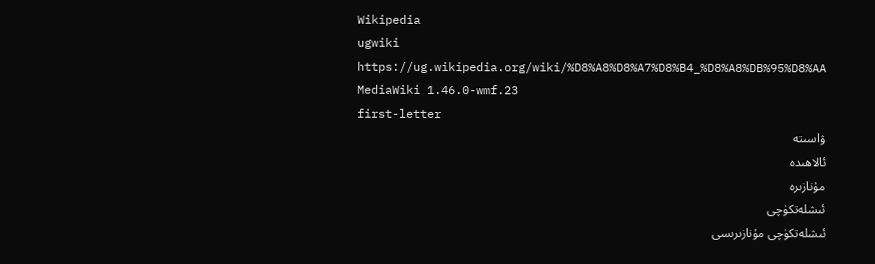Wikipedia
ugwiki
https://ug.wikipedia.org/wiki/%D8%A8%D8%A7%D8%B4_%D8%A8%DB%95%D8%AA
MediaWiki 1.46.0-wmf.23
first-letter
ۋاسىتە
ئالاھىدە
مۇنازىرە
ئىشلەتكۈچى
ئىشلەتكۈچى مۇنازىرىسى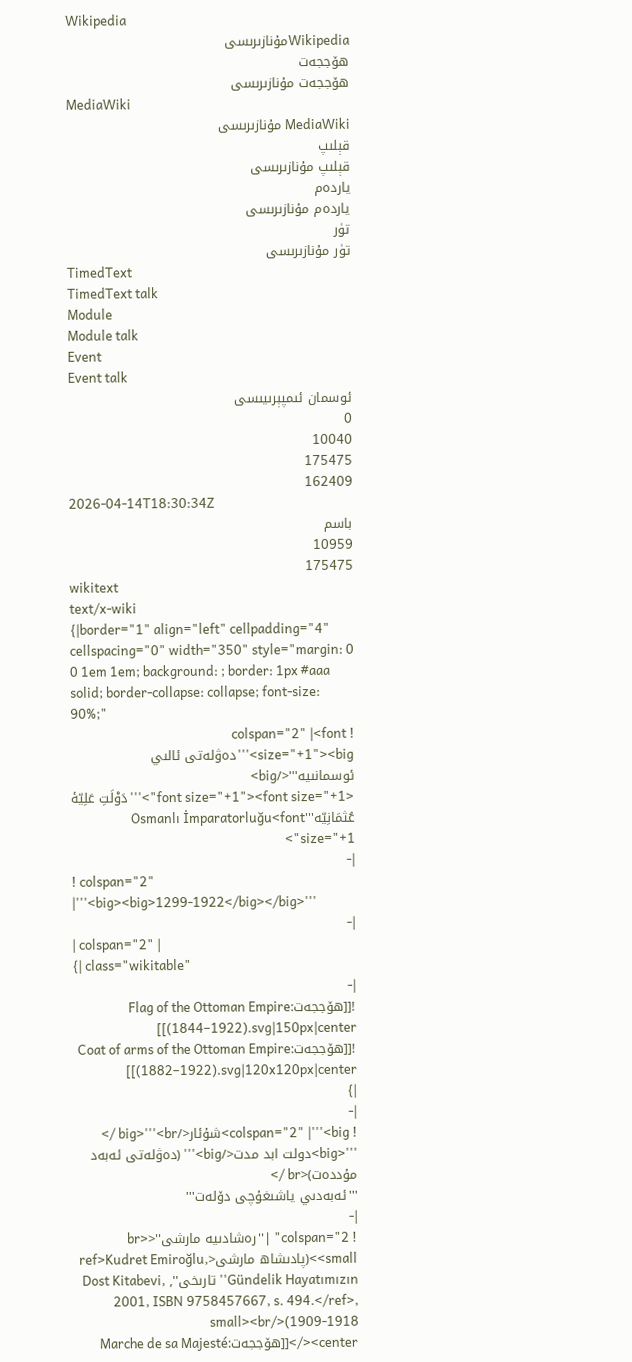Wikipedia
Wikipediaمۇنازىرىسى
ھۆججەت
ھۆججەت مۇنازىرىسى
MediaWiki
MediaWiki مۇنازىرىسى
قېلىپ
قېلىپ مۇنازىرىسى
ياردەم
ياردەم مۇنازىرىسى
تۈر
تۈر مۇنازىرىسى
TimedText
TimedText talk
Module
Module talk
Event
Event talk
ئوسمان ئىمپېرىيىسى
0
10040
175475
162409
2026-04-14T18:30:34Z
باسم
10959
175475
wikitext
text/x-wiki
{|border="1" align="left" cellpadding="4" cellspacing="0" width="350" style="margin: 0 0 1em 1em; background: ; border: 1px #aaa solid; border-collapse: collapse; font-size: 90%;"
! colspan="2" |<font size="+1"><big>'''دەۋلەتى ئالىي ئوسمانىيە'''</big>
<font size="+1"><font size="+1">'''دَوْلَتِ عَلِيّهٔ عُثمَانِیّه'''Osmanlı İmparatorluğu<font size="+1">
|-
! colspan="2" |'''<big><big>1299-1922</big></big>'''
|-
| colspan="2" |
{| class="wikitable"
|-
![[ھۆججەت:Flag of the Ottoman Empire (1844–1922).svg|150px|center]]
![[ھۆججەت:Coat of arms of the Ottoman Empire (1882–1922).svg|120x120px|center]]
|}
|-
! colspan="2" |'''<big>شۇئار</big>'''<br />
'''<big>دولت ابد مدت</big>''' (دەۋلەتى ئەبەد مۇددەت)<br />
'''ئەبەدىي ياشىغۇچى دۆلەت'''
|-
! colspan="2" |''رەشادىيە مارشى''<br> <small>(پادىشاھ مارشى<ref>Kudret Emiroğlu, ''Gündelik Hayatımızın تارىخى'', Dost Kitabevi, 2001, ISBN 9758457667, s. 494.</ref>, 1909-1918)</small><br /><center>[[ھۆججەت:Marche de sa Majesté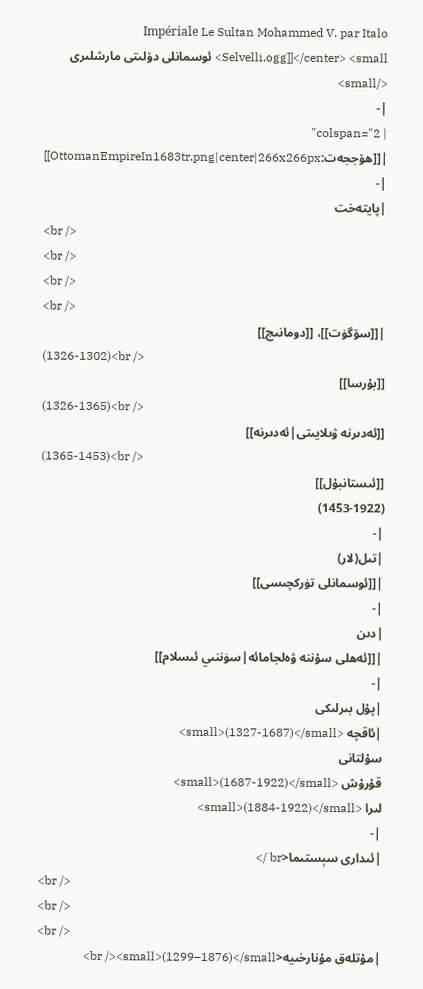Impériale Le Sultan Mohammed V. par Italo Selvelli.ogg]]</center> <small> ئوسمانلى دۆلىتى مارشلىرى </small>
|-
| colspan="2" |[[ھۆججەت:OttomanEmpireIn1683tr.png|center|266x266px]]
|-
|پايتەخت
<br />
<br />
<br />
<br />
|[[سۆگۈت]]، [[دومانىچ]]
(1326-1302)<br />
[[بۇرسا]]
(1326-1365)<br />
[[ئەدىرنە ۋىلايىتى|ئەدىرنە]]
(1365-1453)<br />
[[ئىستانبۇل]]
(1453-1922)
|-
|تىل(لار)
|[[ئوسمانلى تۈركچىسى]]
|-
|دىن
|[[ئەھلى سۇننە ۋەلجامائە|سۈننىي ئىسلام]]
|-
|پۇل بىرلىكى
|ئاقچە <small>(1327-1687)</small>
سۇلتانى
قۇرۇش <small>(1687-1922)</small>
لىرا <small>(1884-1922)</small>
|-
|ئىدارى سېستىما<br />
<br />
<br />
<br />
|مۇتلەق مۇنارخىيە<br /><small>(1299–1876)</small>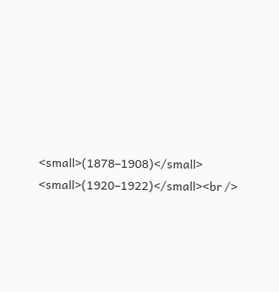<small>(1878–1908)</small>
<small>(1920–1922)</small><br />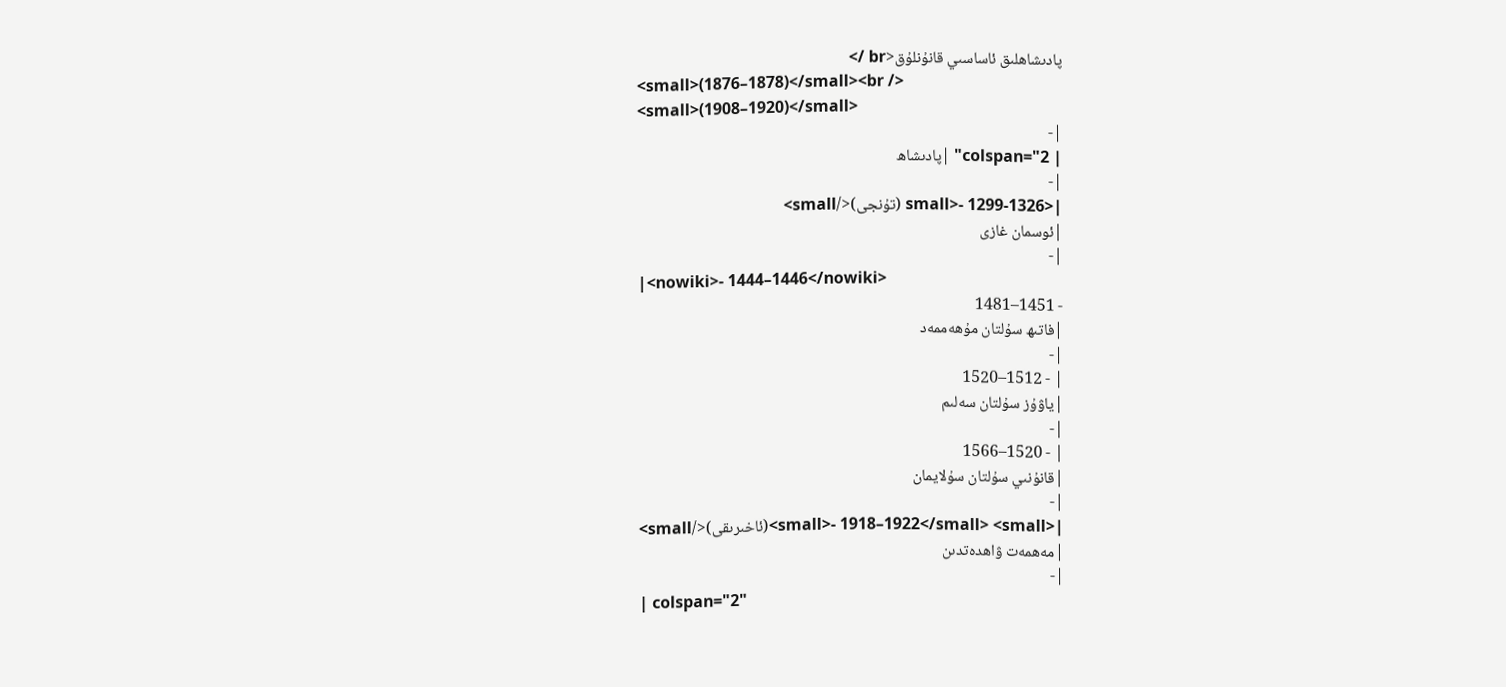پادىشاھلىق ئاساسىي قانۇنلۇق<br />
<small>(1876–1878)</small><br />
<small>(1908–1920)</small>
|-
| colspan="2" |پادىشاھ
|-
|<small>- 1299-1326 (تۇنجى)</small>
|ئوسمان غازى
|-
|<nowiki>- 1444–1446</nowiki>
- 1451–1481
|فاتىھ سۇلتان مۇھەممەد
|-
| - 1512–1520
|ياۋۇز سۇلتان سەلىم
|-
| - 1520–1566
|قانۇنىي سۇلتان سۇلايمان
|-
|<small>- 1918–1922</small> <small>(ئاخىرىقى)</small>
|مەھمەت ۋاھدەتدىن
|-
| colspan="2"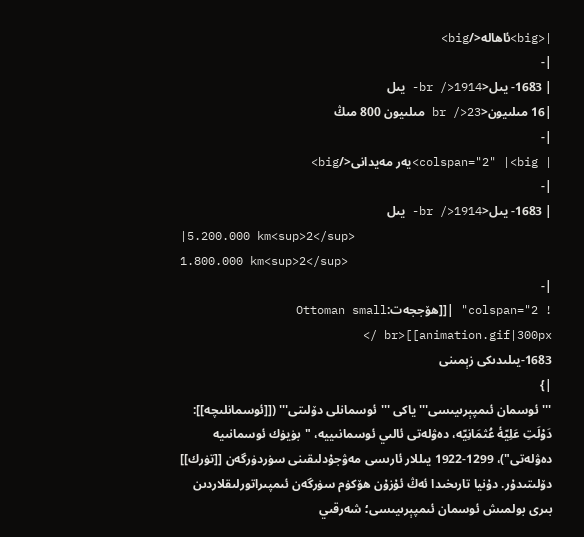|<big>ئاھالە</big>
|-
| 1683- يىل<br />1914- يىل
|16 مىلىيون<br />23 مىلىيون 800 مىڭ
|-
| colspan="2" |<big>يەر مەيدانى</big>
|-
| 1683- يىل<br />1914- يىل
|5.200.000 km<sup>2</sup>
1.800.000 km<sup>2</sup>
|-
! colspan="2" |[[ھۆججەت:Ottoman small animation.gif|300px]]<br />
1683-يىلىدىكى زېمىنى
|}
'''ئوسمان ئىمپېرىيىسى''' ياكى '''ئوسمانلى دۆلىتى''' ([[ئوسمانلىچە]]: دَوْلَتِ عَلِيّهٔ عُثمَانِیّه، دەۋلەتى ئالىي ئوسمانىييە، "بۈيۈك ئوسمانىيە دەۋلەتى")، 1299-1922 يىللار ئارىسى مەۋجۇدلىقىنى سۈردۈرگەن [[تۈرك]] دۆلىتىدۇر. دۇنيا تارىخىدا ئەڭ ئۇزۇن ھۆكۈم سۈرگەن ئىمپىراتورلىقلاردىن بىرى بولمىش ئوسمان ئىمپېرىيىسى؛ شەرقىي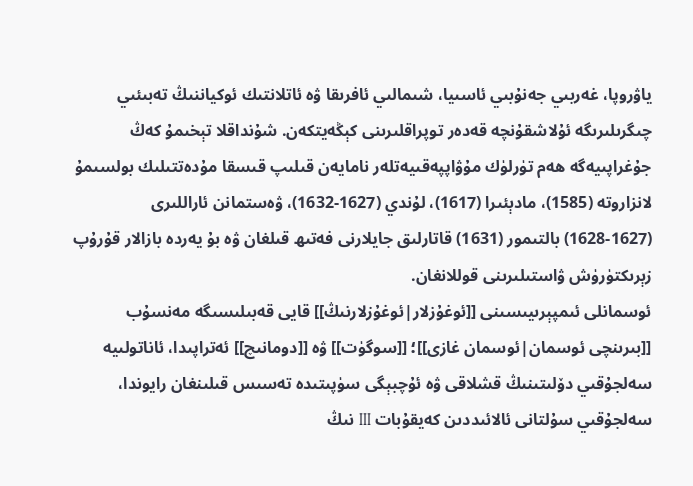ياۋروپا، غەربىي جەنۇبىي ئاسىيا، شىمالىي ئاڧرىقا ۋە ئاتلانتىك ئوكياننىڭ تەبىئىي چىگرىلىرىگە ئۇلاشقۇنچە قەدەر توپراقلىرىنى كېڭەيتكەن. شۇنداقلا تېخىمۇ كەڭ جۇغراپىيەگە ھەم تۈرلۈك مۇۋاپپەقىيەتلەر نامايەن قىلىپ قىسقا مۇدەتتىلىك بولسىمۇ لانزاروتە (1585)، مادېئىرا (1617)، لۇندي (1627-1632)، ۋەستمانن ئاراللىرى (1627-1628) بالتىمور (1631) قاتارلىق جايلارنى ڧەتىھ قىلغان ۋە بۇ يەردە بازالار قۇرۇپ زېرىكتۈرۈش ۋاستىلىرىنى قوللانغان.
ئوسمانلى ئىمپېرىيىسىنى [[ئوغۇزلار|ئوغۇزلارنىڭ]] قايى قەبىلىسىگە مەنسۇب [[بىرىنچى ئوسمان|ئوسمان غازى]]؛ [[سوگۈت]] ۋە [[دومانىچ]] ئەتراپىدا، ئاناتولىيە سەلجۇقىي دۆلىتىنىڭ قشلاقى ۋە ئۇچبېگى سۈپىتىدە تەسىس قىلىنغان رايوندا، سەلجۇقىي سۇلتانى ئالائىددىن كەيقۇبات III نىڭ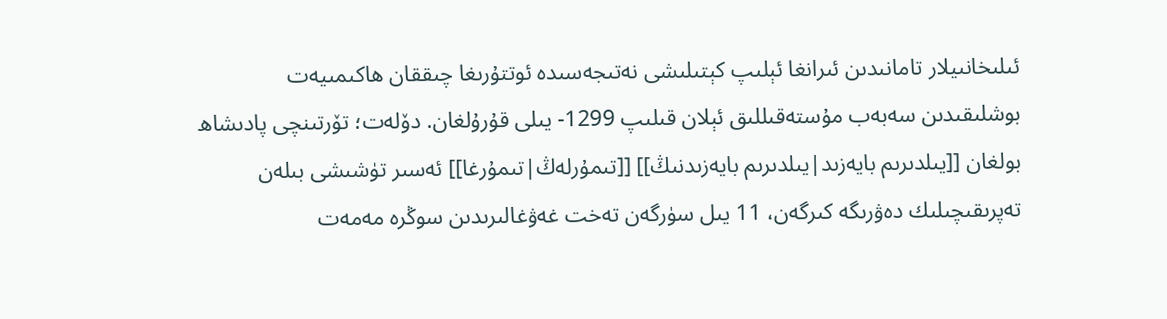ئىلىخانىيلار تامانىدىن ئىرانغا ئېلىپ كېتىلىشى نەتىجەسىدە ئوتتۇرىغا چىققان ھاكىمىيەت بوشلىقىدىن سەبەب مۇستەقىللىق ئېلان قىلىپ 1299- يىلى قۇرۇلغان. دۆلەت؛ تۆرتىنچى پادىشاھ بولغان [[يىلدىرىم بايەزىد|يىلدىرىم بايەزىدنىڭ]] [[تىمۇرلەڭ|تىمۇرغا]] ئەسىر تۈشىشى بىلەن تەپرىقىچىلىك دەۋرىگە كىرگەن، 11 يىل سۈرگەن تەخت غەۋغالىرىدىن سوڭرە مەمەت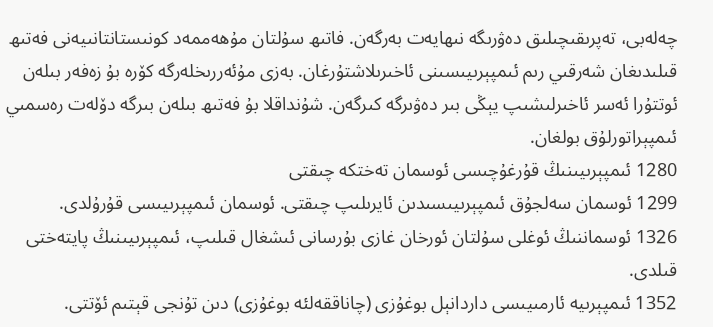چەلەبى، تەپرىقىچىلىق دەۋرىگە نىھايەت بەرگەن. ڧاتىھ سۇلتان مۇھەممەد كونىستانتانىيەنى ڧەتىھ قىلىدىغان شەرقىي رىم ئىمپېرىيىسىنى ئاخىرىلاشتۇرغان. بەزى مۇئەررىخلەرگە كۆرە بۇ زەڧەر بىلەن ئوتتۇرا ئەسر ئاخىرلىشىپ يېڭى بىر دەۋىرگە كىرگەن. شۇنداقلا بۇ ڧەتىھ بىلەن بىرگە دۆلەت رەسمىي ئىمپېراتورلۇق بولغان.
1280 ئىمپېرىيىنىڭ قۇرغۇچىسى ئوسمان تەختكە چىقتى
1299 ئوسمان سەلجۇق ئىمپېرىيىسىدىن ئايرىلىپ چىقتى. ئوسمان ئىمپېرىيىسى قۇرۇلدى.
1326 ئوسماننىڭ ئوغلى سۇلتان ئورخان غازى بۇرسانى ئىشغال قىلىپ، ئىمپېرىيىنىڭ پايتەختى قىلدى.
1352 ئىمپېرىيە ئارمىيىسى داردانېل بوغۇزى (چاناققەلئە بوغۇزى) دىن تۇنجى قېتىم ئۆتتى.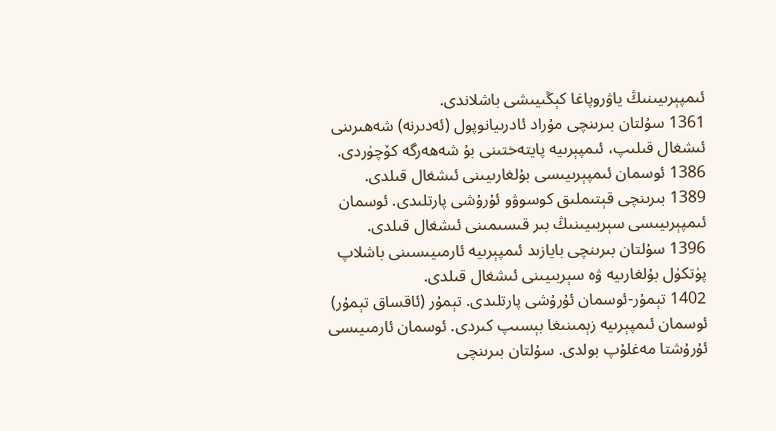ئىمپېرىيىنىڭ ياۋروپاغا كېڭىيىشى باشلاندى.
1361 سۇلتان بىرىنچى مۇراد ئادرىيانوپول (ئەدىرنە) شەھىرىنى ئىشغال قىلىپ، ئىمپېرىيە پايتەختىنى بۇ شەھەرگە كۆچۈردى.
1386 ئوسمان ئىمپېرىيىسى بۇلغارىيىنى ئىشغال قىلدى.
1389 بىرىنچى قېتىملىق كوسوۋو ئۇرۇشى پارتلىدى. ئوسمان ئىمپېرىيىسى سېربىيىنىڭ بىر قىسىمىنى ئىشغال قىلدى.
1396 سۇلتان بىرىنچى بايازىد ئىمپېرىيە ئارمىيىسىنى باشلاپ پۈتكۈل بۇلغارىيە ۋە سېربىيىنى ئىشغال قىلدى.
1402 تېمۇر-ئوسمان ئۇرۇشى پارتلىدى. تېمۇر (ئاقساق تېمۇر) ئوسمان ئىمپېرىيە زېمىنىغا بېسىپ كىردى. ئوسمان ئارمىيىسى ئۇرۇشتا مەغلۇپ بولدى. سۇلتان بىرىنچى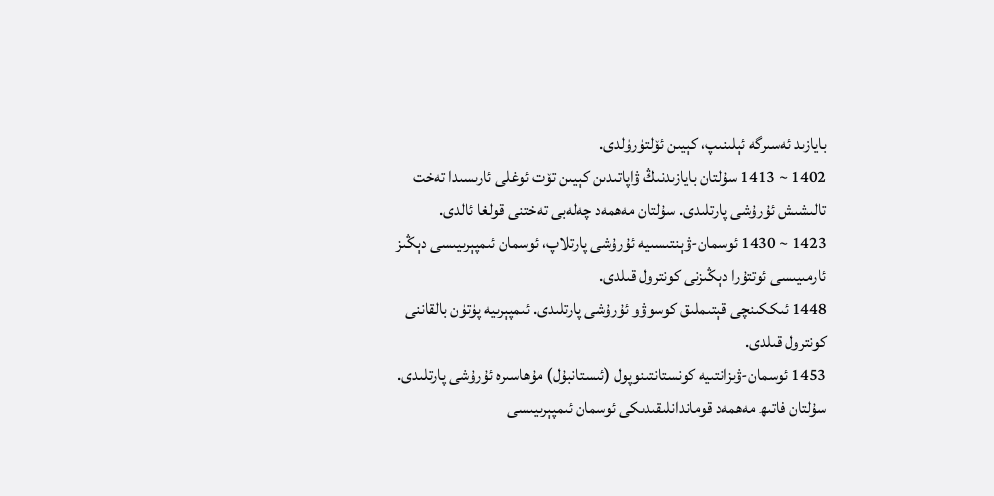بايازىد ئەسىرگە ئېلىنىپ، كېيىن ئۆلتۈرۈلدى.
1402 ~ 1413 سۇلتان بايازىدنىڭ ۋاپاتىدىن كېيىن تۆت ئوغلى ئارىسىدا تەخت تالىشىش ئۇرۇشى پارتلىدى. سۇلتان مەھمەد چەلەبى تەختنى قولغا ئالدى.
1423 ~ 1430 ئوسمان-ۋېنتىسىيە ئۇرۇشى پارتلاپ، ئوسمان ئىمپېرىيىسى دېڭىز ئارمىيىسى ئوتتۇرا دېڭىزنى كونترول قىلدى.
1448 ئىككىنچى قېتىملىق كوسوۋو ئۇرۇشى پارتلىدى. ئىمپېرىيە پۈتۈن بالقاننى كونترول قىلدى.
1453 ئوسمان-ۋىزانتىيە كونستانتىنوپول (ئىستانبۇل) مۇھاسىرە ئۇرۇشى پارتلىدى. سۇلتان فاتىھ مەھمەد قوماندانلىقىدىكى ئوسمان ئىمپېرىيىسى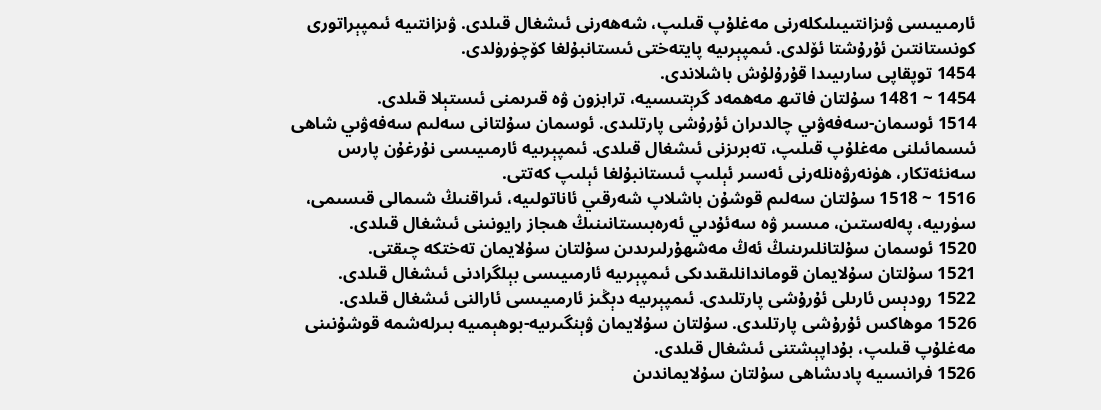ئارمىيىسى ۋىزانتىيىلىكلەرنى مەغلۇپ قىلىپ، شەھەرنى ئىشغال قىلدى. ۋىزانتىيە ئىمپېراتورى كونستانتىن ئۇرۇشتا ئۆلدى. ئىمپېرىيە پايتەختى ئىستانبۇلغا كۆچۈرۈلدى.
1454 توپقاپى سارىيىدا قۇرۇلۇش باشلاندى.
1454 ~ 1481 سۇلتان فاتىھ مەھمەد گرېتىسىيە، ترابزون ۋە قىرىمنى ئىستېلا قىلدى.
1514 ئوسمان-سەفەۋىي چالدىران ئۇرۇشى پارتلىدى. ئوسمان سۇلتانى سەلىم سەفەۋىي شاھى ئىسمائىلنى مەغلۇپ قىلىپ، تەبرىزنى ئىشغال قىلدى. ئىمپېرىيە ئارمىيىسى نۇرغۇن پارس سەنئەتكار، ھۈنەرۋەنلەرنى ئەسىر ئېلىپ ئىستانبۇلغا ئېلىپ كەتتى.
1516 ~ 1518 سۇلتان سەلىم قوشۇن باشلاپ شەرقىي ئاناتولىيە، ئىراقنىڭ شىمالى قىسىمى، سۈرىيە، پەلەستىن، مىسىر ۋە سەئۇدىي ئەرەبىستانىنىڭ ھىجاز رايونىنى ئىشغال قىلدى.
1520 ئوسمان سۇلتانلىرىنىڭ ئەڭ مەشھۇرلىرىدىن سۇلتان سۇلايمان تەختكە چىقتى.
1521 سۇلتان سۇلايمان قوماندانلىقىدىكى ئىمپېرىيە ئارمىيىسى بېلگرادنى ئىشغال قىلدى.
1522 رودېس ئارىلى ئۇرۇشى پارتلىدى. ئىمپېرىيە دېڭىز ئارمىيىسى ئارالنى ئىشغال قىلدى.
1526 موھاكس ئۇرۇشى پارتلىدى. سۇلتان سۇلايمان ۋېنگىرىيە-بوھېمىيە بىرلەشمە قوشۇنىنى مەغلۇپ قىلىپ، بۇداپېشتنى ئىشغال قىلدى.
1526 فرانسىيە پادىشاھى سۇلتان سۇلايماندىن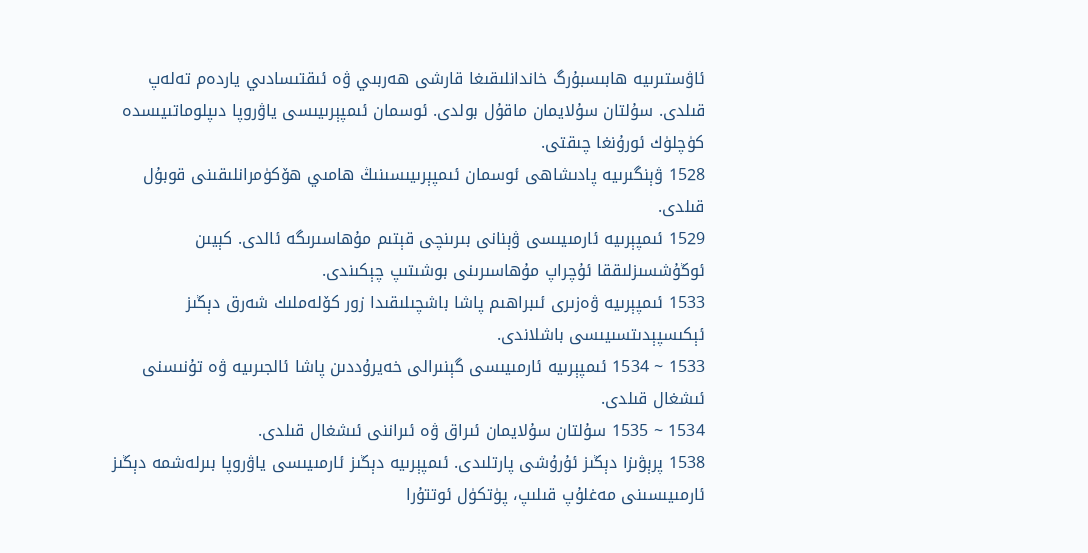ئاۋستىرىيە ھابىسبۇرگ خاندانلىقىغا قارشى ھەربىي ۋە ئىقتىسادىي ياردەم تەلەپ قىلدى. سۇلتان سۇلايمان ماقۇل بولدى. ئوسمان ئىمپېرىيىسى ياۋروپا دىپلوماتىيىسدە كۈچلۈك ئورۇنغا چىقتى.
1528 ۋېنگىرىيە پادىشاھى ئوسمان ئىمپېرىيىسىنىڭ ھامىي ھۆكۈمرانلىقىنى قوبۇل قىلدى.
1529 ئىمپېرىيە ئارمىيىسى ۋېنانى بىرىنچى قېتىم مۇھاسىرىگە ئالدى. كېيىن ئوڭۇشسىزلىققا ئۇچراپ مۇھاسىرىنى بوشىتىپ چېكىندى.
1533 ئىمپېرىيە ۋەزىرى ئىبراھىم پاشا باشچىلىقىدا زور كۆلەملىك شەرق دېڭىز ئېكىسپېدىتسىيىسى باشلاندى.
1533 ~ 1534 ئىمپېرىيە ئارمىيىسى گېنىرالى خەيرۇددىن پاشا ئالجىرىيە ۋە تۇنىسنى ئىشغال قىلدى.
1534 ~ 1535 سۇلتان سۇلايمان ئىراق ۋە ئىراننى ئىشغال قىلدى.
1538 پرېۋىزا دېڭىز ئۇرۇشى پارتلىدى. ئىمپېرىيە دېڭىز ئارمىيىسى ياۋروپا بىرلەشمە دېڭىز ئارمىيىسىنى مەغلۇپ قىلىپ، پۈتكۈل ئوتتۇرا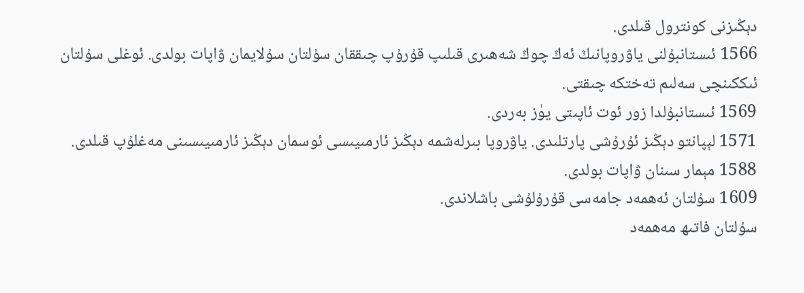دېڭىزنى كونترول قىلدى.
1566 ئىستانبۇلنى ياۋروپانىڭ ئەڭ چوڭ شەھىرى قىلىپ قۇرۇپ چىققان سۇلتان سۇلايمان ۋاپات بولدى. ئوغلى سۇلتان ئىككىنچى سەلىم تەختكە چىقتى.
1569 ئىستانبۇلدا زور ئوت ئاپىتى يۈز بەردى.
1571 لېپانتو دېڭىز ئۇرۇشى پارتلىدى. ياۋروپا بىرلەشمە دېڭىز ئارمىيىسى ئوسمان دېڭىز ئارمىيىسىنى مەغلۇپ قىلدى.
1588 مېمار سىنان ۋاپات بولدى.
1609 سۇلتان ئەھمەد جامەسى قۇرۇلۇشى باشلاندى.
سۇلتان فاتىھ مەھمەد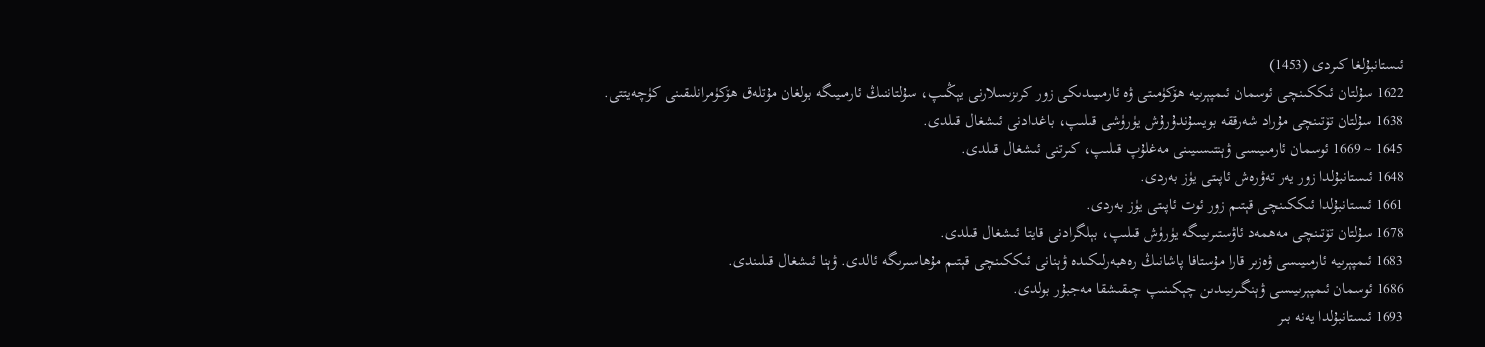ئىستانبۇلغا كىردى (1453)
1622 سۇلتان ئىككىنچى ئوسمان ئىمپېرىيە ھۆكۈمىتى ۋە ئارمىيىدىكى زور كرىزىسلارنى يېڭىپ، سۇلتاننىڭ ئارمىيىگە بولغان مۇتلەق ھۆكۈمرانلىقىنى كۈچەيتتى.
1638 سۇلتان تۆتىنچى مۇراد شەرققە بويسۇندۇرۇش يۈرۈشى قىلىپ، باغدادنى ئىشغال قىلدى.
1645 ~ 1669 ئوسمان ئارمىيىسى ۋېنتىسىيىنى مەغلۇپ قىلىپ، كىرتنى ئىشغال قىلدى.
1648 ئىستانبۇلدا زور يەر تەۋرەش ئاپىتى يۈز بەردى.
1661 ئىستانبۇلدا ئىككىنچى قېتىم زور ئوت ئاپىتى يۈز بەردى.
1678 سۇلتان تۆتىنچى مەھمەد ئاۋستىرىيىگە يۈرۈش قىلىپ، بېلگرادنى قايتا ئىشغال قىلدى.
1683 ئىمپېرىيە ئارمىيىسى ۋەزىر قارا مۇستافا پاشانىڭ رەھبەرلىكىدە ۋېنانى ئىككىنچى قېتىم مۇھاسىرىگە ئالدى. ۋېنا ئىشغال قىلىندى.
1686 ئوسمان ئىمپېرىيىسى ۋېنگىرىيىدىن چېكىنىپ چىقىشقا مەجبۇر بولدى.
1693 ئىستانبۇلدا يەنە بىر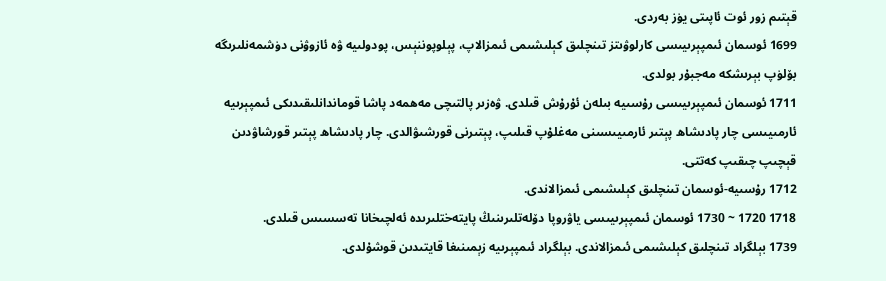قېتىم زور ئوت ئاپىتى يۈز بەردى.
1699 ئوسمان ئىمپېرىيىسى كارلوۋىتز تىنچلىق كېلىشىمى ئىمزالاپ، پېلوپوننېس، پودولىيە ۋە ئازوۋنى دۈشمەنلىرىگە بۆلۈپ بېرىشكە مەجبۇر بولدى.
1711 ئوسمان ئىمپېرىيىسى رۇسىيە بىلەن ئۇرۇش قىلدى. ۋەزىر پالتىچى مەھمەد پاشا قوماندانلىقىدىكى ئىمپېرىيە ئارمىيىسى چار پادىشاھ پېتىر ئارمىيىسىنى مەغلۇپ قىلىپ، پېتىرنى قورشىۋالدى. چار پادىشاھ پېتىر قورشاۋدىن قېچىپ چىقىپ كەتتى.
1712 رۇسىيە-ئوسمان تىنچلىق كېلىشىمى ئىمزالاندى.
1718 1720 ~ 1730 ئوسمان ئىمپېرىيىسى ياۋروپا دۆلەتلىرىنىڭ پايتەختلىرىدە ئەلچىخانا تەسسىس قىلدى.
1739 بېلگراد تىنچلىق كېلىشىمى ئىمزالاندى. بېلگراد ئىمپېرىيە زېمىنىغا قايتىدىن قوشۇلدى.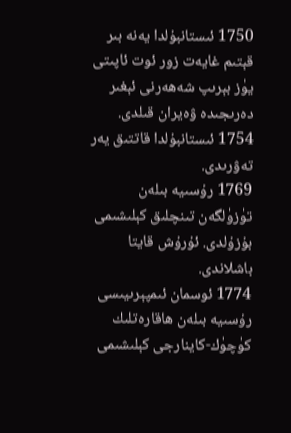1750 ئىستانبۇلدا يەنە بىر قېتىم غايەت زور ئوت ئاپىتى يۈز بېرىپ شەھەرنى ئېغىر دەرىجىدە ۋەيران قىلدى.
1754 ئىستانبۇلدا قاتتىق يەر تەۋرىدى.
1769 رۇسىيە بىلەن تۈزۈلگەن تىنچلىق كېلىشىمى بۇزۇلدى. ئۇرۇش قايتا باشلاندى.
1774 ئوسمان ئىمپېرىيىسى رۇسىيە بىلەن ھاقارەتلىك كۈچۈك-كاينارجى كېلىشىمى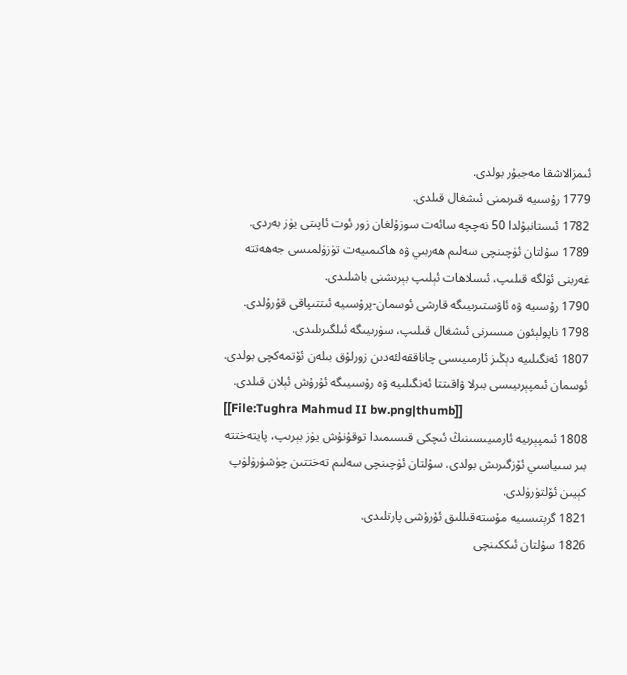ئىمزالاشقا مەجبۇر بولدى.
1779 رۇسىيە قىرىمنى ئىشغال قىلدى.
1782 ئىستانبۇلدا 50 نەچچە سائەت سوزۇلغان زور ئوت ئاپىتى يۈز بەردى.
1789 سۇلتان ئۈچىنچى سەلىم ھەربىي ۋە ھاكىمىيەت تۈزۈلمىسى جەھەتتە غەربنى ئۈلگە قىلىپ، ئىسلاھات ئېلىپ بېرىشنى باشلىدى.
1790 رۇسىيە ۋە ئاۋستىرىيىگە قارشى ئوسمان-پرۇسىيە ئىتتىپاقى قۇرۇلدى.
1798 ناپولېئون مىسىرنى ئىشغال قىلىپ، سۈرىيىگە ئىلگىرىلىدى.
1807 ئەنگىلىيە دېڭىز ئارمىيىسى چاناققەلئەدىن زورلۇق بىلەن ئۆتمەكچى بولدى. ئوسمان ئىمپېرىيىسى بىرلا ۋاقىتتا ئەنگىلىيە ۋە رۇسىيىگە ئۇرۇش ئېلان قىلدى.
[[File:Tughra Mahmud II bw.png|thumb]]
1808 ئىمپېرىيە ئارمىيىسىنىڭ ئىچكى قىسىمىدا توقۇنۇش يۈز بېرىپ، پايتەختتە بىر سىياسىي ئۆزگىرىش بولدى. سۇلتان ئۈچىنچى سەلىم تەختتىن چۈشۈرۈلۈپ كېيىن ئۆلتۈرۈلدى.
1821 گرېتىسىيە مۇستەقىللىق ئۇرۇشى پارتلىدى.
1826 سۇلتان ئىككىنچى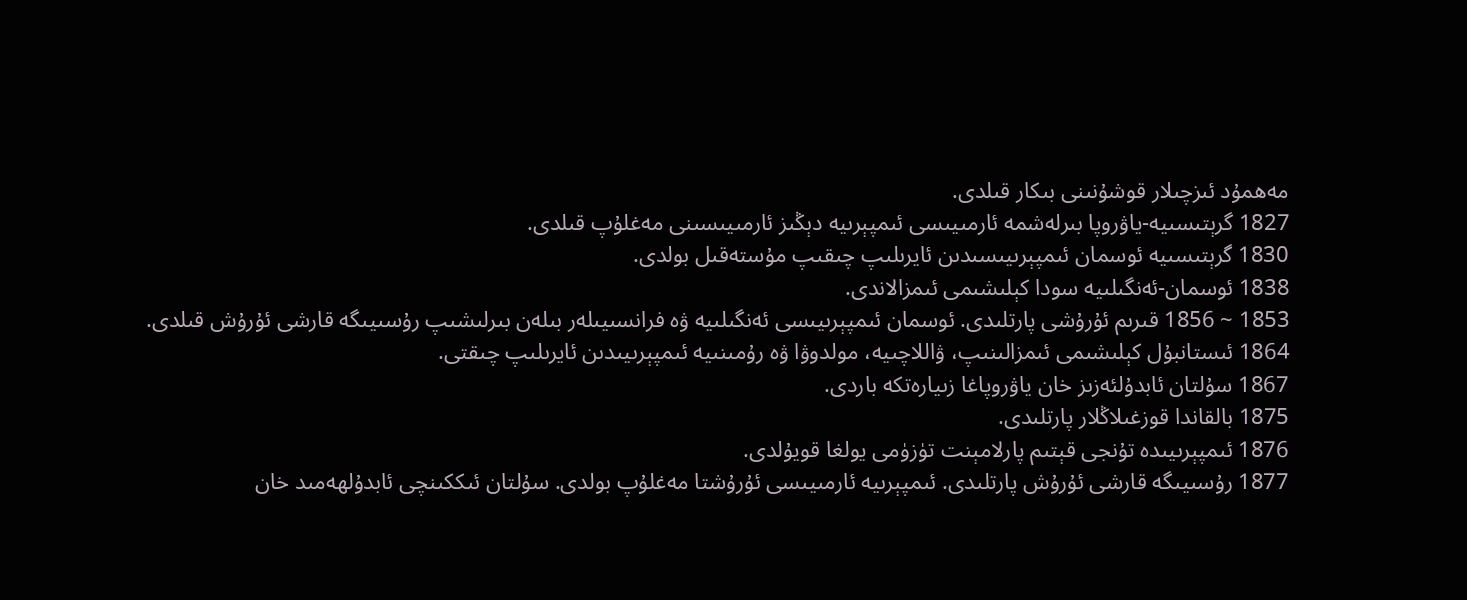مەھمۇد ئىزچىلار قوشۇنىنى بىكار قىلدى.
1827 گرېتىسىيە-ياۋروپا بىرلەشمە ئارمىيىسى ئىمپېرىيە دېڭىز ئارمىيىسىنى مەغلۇپ قىلدى.
1830 گرېتىسىيە ئوسمان ئىمپېرىيىسىدىن ئايرىلىپ چىقىپ مۇستەقىل بولدى.
1838 ئوسمان-ئەنگىلىيە سودا كېلىشىمى ئىمزالاندى.
1853 ~ 1856 قىرىم ئۇرۇشى پارتلىدى. ئوسمان ئىمپېرىيىسى ئەنگىلىيە ۋە فرانسىيىلەر بىلەن بىرلىشىپ رۇسىيىگە قارشى ئۇرۇش قىلدى.
1864 ئىستانبۇل كېلىشىمى ئىمزالىنىپ، ۋاللاچىيە، مولدوۋا ۋە رۇمىنىيە ئىمپېرىيىدىن ئايرىلىپ چىقتى.
1867 سۇلتان ئابدۇلئەزىز خان ياۋروپاغا زىيارەتكە باردى.
1875 بالقاندا قوزغىلاڭلار پارتلىدى.
1876 ئىمپېرىيىدە تۇنجى قېتىم پارلامېنت تۈزۈمى يولغا قويۇلدى.
1877 رۇسىيىگە قارشى ئۇرۇش پارتلىدى. ئىمپېرىيە ئارمىيىسى ئۇرۇشتا مەغلۇپ بولدى. سۇلتان ئىككىنچى ئابدۇلھەمىد خان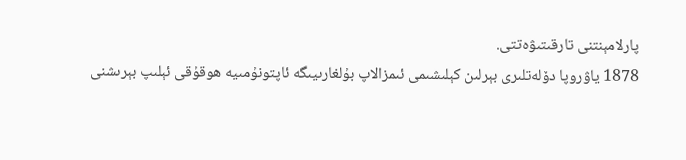پارلامېنتنى تارقىتىۋەتتى.
1878 ياۋروپا دۆلەتلىرى بېرلىن كېلىشىمى ئىمزالاپ بۇلغارىيىگە ئاپتونۇمىيە ھوقۇقى ئېلىپ بېرىشنى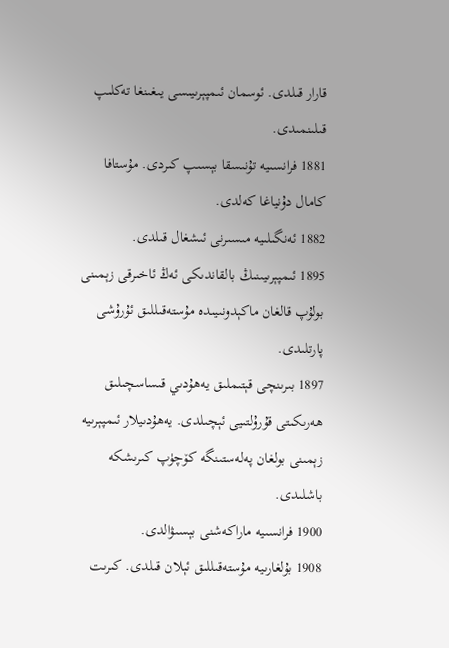قارار قىلدى. ئوسمان ئىمپېرىيىسى يىغىنغا تەكلىپ قىلىنمىدى.
1881 فرانسىيە تۇنىسقا بېسىپ كىردى. مۇستافا كامال دۇنياغا كەلدى.
1882 ئەنگىلىيە مىسىرنى ئىشغال قىلدى.
1895 ئىمپېرىيىنىڭ بالقاندىكى ئەڭ ئاخىرقى زېمىنى بولۇپ قالغان ماكېدونىيىدە مۇستەقىللىق ئۇرۇشى پارتلىدى.
1897 بىرىنچى قېتىملىق يەھۇدىي قىساسچىلىق ھەرىكىتى قۇرۇلتىيى ئېچىلدى. يەھۇدىيلار ئىمپېرىيە زېمىنى بولغان پەلەستىنگە كۆچۈپ كىرىشكە باشلىدى.
1900 فرانسىيە ماراكەشنى بېسىۋالدى.
1908 بۇلغارىيە مۇستەقىللىق ئېلان قىلدى. كىرىت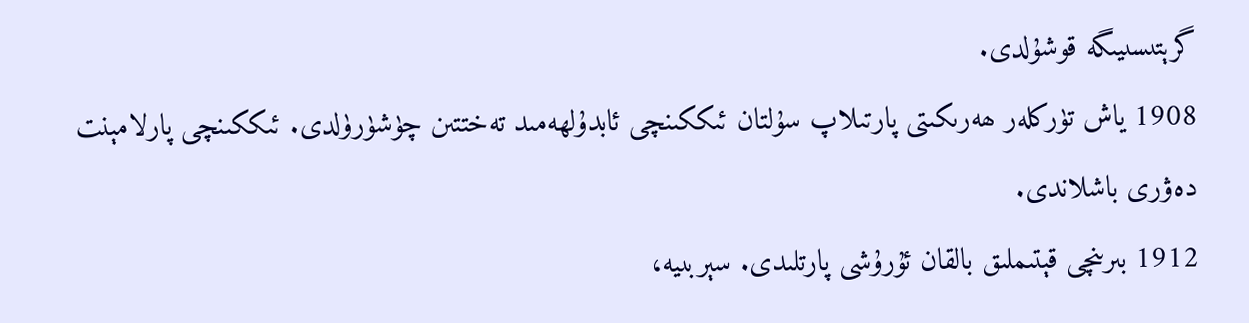گرېتىسىيىگە قوشۇلدى.
1908 ياش تۈركلەر ھەرىكىتى پارتىلاپ سۇلتان ئىككىنچى ئابدۇلھەمىد تەختتىن چۈشۈرۈلدى. ئىككىنچى پارلامېنت دەۋرى باشلاندى.
1912 بىرىنچى قېتىملىق بالقان ئۇرۇشى پارتلىدى. سېربىيە،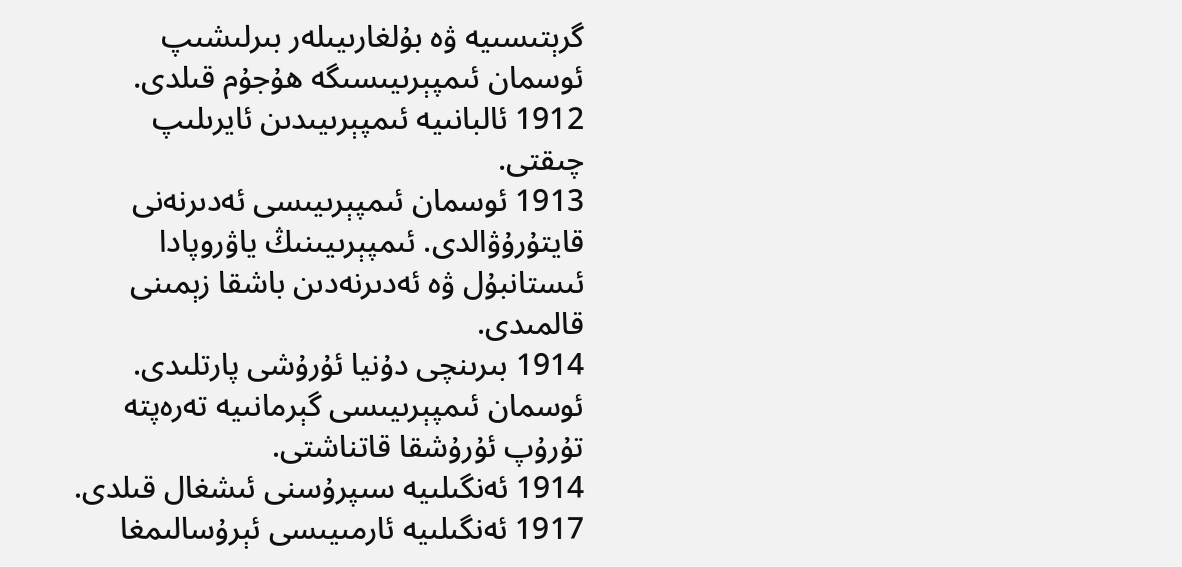گرېتىسىيە ۋە بۇلغارىيىلەر بىرلىشىپ ئوسمان ئىمپېرىيىسىگە ھۇجۇم قىلدى.
1912 ئالبانىيە ئىمپېرىيىدىن ئايرىلىپ چىقتى.
1913 ئوسمان ئىمپېرىيىسى ئەدىرنەنى قايتۇرۇۋالدى. ئىمپېرىيىنىڭ ياۋروپادا ئىستانبۇل ۋە ئەدىرنەدىن باشقا زېمىنى قالمىدى.
1914 بىرىنچى دۇنيا ئۇرۇشى پارتلىدى. ئوسمان ئىمپېرىيىسى گېرمانىيە تەرەپتە تۇرۇپ ئۇرۇشقا قاتناشتى.
1914 ئەنگىلىيە سىپرۇسنى ئىشغال قىلدى.
1917 ئەنگىلىيە ئارمىيىسى ئېرۇسالىمغا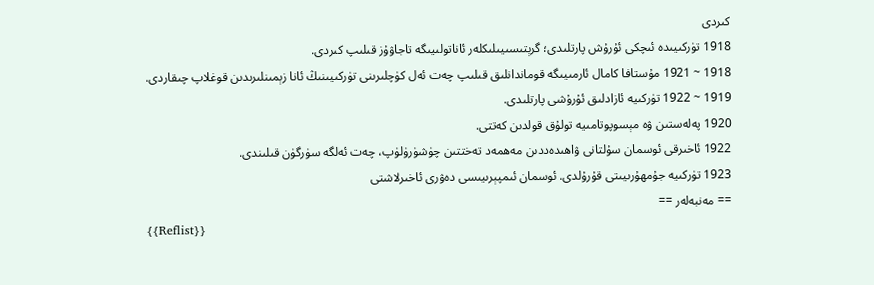كىردى
1918 تۈركىيىدە ئىچكى ئۇرۇش پارتلىدى؛ گرېتىسىيىلىكلەر ئاناتولىيىگە تاجاۋۇز قىلىپ كىردى.
1918 ~ 1921 مۇستافا كامال ئارمىيىگە قوماندانلىق قىلىپ چەت ئەل كۈچلىرىنى تۈركىيىنىڭ ئانا زېمىنلىرىدىن قوغلاپ چىقاردى.
1919 ~ 1922 تۈركىيە ئازادلىق ئۇرۇشى پارتلىدى.
1920 پەلەستىن ۋە مېسوپوتامىيە تولۇق قولدىن كەتتى.
1922 ئاخىرقى ئوسمان سۇلتانى ۋاھىدەددىن مەھمەد تەختتىن چۈشۈرۈلۈپ، چەت ئەلگە سۈرگۈن قىلىندى.
1923 تۈركىيە جۇمھۇرىيىتى قۇرۇلدى. ئوسمان ئىمپېرىيىسى دەۋرى ئاخىرلاشتى
== مەنبەلەر ==
{{Reflist}}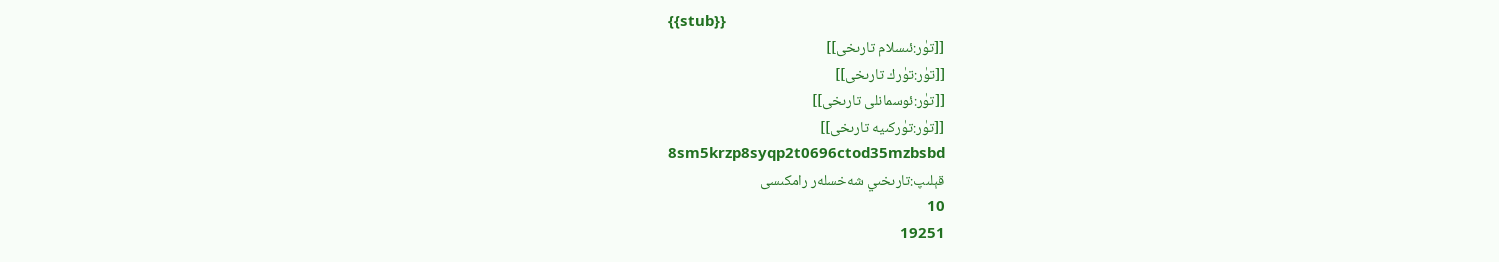{{stub}}
[[تۈر:ئىسلام تارىخى]]
[[تۈر:تۈرك تارىخى]]
[[تۈر:ئوسمانلى تارىخى]]
[[تۈر:تۈركىيە تارىخى]]
8sm5krzp8syqp2t0696ctod35mzbsbd
قېلىپ:تارىخىي شەخسلەر رامكىسى
10
19251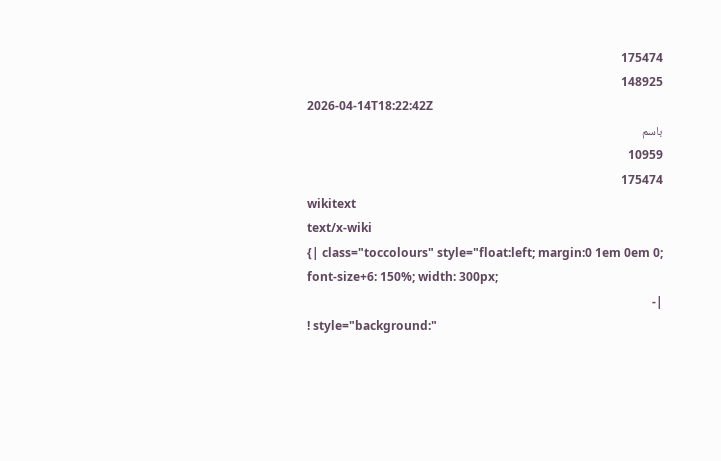175474
148925
2026-04-14T18:22:42Z
باسم
10959
175474
wikitext
text/x-wiki
{| class="toccolours" style="float:left; margin:0 1em 0em 0; font-size+6: 150%; width: 300px;
|-
! style="background:"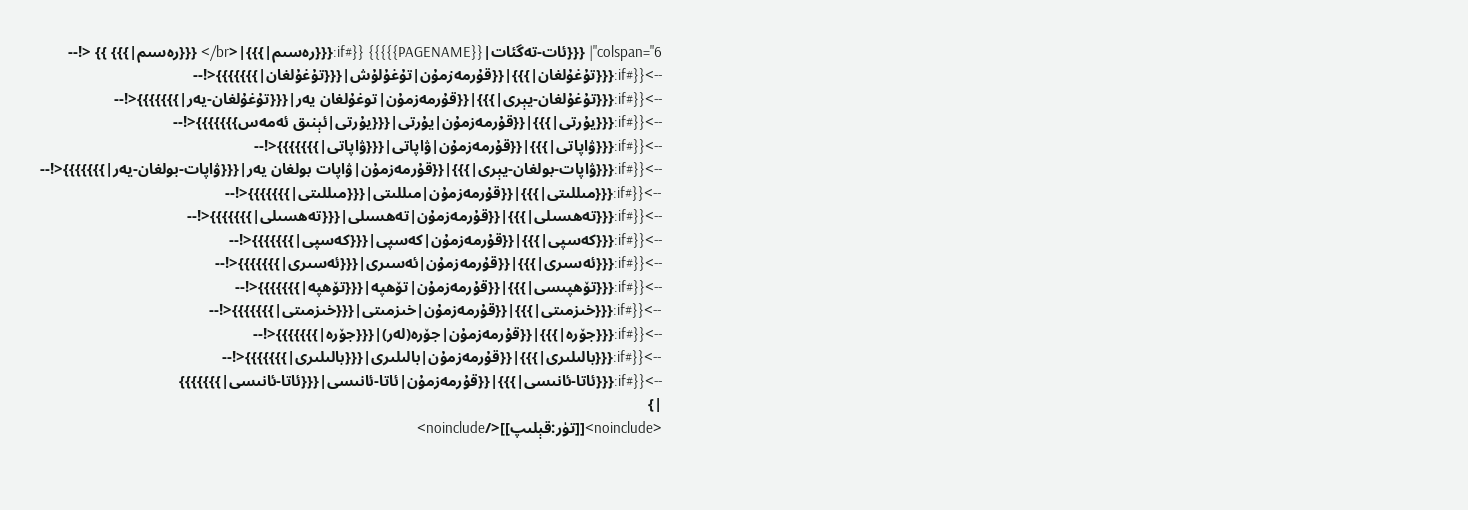colspan="6"| {{{ئات-تەگئات|{{PAGENAME}}}}} {{#if:{{{رەسىم|}}}|<br/> {{{رەسىم|}}} }} <!--
-->{{#if:{{{تۇغۇلغان|}}}|{{قۇرمەزمۇن|تۇغۇلۇش|{{{تۇغۇلغان|}}}}}}}<!--
-->{{#if:{{{تۇغۇلغان-يېرى|}}}|{{قۇرمەزمۇن|توغۇلغان يەر|{{{تۇغۇلغان-يەر|}}}}}}}<!--
-->{{#if:{{{يۇرتى|}}}|{{قۇرمەزمۇن|يۇرتى|{{{يۇرتى|ئېنىق ئەمەس}}}}}}}<!--
-->{{#if:{{{ۋاپاتى|}}}|{{قۇرمەزمۇن|ۋاپاتى|{{{ۋاپاتى|}}}}}}}<!--
-->{{#if:{{{ۋاپات-بولغان-يېرى|}}}|{{قۇرمەزمۇن|ۋاپات بولغان يەر|{{{ۋاپات-بولغان-يەر|}}}}}}}<!--
-->{{#if:{{{مىللىتى|}}}|{{قۇرمەزمۇن|مىللىتى|{{{مىللىتى|}}}}}}}<!--
-->{{#if:{{{تەھسىلى|}}}|{{قۇرمەزمۇن|تەھسىلى|{{{تەھسىلى|}}}}}}}<!--
-->{{#if:{{{كەسپى|}}}|{{قۇرمەزمۇن|كەسپى|{{{كەسپى|}}}}}}}<!--
-->{{#if:{{{ئەسىرى|}}}|{{قۇرمەزمۇن|ئەسىرى|{{{ئەسىرى|}}}}}}}<!--
-->{{#if:{{{تۆھپىسى|}}}|{{قۇرمەزمۇن|تۆھپە|{{{تۆھپە|}}}}}}}<!--
-->{{#if:{{{خىزمىتى|}}}|{{قۇرمەزمۇن|خىزمىتى|{{{خىزمىتى|}}}}}}}<!--
-->{{#if:{{{جۆرە|}}}|{{قۇرمەزمۇن|جۆرە(لەر)|{{{جۆرە|}}}}}}}<!--
-->{{#if:{{{بالىلىرى|}}}|{{قۇرمەزمۇن|بالىلىرى|{{{بالىلىرى|}}}}}}}<!--
-->{{#if:{{{ئاتا-ئانىسى|}}}|{{قۇرمەزمۇن|ئاتا-ئانىسى|{{{ئاتا-ئانىسى|}}}}}}}
|}
<noinclude>[[تۈر:قېلىپ]]</noinclude>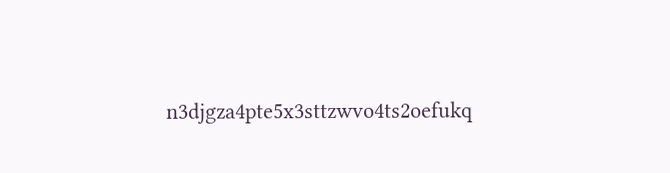n3djgza4pte5x3sttzwvo4ts2oefukq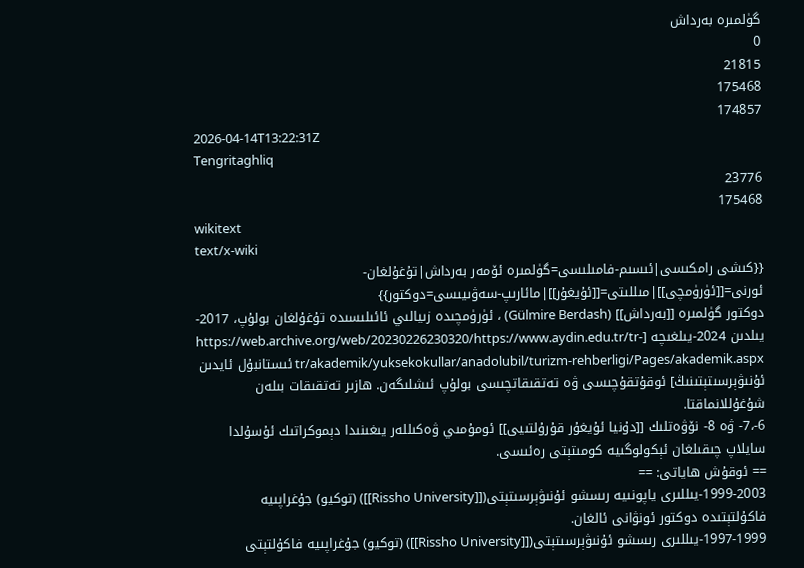گۈلمىرە بەرداش
0
21815
175468
174857
2026-04-14T13:22:31Z
Tengritaghliq
23776
175468
wikitext
text/x-wiki
{{كىشى رامكىسى|ئىسىم-فامىلىسى=گۈلمىرە ئۆمەر بەرداش|تۇغۇلغان-ئورنى=[[ئۈرۈمچى]]|مىللىتى=[[ئۇيغۇر]]|مائارىپ-سەۋىيىسى=دوكتور}}
دوكتور گۈلمىرە [[بەرداش]] (Gülmire Berdash) ، ئۈرۈمچىدە زىيالىي ئائىلىسىدە تۇغۇلغان بولۇپ، 2017-يىلدىن 2024-يىلغىچە [https://web.archive.org/web/20230226230320/https://www.aydin.edu.tr/tr-tr/akademik/yuksekokullar/anadolubil/turizm-rehberligi/Pages/akademik.aspx ئىستانبۇل ئايدىن ئۇنىۋېرسىتېتىنىڭ] ئوقۇتقۇچىسى ۋە تەتقىقاتچىسى بولۇپ ئىشلىگەن. ھازىر تەتقىقات بىلەن شۇغۇللانماقتا.
6-،7- ۋە 8- نۆۋەتلىك [[دۇنيا ئۇيغۇر قۇرۇلتىيى]] ئومۇمىي ۋەكىللەر يىغىنىدا دېموكراتىك ئۇسۇلدا سايلاپ چىقىلغان ئېكولوگىيە كومىتېتى رەئىسى.
== ئوقۇش ھاياتى: ==
1999-2003-يىللىرى ياپونىيە رىسشو ئۇنىۋېرسىتېتى([[Rissho University]]) (توكيو) جۇغراپىيە فاكۇلتېتىدە دوكتور ئونۋانى ئالغان.
1997-1999-يىللىرى رىسشو ئۇنىۋېرسىتېتى([[Rissho University]]) (توكيو) جۇغراپىيە فاكۇلتېتى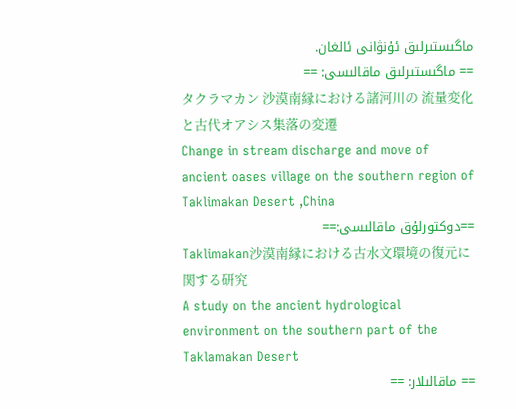ماگىستىرلىق ئۇنۋانى ئالغان.
== ماگىستىرلىق ماقالىسى: ==
タクラマカン 沙漠南縁における諸河川の 流量変化と古代オアシス集落の変遷
Change in stream discharge and move of ancient oases village on the southern region of Taklimakan Desert ,China
==دوكتورلۇق ماقالىسى:==
Taklimakan沙漠南縁における古水文環境の復元に関する研究
A study on the ancient hydrological environment on the southern part of the Taklamakan Desert
== ماقالىلار: ==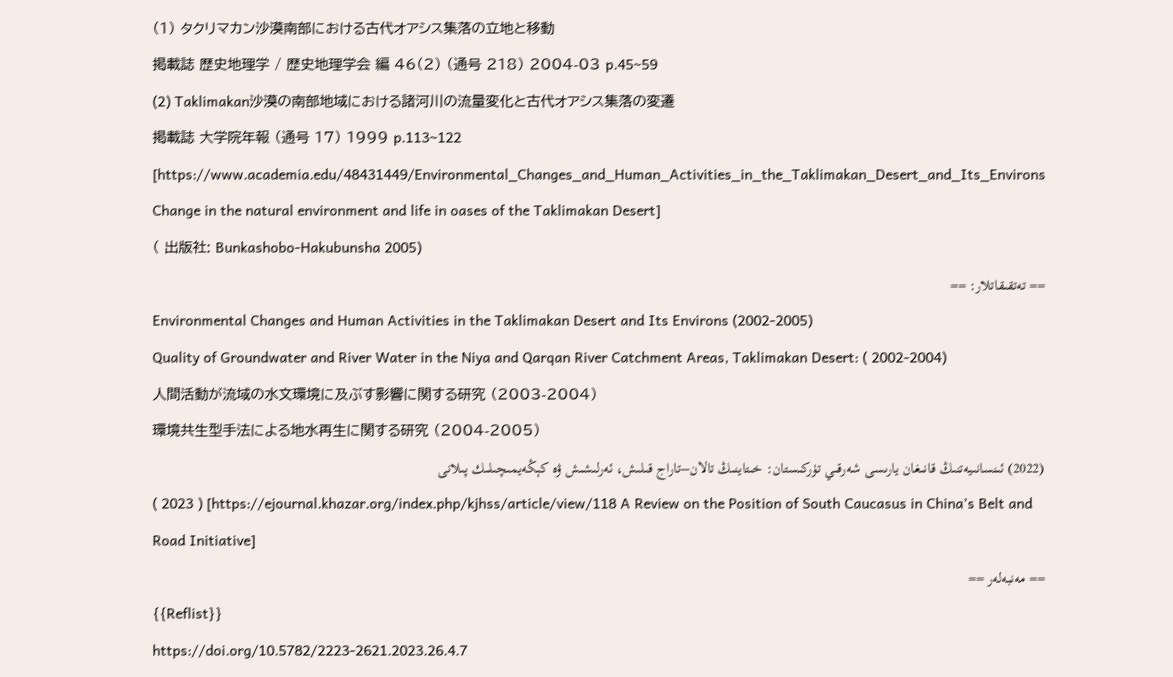(1) タクリマカン沙漠南部における古代オアシス集落の立地と移動
掲載誌 歴史地理学 / 歴史地理学会 編 46(2) (通号 218) 2004-03 p.45~59
(2) Taklimakan沙漠の南部地域における諸河川の流量変化と古代オアシス集落の変遷
掲載誌 大学院年報 (通号 17) 1999 p.113~122
[https://www.academia.edu/48431449/Environmental_Changes_and_Human_Activities_in_the_Taklimakan_Desert_and_Its_Environs Change in the natural environment and life in oases of the Taklimakan Desert]
( 出版社: Bunkashobo-Hakubunsha 2005)
== تەتقىقاتلار: ==
Environmental Changes and Human Activities in the Taklimakan Desert and Its Environs (2002-2005)
Quality of Groundwater and River Water in the Niya and Qarqan River Catchment Areas, Taklimakan Desert: ( 2002-2004)
人間活動が流域の水文環境に及ぶす影響に関する研究 (2003-2004)
環境共生型手法による地水再生に関する研究 (2004-2005)
(2022) ئىنسانىيەتنىڭ قانىغان يارىسى شەرقىي تۈركىستان: خىتاينىڭ تالان–تاراج قىلىش، ئەرلىشىش ۋە كېڭەيمىچىلىك پىلانى
( 2023 ) [https://ejournal.khazar.org/index.php/kjhss/article/view/118 A Review on the Position of South Caucasus in China’s Belt and Road Initiative]
== مەنبەلەر ==
{{Reflist}}
https://doi.org/10.5782/2223-2621.2023.26.4.7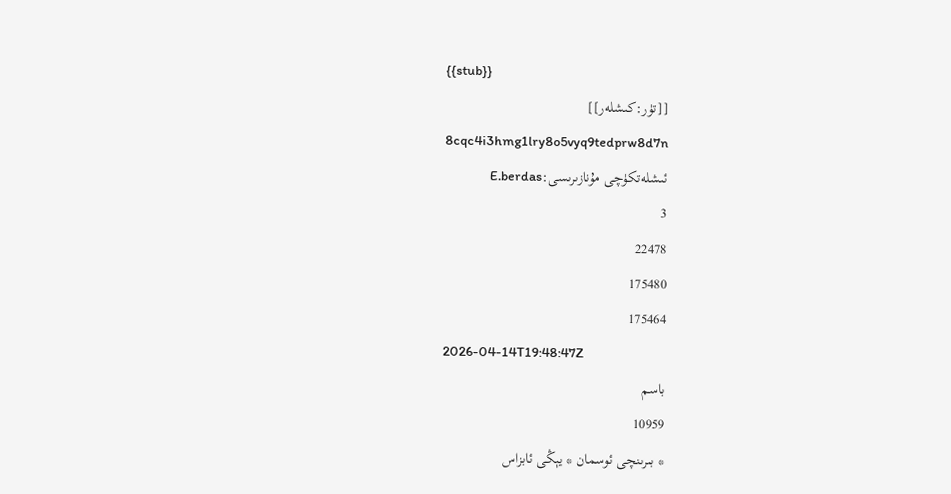{{stub}}
[[تۈر:كىشلەر]]
8cqc4i3hmg1lry8o5vyq9tedprw8d7n
ئىشلەتكۈچى مۇنازىرىسى:E.berdas
3
22478
175480
175464
2026-04-14T19:48:47Z
باسم
10959
* بىرىنچى ئوسمان * يېڭى ئابزاس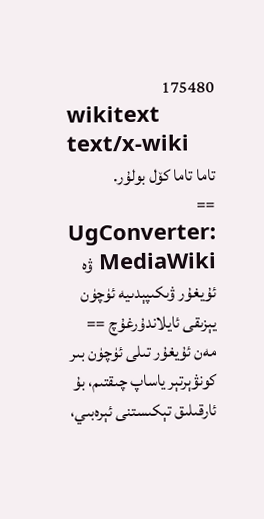175480
wikitext
text/x-wiki
تاما تاما كۆل بولۇر.
== UgConverter: MediaWiki ۋە ئۇيغۇر ۋىكىپېدىيە ئۈچۈن يېزىقى ئايلاندۇرغۇچ ==
مەن ئۇيغۇر تىلى ئۈچۈن بىر كونۋېرتېر ياساپ چىقتىم، بۇ ئارقىلىق تېكىستنى ئېرەبىي،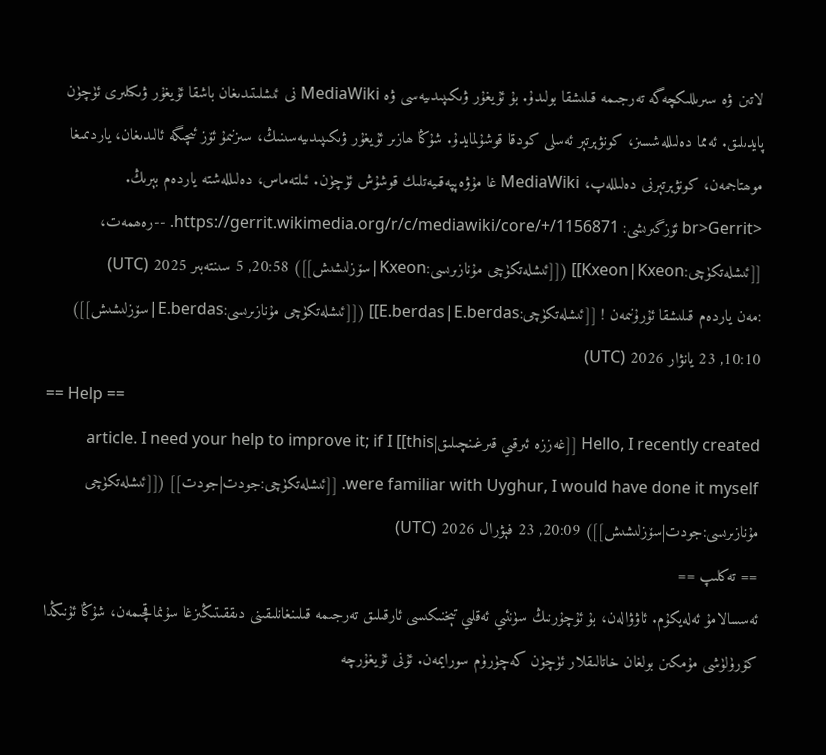لاتىن ۋە سىرىللىكچەگە تەرجىمە قىلىشقا بولىدۇ. بۇ ئۇيغۇر ۋىكىپىدىيەسى ۋە MediaWiki نى ئىشلىتىدىغان باشقا ئۇيغۇر ۋىكىلىرى ئۈچۈن پايدىلىق. ئەمما دەلىللەشسىز، كونۋېرتېر ئەسلى كودقا قوشۇلمايدۇ. شۇڭا ھازىر ئۇيغۇر ۋىكىپىدىيەسىنىڭ، سىزنىمۇ ئۆز ئىچىگە ئالىدىغان، ياردىمىغا موھتاجمەن، كونۋېرتېرنى دەلىللەپ، MediaWiki غا مۇۋەپپەقىيەتلىك قوشۇش ئۈچۈن. ئىلتەماس، دەلىللەشتە ياردەم بېرىڭ.
<br>Gerrit ئۆزگىرىشى: https://gerrit.wikimedia.org/r/c/mediawiki/core/+/1156871. --رەھمەت، [[ئىشلەتكۈچى:Kxeon|Kxeon]] ([[ئىشلەتكۈچى مۇنازىرىسى:Kxeon|سۆزلىشىش]]) 20:58, 5 سىنتەبىر 2025 (UTC)
:مەن ياردەم قىلىشقا ئۇرۇنىمەن ! [[ئىشلەتكۈچى:E.berdas|E.berdas]] ([[ئىشلەتكۈچى مۇنازىرىسى:E.berdas|سۆزلىشىش]]) 10:10, 23 يانۋار 2026 (UTC)
== Help ==
Hello, I recently created [[غەززە ئىرقىي قىرغىنچىلىق|this]] article. I need your help to improve it; if I were familiar with Uyghur, I would have done it myself. [[ئىشلەتكۈچى:جودت|جودت]] ([[ئىشلەتكۈچى مۇنازىرىسى:جودت|سۆزلىشىش]]) 20:09, 23 فېۋرال 2026 (UTC)
== تەكلىپ ==
ئەسسالامۇ ئەلەيكۇم. ئاۋۋالەن، بۇ ئۇچۇرنىڭ سۈنئىي ئەقلىي تېخنىكىسى ئارقىلىق تەرجىمە قىلىنغانلىقىنى دىققىتىڭىزغا سۇنماقچىمەن، شۇڭا ئۇنىڭدا كۆرۈلۈشى مۇمكىن بولغان خاتالىقلار ئۈچۈن كەچۈرۈم سورايمەن. ئۇنى ئۇيغۇرچە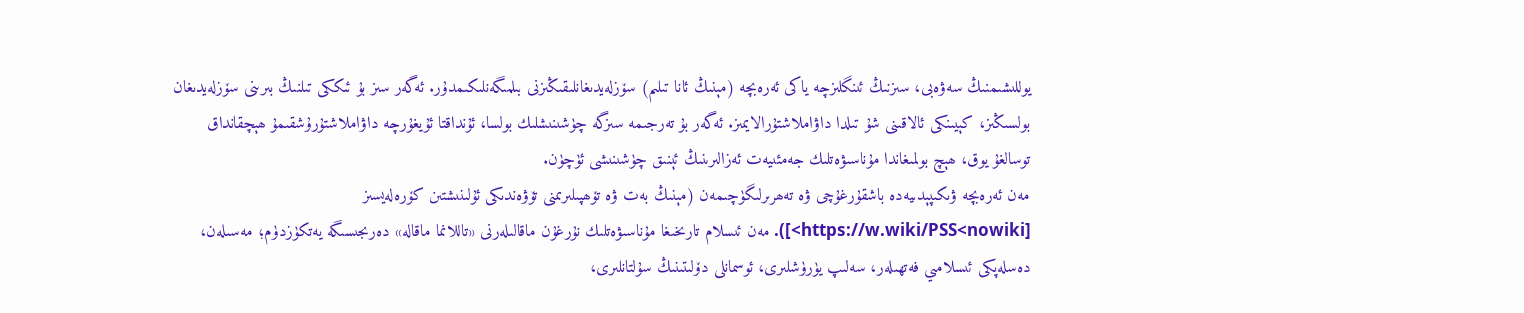يوللىشىمنىڭ سەۋەبى، سىزنىڭ ئىنگلىزچە ياكى ئەرەبچە (مېنىڭ ئانا تىلىم) سۆزلەيدىغانلىقىڭىزنى بىلمىگەنلىكىمدۇر. ئەگەر سىز بۇ ئىككى تىلنىڭ بىرىنى سۆزلەيدىغان بولسىڭىز، كېيىنكى ئالاقىنى شۇ تىلدا داۋاملاشتۇرالايمىز. ئەگەر بۇ تەرجىمە سىزگە چۈشىنىشلىك بولسا، ئۇنداقتا ئۇيغۇرچە داۋاملاشتۇرۇشقىمۇ ھېچقانداق توسالغۇ يوق، ھېچ بولمىغاندا مۇناسىۋەتلىك جەمئىيەت ئەزالىرىنىڭ ئېنىق چۈشىنىشى ئۈچۈن.
مەن ئەرەبچە ۋىكىپېدىيەدە باشقۇرغۇچى ۋە تەھرىرلىگۈچىمەن (مېنىڭ بەت ۋە تۆھپىلىرىمنى تۆۋەندىكى ئۇلىنىشتىن كۆرەلەيسىز [https://w.wiki/PSS<nowiki>]). مەن ئىسلام تارىخىغا مۇناسىۋەتلىك نۇرغۇن ماقالىلەرنى «تاللانما ماقالە» دەرىجىسىگە يەتكۈزدۈم؛ مەسىلەن، دەسلەپكى ئىسلامىي فەتھىلەر، سەلىپ يۈرۈشلىرى، ئوسمانلى دۆلىتىنىڭ سۇلتانلىرى،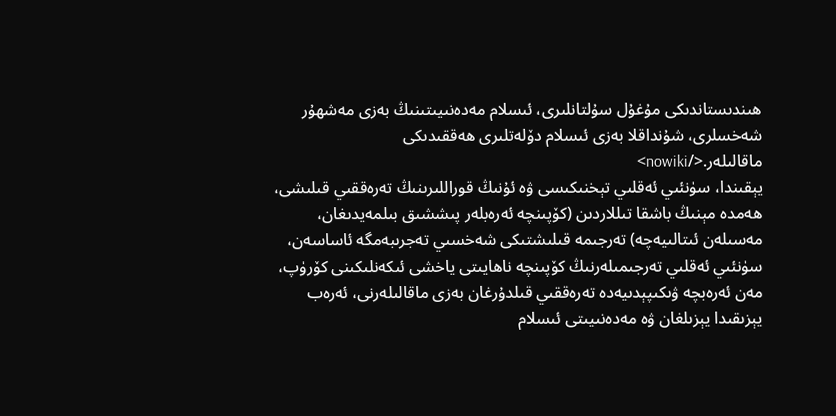ھىندىستاندىكى مۇغۇل سۇلتانلىرى، ئىسلام مەدەنىيىتىنىڭ بەزى مەشھۇر شەخسلرى، شۇنداقلا بەزى ئىسلام دۆلەتلىرى ھەققىدىكى ماقالىلەر.</nowiki>
يېقىندا، سۈنئىي ئەقلىي تېخنىكىسى ۋە ئۇنىڭ قوراللىرىنىڭ تەرەققىي قىلىشى، ھەمدە مېنىڭ باشقا تىللاردىن (كۆپىنچە ئەرەبلەر پىششىق بىلمەيدىغان، مەسىلەن ئىتالىيەچە) تەرجىمە قىلىشتىكى شەخسىي تەجرىبەمگە ئاساسەن، سۈنئىي ئەقلىي تەرجىمىلەرنىڭ كۆپىنچە ناھايىتى ياخشى ئىكەنلىكىنى كۆرۈپ، مەن ئەرەبچە ۋىكىپېدىيەدە تەرەققىي قىلدۇرغان بەزى ماقالىلەرنى، ئەرەب يېزىقىدا يېزىلغان ۋە مەدەنىيىتى ئىسلام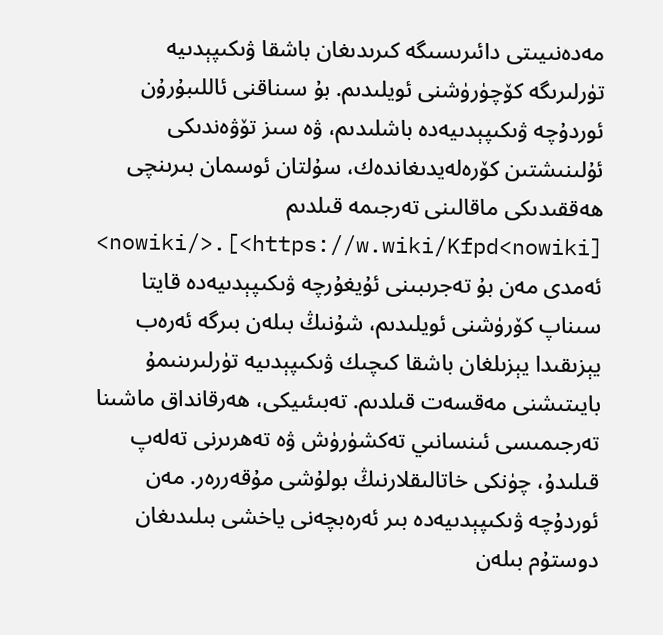مەدەنىيىتى دائىرىسىگە كىرىدىغان باشقا ۋىكىپېدىيە تۈرلىرىگە كۆچۈرۈشنى ئويلىدىم. بۇ سىناقنى ئاللىبۇرۇن ئوردۇچە ۋىكىپېدىيەدە باشلىدىم، ۋە سىز تۆۋەندىكى ئۇلىنىشتىن كۆرەلەيدىغاندەك، سۇلتان ئوسمان بىرىنچى ھەققىدىكى ماقالىنى تەرجىمە قىلدىم [https://w.wiki/Kfpd<nowiki>].</nowiki>
ئەمدى مەن بۇ تەجرىبىنى ئۇيغۇرچە ۋىكىپېدىيەدە قايتا سىناپ كۆرۈشنى ئويلىدىم، شۇنىڭ بىلەن بىرگە ئەرەب يېزىقىدا يېزىلغان باشقا كىچىك ۋىكىپېدىيە تۈرلىرىنىمۇ بايىتىشنى مەقسەت قىلدىم. تەبىئىيكى، ھەرقانداق ماشىنا تەرجىمىسى ئىنسانىي تەكشۈرۈش ۋە تەھرىرنى تەلەپ قىلىدۇ، چۈنكى خاتالىقلارنىڭ بولۇشى مۇقەررەر. مەن ئوردۇچە ۋىكىپېدىيەدە بىر ئەرەبچەنى ياخشى بىلىدىغان دوستۇم بىلەن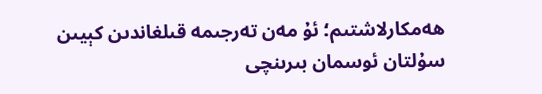ھەمكارلاشتىم؛ ئۇ مەن تەرجىمە قىلغاندىن كېيىن سۇلتان ئوسمان بىرىنچى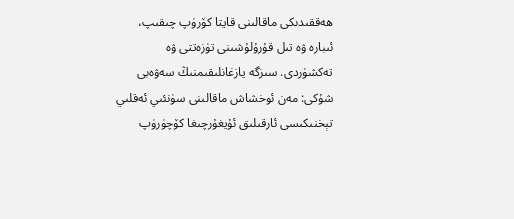ھەققىدىكى ماقالىنى قايتا كۆرۈپ چىقىپ، ئىبارە ۋە تىل قۇرۇلۇشىنى تۈزەتتى ۋە تەكشۈردى. سىزگە يازغانلىقىمنىڭ سەۋەبى شۇكى: مەن ئوخشاش ماقالىنى سۈنئىي ئەقلىي تېخنىكىسى ئارقىلىق ئۇيغۇرچىغا كۆچۈرۈپ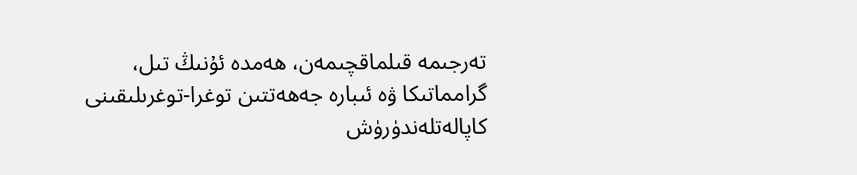تەرجىمە قىلماقچىمەن، ھەمدە ئۇنىڭ تىل، گرامماتىكا ۋە ئىبارە جەھەتتىن توغرا-توغرىلىقىنى كاپالەتلەندۈرۈش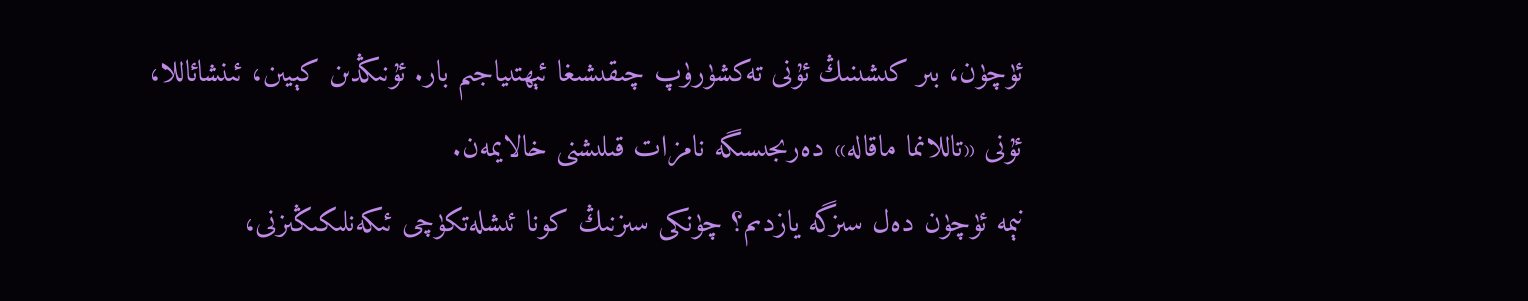ئۈچۈن، بىر كىشىنىڭ ئۇنى تەكشۈرۈپ چىقىشىغا ئېھتىياجىم بار. ئۇنىڭدىن كېيىن، ئىنشائاللا، ئۇنى «تاللانما ماقالە» دەرىجىسىگە نامزات قىلىشنى خالايمەن.
نېمە ئۈچۈن دەل سىزگە يازدىم؟ چۈنكى سىزنىڭ كونا ئىشلەتكۈچى ئىكەنلىكىڭىزنى،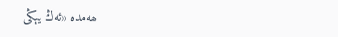ھەمدە «ئەڭ يېڭى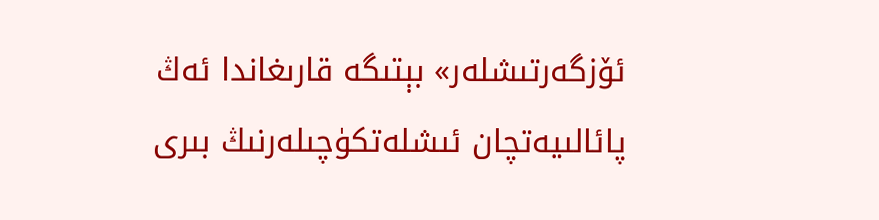ئۆزگەرتىشلەر» بېتىگە قارىغاندا ئەڭ پائالىيەتچان ئىشلەتكۈچىلەرنىڭ بىرى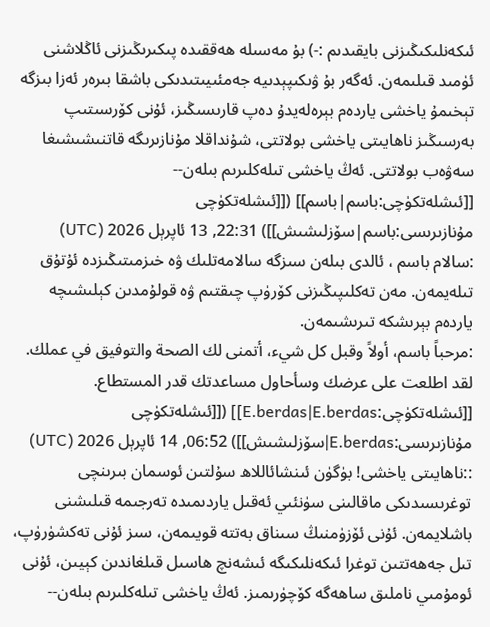ئىكەنلىكىڭىزنى بايقىدىم :-) بۇ مەسىلە ھەققىدە پىكىرىڭىزنى ئاڭلاشنى ئۈمىد قىلىمەن. ئەگەر بۇ ۋىكىپېدىيە جەمئىيىتىدىكى باشقا بىرەر ئەزا بىزگە تېخىمۇ ياخشى ياردەم بېرەلەيدۇ دەپ قارىسىڭىز، ئۇنى كۆرسىتىپ بەرسىڭىز ناھايىتى ياخشى بولاتتى، شۇنداقلا مۇنازىرىگە قاتنىشىشىغا سەۋەب بولاتتى. ئەڭ ياخشى تىلەكلىرىم بىلەن-- [[ئىشلەتكۈچى:باسم|باسم]] ([[ئىشلەتكۈچى مۇنازىرىسى:باسم|سۆزلىشىش]]) 22:31, 13 ئاپرېل 2026 (UTC)
:سالام باسم ، ئالدى بىلەن سىزگە سالامەتلىك ۋە خىزمىتىڭىزدە ئۇتۇق تىلەيمەن. مەن تەكلىپىڭىزنى كۆرۈپ چىقتىم ۋە قولۇمدىن كېلىشىچە ياردەم بېرىشكە تىرىشىمەن.
:مرحباً باسم، أولاً وقبل كل شيء، أتمنى لك الصحة والتوفيق في عملك. لقد اطلعت على عرضك وسأحاول مساعدتك قدر المستطاع. [[ئىشلەتكۈچى:E.berdas|E.berdas]] ([[ئىشلەتكۈچى مۇنازىرىسى:E.berdas|سۆزلىشىش]]) 06:52, 14 ئاپرېل 2026 (UTC)
::ناھايىتى ياخشى! بۈگۈن ئىنشائاللاھ سۇلتىن ئوسمان بىرىنچى توغرىسىدىكى ماقالىنى سۈنئىي ئەقىل ياردىمىدە تەرجىمە قىلىشنى باشلايمەن. ئۇنى ئۆزۈمنىڭ سىناق بەتتە قويىمەن، سىز ئۇنى تەكشۈرۈپ، تىل جەھەتتىن توغرا ئىكەنلىكىگە ئىشەنچ ھاسىل قىلغاندىن كېيىن، ئۇنى ئومۇمىي ناملىق ساھەگە كۆچۈرىمىز. ئەڭ ياخشى تىلەكلىرىم بىلەن--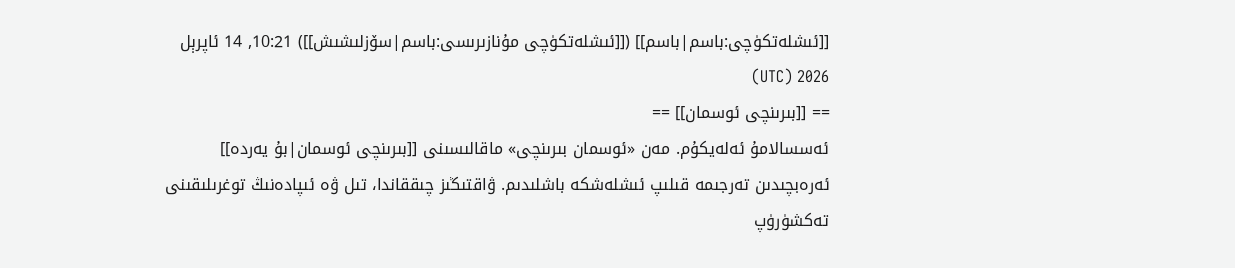[[ئىشلەتكۈچى:باسم|باسم]] ([[ئىشلەتكۈچى مۇنازىرىسى:باسم|سۆزلىشىش]]) 10:21, 14 ئاپرېل 2026 (UTC)
== [[بىرىنچى ئوسمان]] ==
ئەسسالامۇ ئەلەيكۇم. مەن «ئوسمان بىرىنچى» ماقالىسىنى [[بىرىنچى ئوسمان|بۇ يەردە]] ئەرەبچىدىن تەرجىمە قىلىپ ئىشلەشكە باشلىدىم. ۋاقتىڭىز چىققاندا، تىل ۋە ئىپادەنىڭ توغرىلىقىنى تەكشۈرۈپ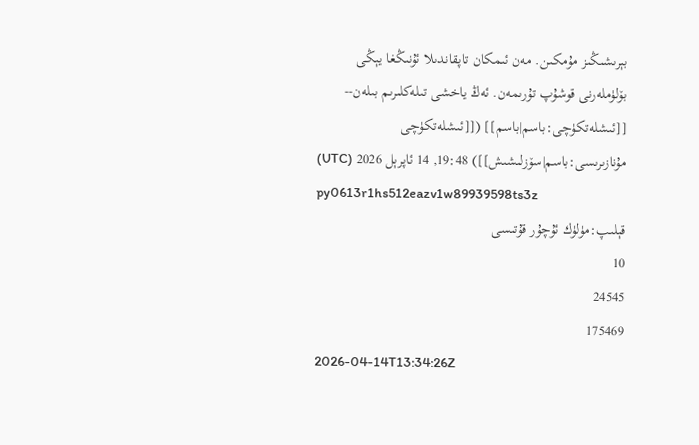بېرىشىڭىز مۇمكىن. مەن ئىمكان تاپقاندىلا ئۇنىڭغا يېڭى بۆلۈملەرنى قوشۇپ تۇرىمەن. ئەڭ ياخشى تىلەكلىرىم بىلەن-- [[ئىشلەتكۈچى:باسم|باسم]] ([[ئىشلەتكۈچى مۇنازىرىسى:باسم|سۆزلىشىش]]) 19:48, 14 ئاپرېل 2026 (UTC)
py0613r1hs512eazv1w89939598ts3z
قېلىپ:مۈلۈك ئۇچۇر قۇتىسى
10
24545
175469
2026-04-14T13:34:26Z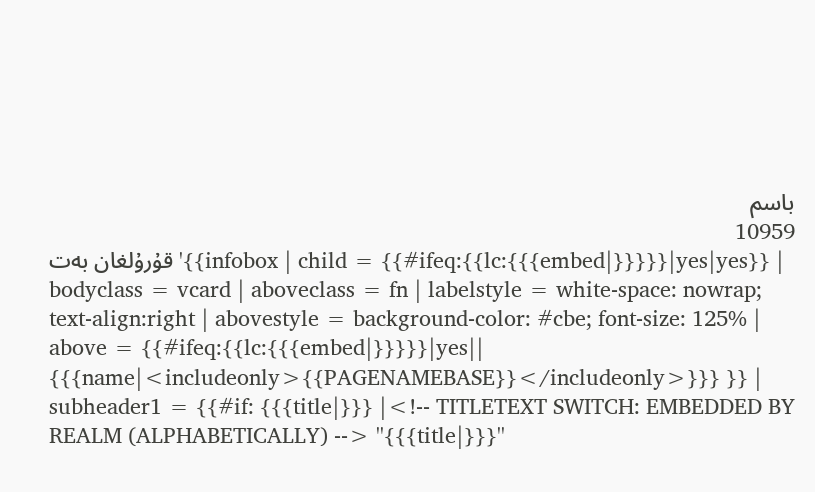باسم
10959
قۇرۇلغان بەت '{{infobox | child = {{#ifeq:{{lc:{{{embed|}}}}}|yes|yes}} | bodyclass = vcard | aboveclass = fn | labelstyle = white-space: nowrap; text-align:right | abovestyle = background-color: #cbe; font-size: 125% | above = {{#ifeq:{{lc:{{{embed|}}}}}|yes|| {{{name|<includeonly>{{PAGENAMEBASE}}</includeonly>}}} }} | subheader1 = {{#if: {{{title|}}} |<!-- TITLETEXT SWITCH: EMBEDDED BY REALM (ALPHABETICALLY) --> ''{{{title|}}}''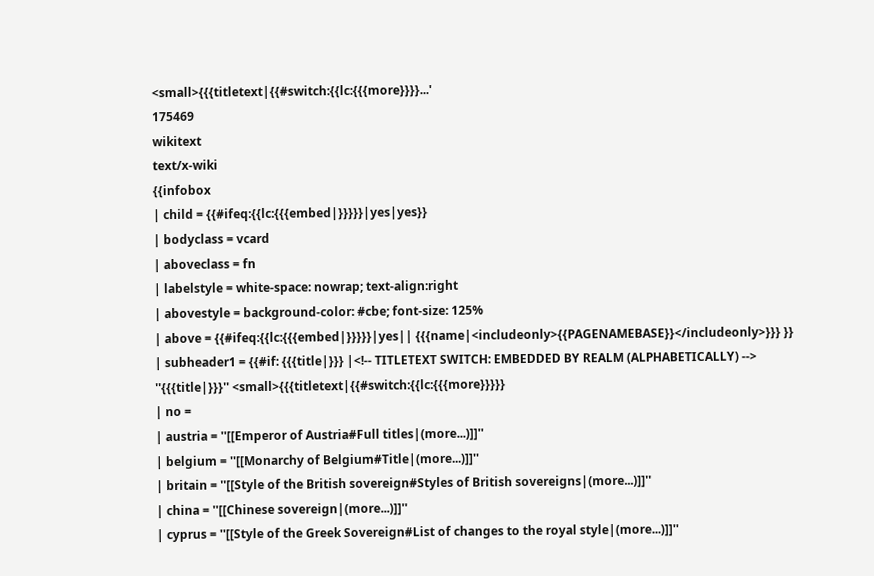<small>{{{titletext|{{#switch:{{lc:{{{more}}}}...'
175469
wikitext
text/x-wiki
{{infobox
| child = {{#ifeq:{{lc:{{{embed|}}}}}|yes|yes}}
| bodyclass = vcard
| aboveclass = fn
| labelstyle = white-space: nowrap; text-align:right
| abovestyle = background-color: #cbe; font-size: 125%
| above = {{#ifeq:{{lc:{{{embed|}}}}}|yes|| {{{name|<includeonly>{{PAGENAMEBASE}}</includeonly>}}} }}
| subheader1 = {{#if: {{{title|}}} |<!-- TITLETEXT SWITCH: EMBEDDED BY REALM (ALPHABETICALLY) -->
''{{{title|}}}'' <small>{{{titletext|{{#switch:{{lc:{{{more}}}}}
| no =
| austria = ''[[Emperor of Austria#Full titles|(more...)]]''
| belgium = ''[[Monarchy of Belgium#Title|(more...)]]''
| britain = ''[[Style of the British sovereign#Styles of British sovereigns|(more...)]]''
| china = ''[[Chinese sovereign|(more...)]]''
| cyprus = ''[[Style of the Greek Sovereign#List of changes to the royal style|(more...)]]''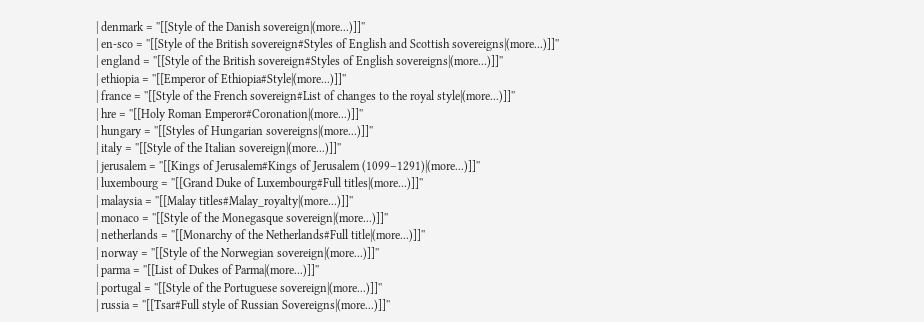| denmark = ''[[Style of the Danish sovereign|(more...)]]''
| en-sco = ''[[Style of the British sovereign#Styles of English and Scottish sovereigns|(more...)]]''
| england = ''[[Style of the British sovereign#Styles of English sovereigns|(more...)]]''
| ethiopia = ''[[Emperor of Ethiopia#Style|(more...)]]''
| france = ''[[Style of the French sovereign#List of changes to the royal style|(more...)]]''
| hre = ''[[Holy Roman Emperor#Coronation|(more...)]]''
| hungary = ''[[Styles of Hungarian sovereigns|(more...)]]''
| italy = ''[[Style of the Italian sovereign|(more...)]]''
| jerusalem = ''[[Kings of Jerusalem#Kings of Jerusalem (1099–1291)|(more...)]]''
| luxembourg = ''[[Grand Duke of Luxembourg#Full titles|(more...)]]''
| malaysia = ''[[Malay titles#Malay_royalty|(more...)]]''
| monaco = ''[[Style of the Monegasque sovereign|(more...)]]''
| netherlands = ''[[Monarchy of the Netherlands#Full title|(more...)]]''
| norway = ''[[Style of the Norwegian sovereign|(more...)]]''
| parma = ''[[List of Dukes of Parma|(more...)]]''
| portugal = ''[[Style of the Portuguese sovereign|(more...)]]''
| russia = ''[[Tsar#Full style of Russian Sovereigns|(more...)]]''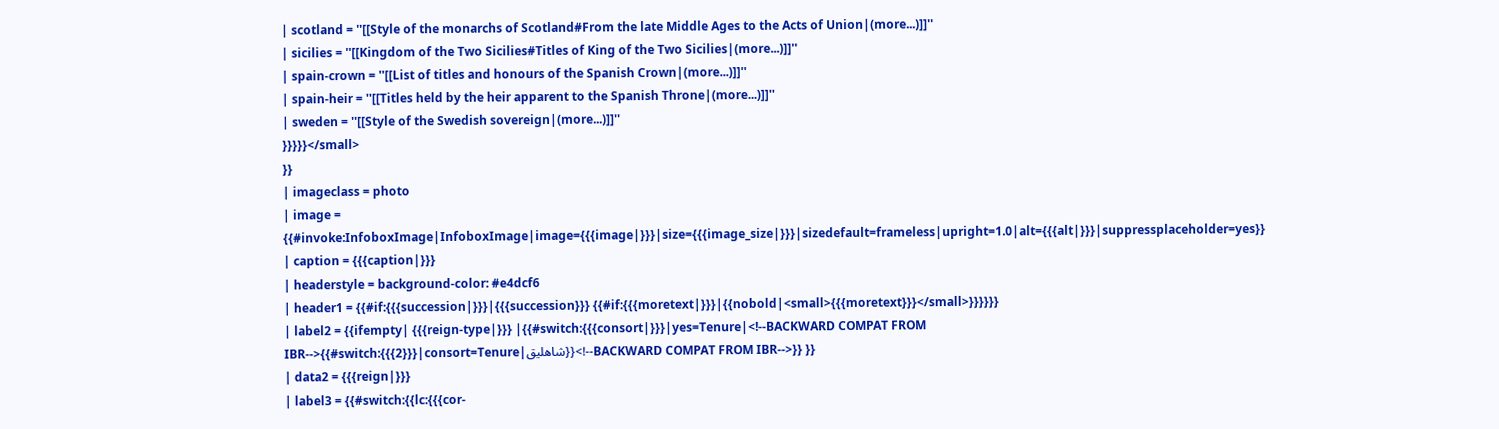| scotland = ''[[Style of the monarchs of Scotland#From the late Middle Ages to the Acts of Union|(more...)]]''
| sicilies = ''[[Kingdom of the Two Sicilies#Titles of King of the Two Sicilies|(more...)]]''
| spain-crown = ''[[List of titles and honours of the Spanish Crown|(more...)]]''
| spain-heir = ''[[Titles held by the heir apparent to the Spanish Throne|(more...)]]''
| sweden = ''[[Style of the Swedish sovereign|(more...)]]''
}}}}}</small>
}}
| imageclass = photo
| image = {{#invoke:InfoboxImage|InfoboxImage|image={{{image|}}}|size={{{image_size|}}}|sizedefault=frameless|upright=1.0|alt={{{alt|}}}|suppressplaceholder=yes}}
| caption = {{{caption|}}}
| headerstyle = background-color: #e4dcf6
| header1 = {{#if:{{{succession|}}}|{{{succession}}} {{#if:{{{moretext|}}}|{{nobold|<small>{{{moretext}}}</small>}}}}}}
| label2 = {{ifempty| {{{reign-type|}}} |{{#switch:{{{consort|}}}|yes=Tenure|<!--BACKWARD COMPAT FROM IBR-->{{#switch:{{{2}}}|consort=Tenure|شاهلیق}}<!--BACKWARD COMPAT FROM IBR-->}} }}
| data2 = {{{reign|}}}
| label3 = {{#switch:{{lc:{{{cor-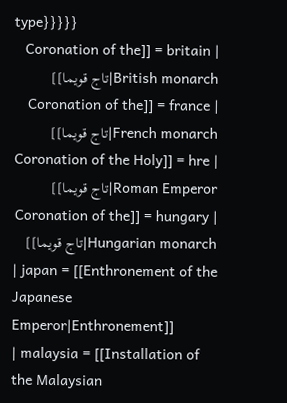type}}}}}
| britain = [[Coronation of the British monarch|تاج قویما]]
| france = [[Coronation of the French monarch|تاج قویما]]
| hre = [[Coronation of the Holy Roman Emperor|تاج قویما]]
| hungary = [[Coronation of the Hungarian monarch|تاج قویما]]
| japan = [[Enthronement of the Japanese Emperor|Enthronement]]
| malaysia = [[Installation of the Malaysian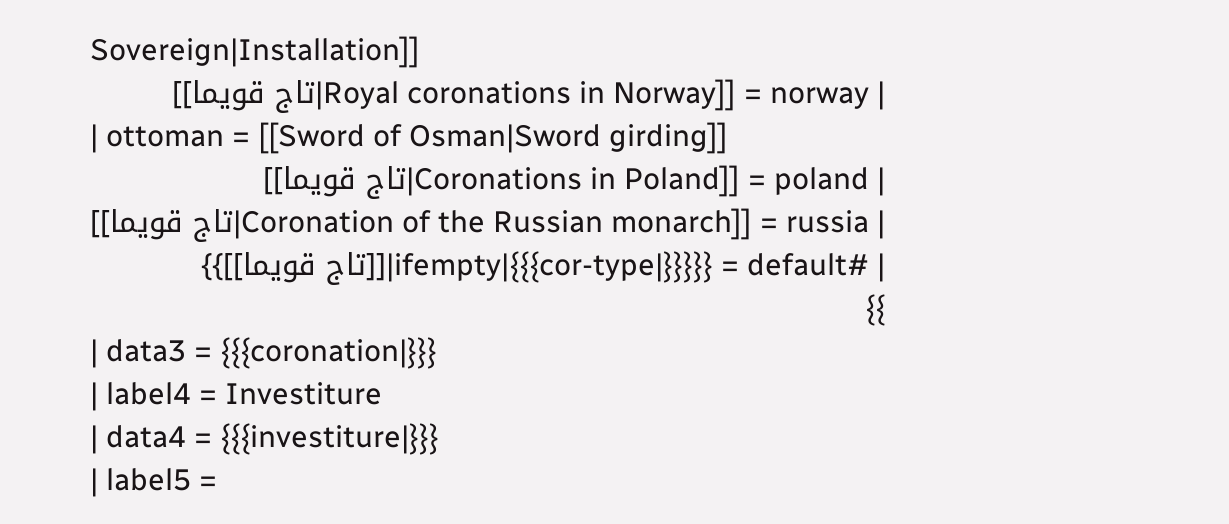Sovereign|Installation]]
| norway = [[Royal coronations in Norway|تاج قویما]]
| ottoman = [[Sword of Osman|Sword girding]]
| poland = [[Coronations in Poland|تاج قویما]]
| russia = [[Coronation of the Russian monarch|تاج قویما]]
| #default = {{ifempty|{{{cor-type|}}}|[[تاج قویما]]}}
}}
| data3 = {{{coronation|}}}
| label4 = Investiture
| data4 = {{{investiture|}}}
| label5 =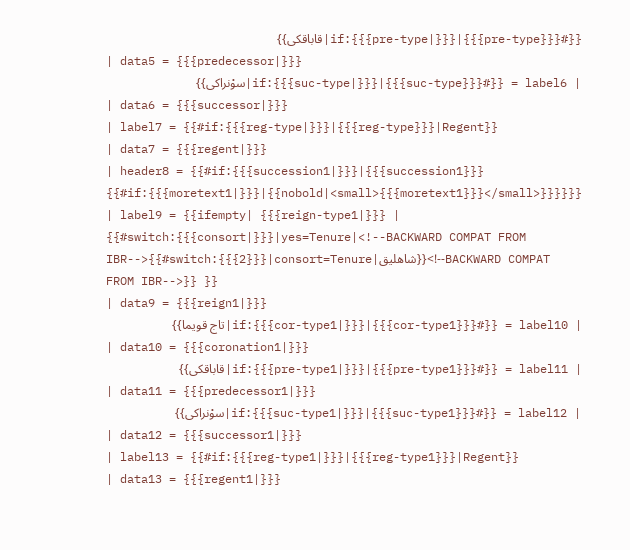{{#if:{{{pre-type|}}}|{{{pre-type}}}|قاباقکی}}
| data5 = {{{predecessor|}}}
| label6 = {{#if:{{{suc-type|}}}|{{{suc-type}}}|سوْنراکی}}
| data6 = {{{successor|}}}
| label7 = {{#if:{{{reg-type|}}}|{{{reg-type}}}|Regent}}
| data7 = {{{regent|}}}
| header8 = {{#if:{{{succession1|}}}|{{{succession1}}} {{#if:{{{moretext1|}}}|{{nobold|<small>{{{moretext1}}}</small>}}}}}}
| label9 = {{ifempty| {{{reign-type1|}}} | {{#switch:{{{consort|}}}|yes=Tenure|<!--BACKWARD COMPAT FROM IBR-->{{#switch:{{{2}}}|consort=Tenure|شاهلیق}}<!--BACKWARD COMPAT FROM IBR-->}} }}
| data9 = {{{reign1|}}}
| label10 = {{#if:{{{cor-type1|}}}|{{{cor-type1}}}|تاج قویما}}
| data10 = {{{coronation1|}}}
| label11 = {{#if:{{{pre-type1|}}}|{{{pre-type1}}}|قاباقکی}}
| data11 = {{{predecessor1|}}}
| label12 = {{#if:{{{suc-type1|}}}|{{{suc-type1}}}|سوْنراکی}}
| data12 = {{{successor1|}}}
| label13 = {{#if:{{{reg-type1|}}}|{{{reg-type1}}}|Regent}}
| data13 = {{{regent1|}}}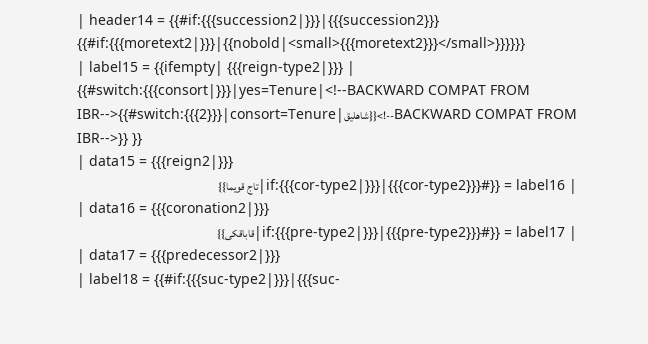| header14 = {{#if:{{{succession2|}}}|{{{succession2}}} {{#if:{{{moretext2|}}}|{{nobold|<small>{{{moretext2}}}</small>}}}}}}
| label15 = {{ifempty| {{{reign-type2|}}} | {{#switch:{{{consort|}}}|yes=Tenure|<!--BACKWARD COMPAT FROM IBR-->{{#switch:{{{2}}}|consort=Tenure|شاهلیق}}<!--BACKWARD COMPAT FROM IBR-->}} }}
| data15 = {{{reign2|}}}
| label16 = {{#if:{{{cor-type2|}}}|{{{cor-type2}}}|تاج قویما}}
| data16 = {{{coronation2|}}}
| label17 = {{#if:{{{pre-type2|}}}|{{{pre-type2}}}|قاباقکی}}
| data17 = {{{predecessor2|}}}
| label18 = {{#if:{{{suc-type2|}}}|{{{suc-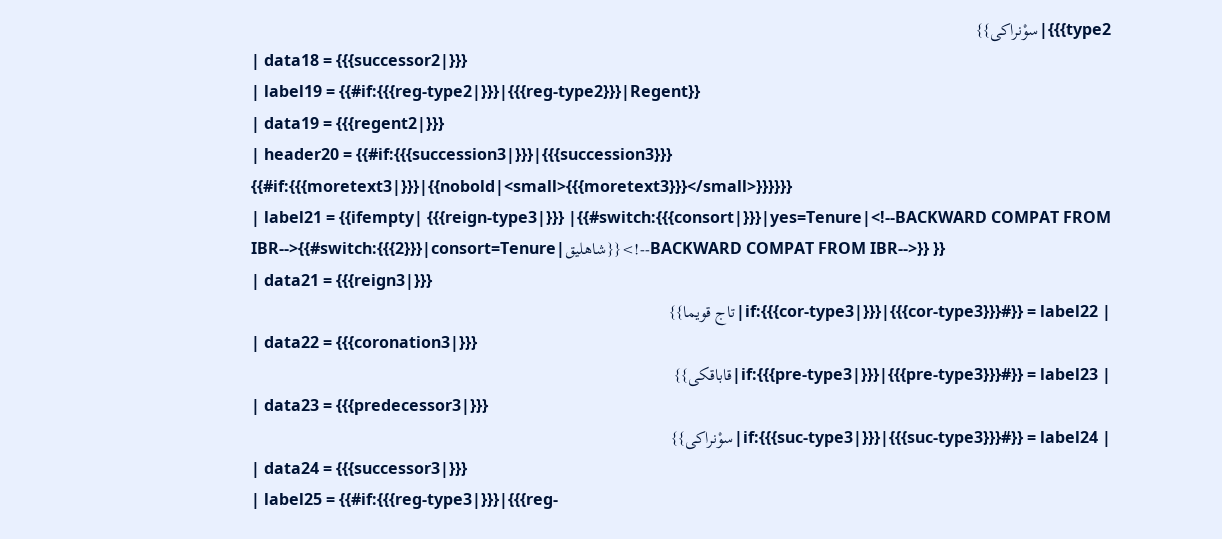type2}}}|سوْنراکی}}
| data18 = {{{successor2|}}}
| label19 = {{#if:{{{reg-type2|}}}|{{{reg-type2}}}|Regent}}
| data19 = {{{regent2|}}}
| header20 = {{#if:{{{succession3|}}}|{{{succession3}}} {{#if:{{{moretext3|}}}|{{nobold|<small>{{{moretext3}}}</small>}}}}}}
| label21 = {{ifempty| {{{reign-type3|}}} |{{#switch:{{{consort|}}}|yes=Tenure|<!--BACKWARD COMPAT FROM IBR-->{{#switch:{{{2}}}|consort=Tenure|شاهلیق}}<!--BACKWARD COMPAT FROM IBR-->}} }}
| data21 = {{{reign3|}}}
| label22 = {{#if:{{{cor-type3|}}}|{{{cor-type3}}}|تاج قویما}}
| data22 = {{{coronation3|}}}
| label23 = {{#if:{{{pre-type3|}}}|{{{pre-type3}}}|قاباقکی}}
| data23 = {{{predecessor3|}}}
| label24 = {{#if:{{{suc-type3|}}}|{{{suc-type3}}}|سوْنراکی}}
| data24 = {{{successor3|}}}
| label25 = {{#if:{{{reg-type3|}}}|{{{reg-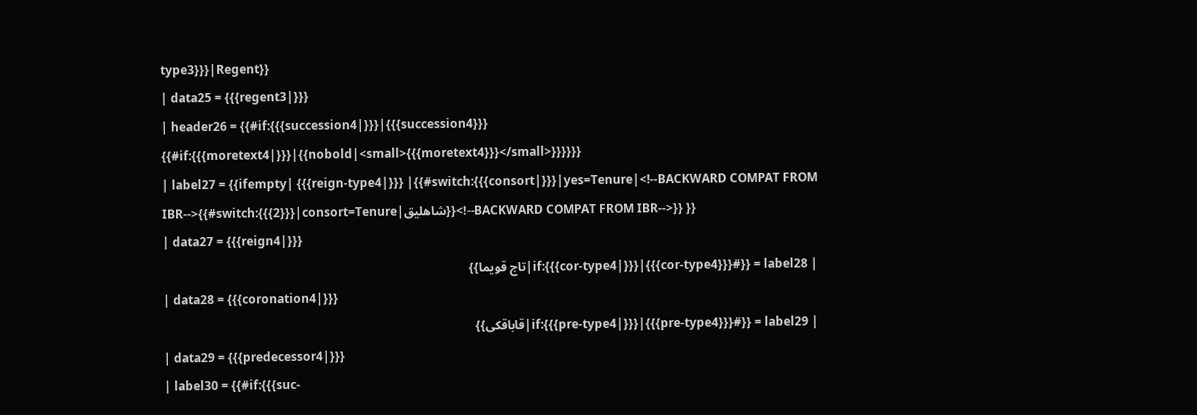type3}}}|Regent}}
| data25 = {{{regent3|}}}
| header26 = {{#if:{{{succession4|}}}|{{{succession4}}} {{#if:{{{moretext4|}}}|{{nobold|<small>{{{moretext4}}}</small>}}}}}}
| label27 = {{ifempty| {{{reign-type4|}}} |{{#switch:{{{consort|}}}|yes=Tenure|<!--BACKWARD COMPAT FROM IBR-->{{#switch:{{{2}}}|consort=Tenure|شاهلیق}}<!--BACKWARD COMPAT FROM IBR-->}} }}
| data27 = {{{reign4|}}}
| label28 = {{#if:{{{cor-type4|}}}|{{{cor-type4}}}|تاج قویما}}
| data28 = {{{coronation4|}}}
| label29 = {{#if:{{{pre-type4|}}}|{{{pre-type4}}}|قاباقکی}}
| data29 = {{{predecessor4|}}}
| label30 = {{#if:{{{suc-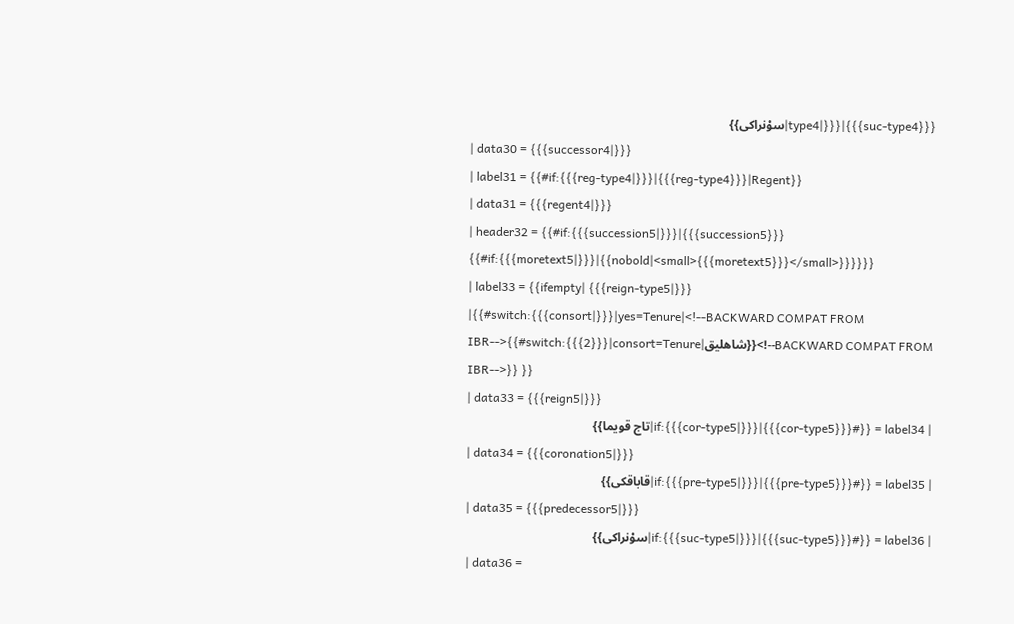type4|}}}|{{{suc-type4}}}|سوْنراکی}}
| data30 = {{{successor4|}}}
| label31 = {{#if:{{{reg-type4|}}}|{{{reg-type4}}}|Regent}}
| data31 = {{{regent4|}}}
| header32 = {{#if:{{{succession5|}}}|{{{succession5}}} {{#if:{{{moretext5|}}}|{{nobold|<small>{{{moretext5}}}</small>}}}}}}
| label33 = {{ifempty| {{{reign-type5|}}} |{{#switch:{{{consort|}}}|yes=Tenure|<!--BACKWARD COMPAT FROM IBR-->{{#switch:{{{2}}}|consort=Tenure|شاهلیق}}<!--BACKWARD COMPAT FROM IBR-->}} }}
| data33 = {{{reign5|}}}
| label34 = {{#if:{{{cor-type5|}}}|{{{cor-type5}}}|تاج قویما}}
| data34 = {{{coronation5|}}}
| label35 = {{#if:{{{pre-type5|}}}|{{{pre-type5}}}|قاباقکی}}
| data35 = {{{predecessor5|}}}
| label36 = {{#if:{{{suc-type5|}}}|{{{suc-type5}}}|سوْنراکی}}
| data36 =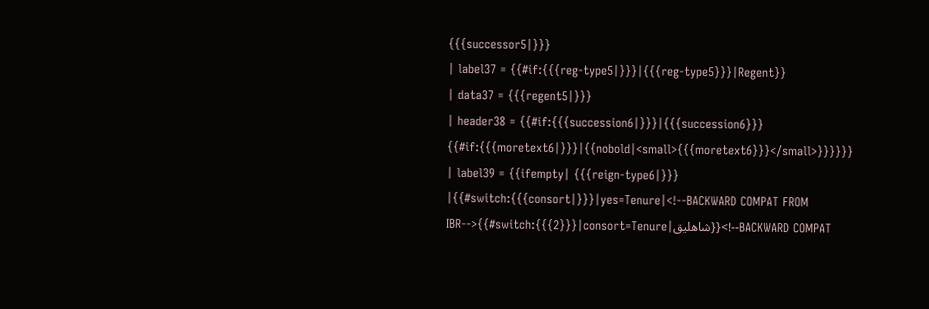{{{successor5|}}}
| label37 = {{#if:{{{reg-type5|}}}|{{{reg-type5}}}|Regent}}
| data37 = {{{regent5|}}}
| header38 = {{#if:{{{succession6|}}}|{{{succession6}}} {{#if:{{{moretext6|}}}|{{nobold|<small>{{{moretext6}}}</small>}}}}}}
| label39 = {{ifempty| {{{reign-type6|}}} |{{#switch:{{{consort|}}}|yes=Tenure|<!--BACKWARD COMPAT FROM IBR-->{{#switch:{{{2}}}|consort=Tenure|شاهلیق}}<!--BACKWARD COMPAT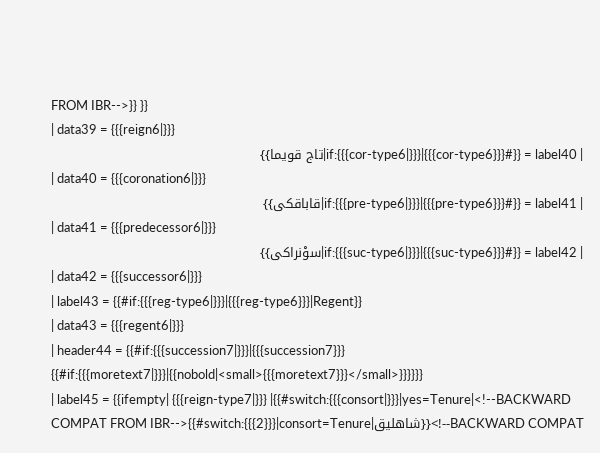FROM IBR-->}} }}
| data39 = {{{reign6|}}}
| label40 = {{#if:{{{cor-type6|}}}|{{{cor-type6}}}|تاج قویما}}
| data40 = {{{coronation6|}}}
| label41 = {{#if:{{{pre-type6|}}}|{{{pre-type6}}}|قاباقکی}}
| data41 = {{{predecessor6|}}}
| label42 = {{#if:{{{suc-type6|}}}|{{{suc-type6}}}|سوْنراکی}}
| data42 = {{{successor6|}}}
| label43 = {{#if:{{{reg-type6|}}}|{{{reg-type6}}}|Regent}}
| data43 = {{{regent6|}}}
| header44 = {{#if:{{{succession7|}}}|{{{succession7}}} {{#if:{{{moretext7|}}}|{{nobold|<small>{{{moretext7}}}</small>}}}}}}
| label45 = {{ifempty| {{{reign-type7|}}} |{{#switch:{{{consort|}}}|yes=Tenure|<!--BACKWARD COMPAT FROM IBR-->{{#switch:{{{2}}}|consort=Tenure|شاهلیق}}<!--BACKWARD COMPAT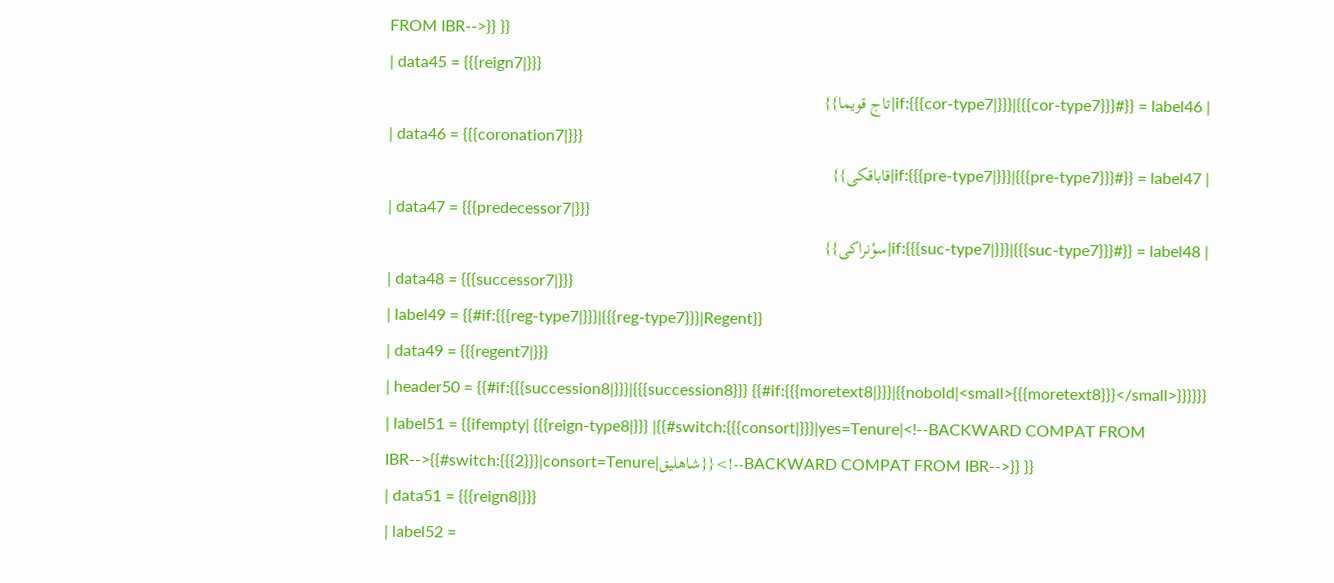FROM IBR-->}} }}
| data45 = {{{reign7|}}}
| label46 = {{#if:{{{cor-type7|}}}|{{{cor-type7}}}|تاج قویما}}
| data46 = {{{coronation7|}}}
| label47 = {{#if:{{{pre-type7|}}}|{{{pre-type7}}}|قاباقکی}}
| data47 = {{{predecessor7|}}}
| label48 = {{#if:{{{suc-type7|}}}|{{{suc-type7}}}|سوْنراکی}}
| data48 = {{{successor7|}}}
| label49 = {{#if:{{{reg-type7|}}}|{{{reg-type7}}}|Regent}}
| data49 = {{{regent7|}}}
| header50 = {{#if:{{{succession8|}}}|{{{succession8}}} {{#if:{{{moretext8|}}}|{{nobold|<small>{{{moretext8}}}</small>}}}}}}
| label51 = {{ifempty| {{{reign-type8|}}} |{{#switch:{{{consort|}}}|yes=Tenure|<!--BACKWARD COMPAT FROM IBR-->{{#switch:{{{2}}}|consort=Tenure|شاهلیق}}<!--BACKWARD COMPAT FROM IBR-->}} }}
| data51 = {{{reign8|}}}
| label52 =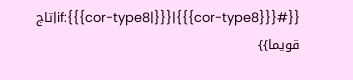{{#if:{{{cor-type8|}}}|{{{cor-type8}}}|تاج قویما}}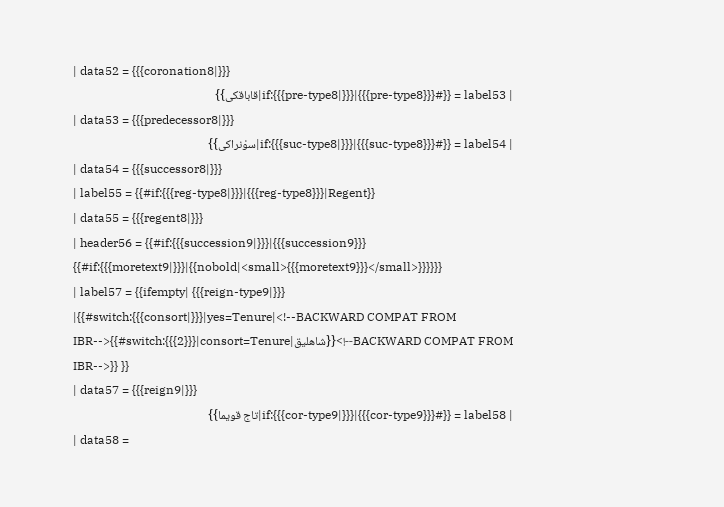| data52 = {{{coronation8|}}}
| label53 = {{#if:{{{pre-type8|}}}|{{{pre-type8}}}|قاباقکی}}
| data53 = {{{predecessor8|}}}
| label54 = {{#if:{{{suc-type8|}}}|{{{suc-type8}}}|سوْنراکی}}
| data54 = {{{successor8|}}}
| label55 = {{#if:{{{reg-type8|}}}|{{{reg-type8}}}|Regent}}
| data55 = {{{regent8|}}}
| header56 = {{#if:{{{succession9|}}}|{{{succession9}}} {{#if:{{{moretext9|}}}|{{nobold|<small>{{{moretext9}}}</small>}}}}}}
| label57 = {{ifempty| {{{reign-type9|}}} |{{#switch:{{{consort|}}}|yes=Tenure|<!--BACKWARD COMPAT FROM IBR-->{{#switch:{{{2}}}|consort=Tenure|شاهلیق}}<!--BACKWARD COMPAT FROM IBR-->}} }}
| data57 = {{{reign9|}}}
| label58 = {{#if:{{{cor-type9|}}}|{{{cor-type9}}}|تاج قویما}}
| data58 =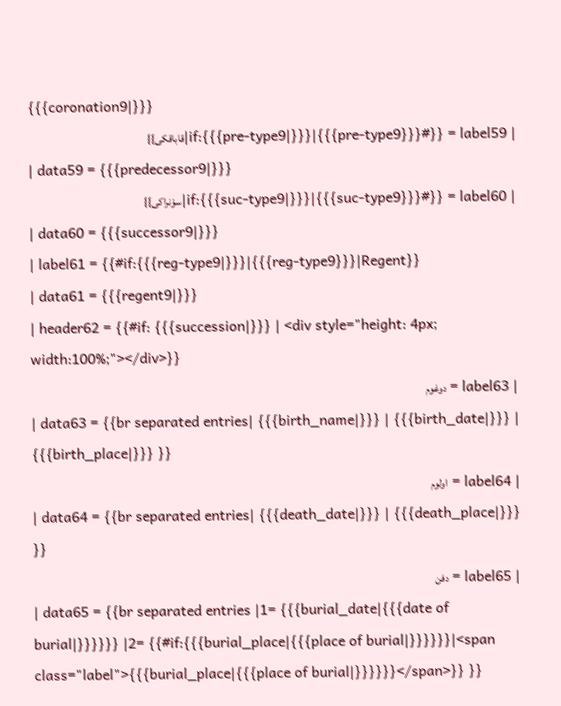{{{coronation9|}}}
| label59 = {{#if:{{{pre-type9|}}}|{{{pre-type9}}}|قاباقکی}}
| data59 = {{{predecessor9|}}}
| label60 = {{#if:{{{suc-type9|}}}|{{{suc-type9}}}|سوْنراکی}}
| data60 = {{{successor9|}}}
| label61 = {{#if:{{{reg-type9|}}}|{{{reg-type9}}}|Regent}}
| data61 = {{{regent9|}}}
| header62 = {{#if: {{{succession|}}} | <div style="height: 4px; width:100%;"></div>}}
| label63 = دوغوم
| data63 = {{br separated entries| {{{birth_name|}}} | {{{birth_date|}}} | {{{birth_place|}}} }}
| label64 = اولوم
| data64 = {{br separated entries| {{{death_date|}}} | {{{death_place|}}} }}
| label65 = دفن
| data65 = {{br separated entries |1= {{{burial_date|{{{date of burial|}}}}}} |2= {{#if:{{{burial_place|{{{place of burial|}}}}}}|<span class="label">{{{burial_place|{{{place of burial|}}}}}}</span>}} }}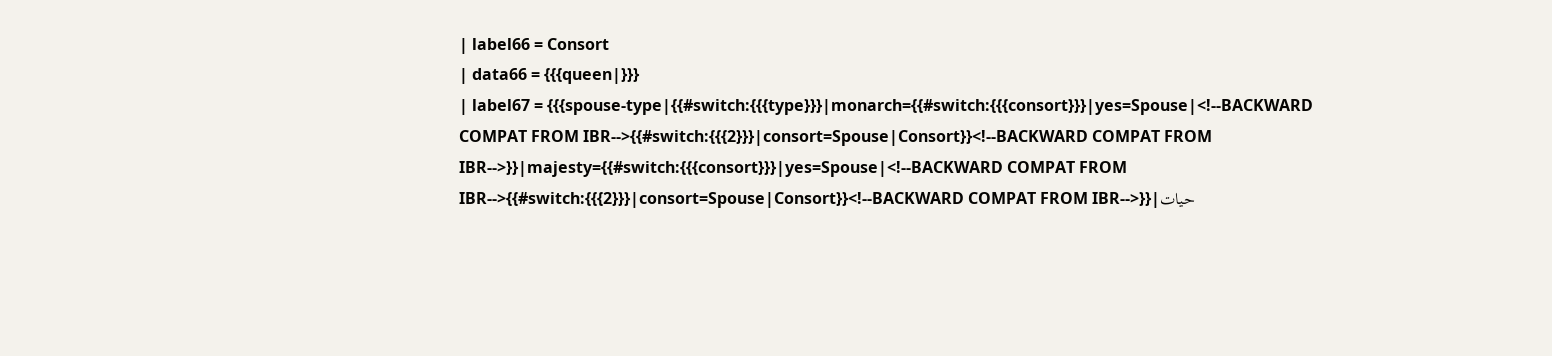| label66 = Consort
| data66 = {{{queen|}}}
| label67 = {{{spouse-type|{{#switch:{{{type}}}|monarch={{#switch:{{{consort}}}|yes=Spouse|<!--BACKWARD COMPAT FROM IBR-->{{#switch:{{{2}}}|consort=Spouse|Consort}}<!--BACKWARD COMPAT FROM IBR-->}}|majesty={{#switch:{{{consort}}}|yes=Spouse|<!--BACKWARD COMPAT FROM IBR-->{{#switch:{{{2}}}|consort=Spouse|Consort}}<!--BACKWARD COMPAT FROM IBR-->}}|حیات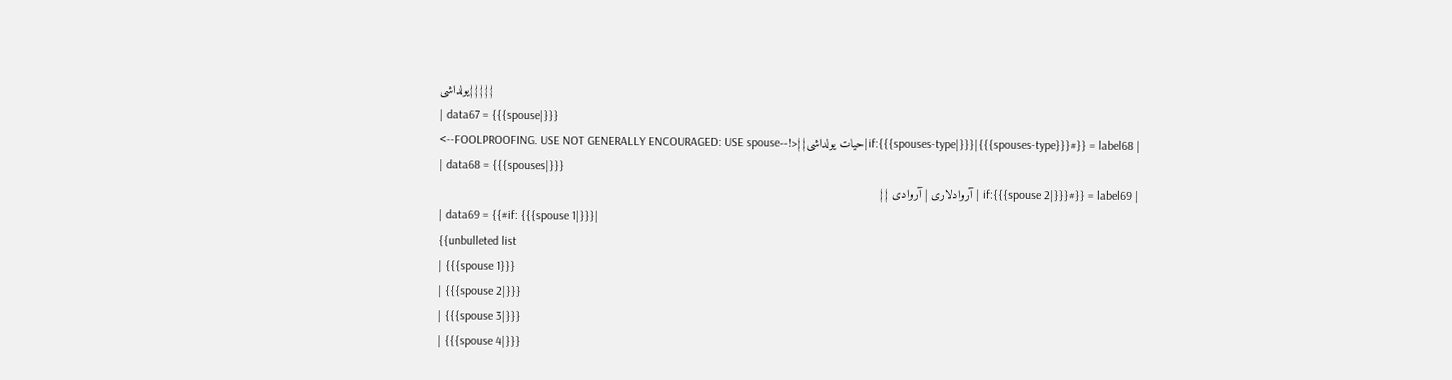یولداشی}}}}}
| data67 = {{{spouse|}}}
| label68 = {{#if:{{{spouses-type|}}}|{{{spouses-type}}}|حیات یولداشی}}<!--FOOLPROOFING. USE NOT GENERALLY ENCOURAGED: USE spouse-->
| data68 = {{{spouses|}}}
| label69 = {{#if:{{{spouse 2|}}} | آروادلاری | آروادی }}
| data69 = {{#if: {{{spouse 1|}}}|
{{unbulleted list
| {{{spouse 1}}}
| {{{spouse 2|}}}
| {{{spouse 3|}}}
| {{{spouse 4|}}}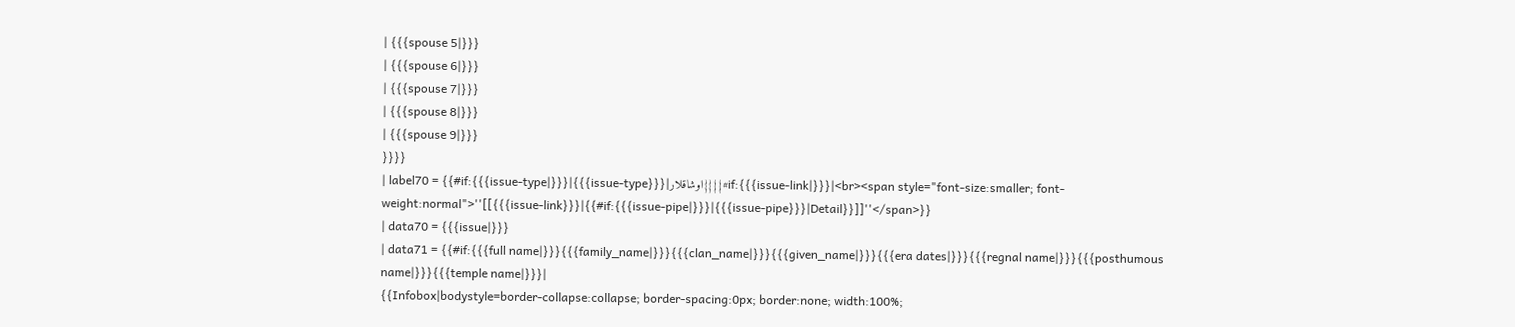| {{{spouse 5|}}}
| {{{spouse 6|}}}
| {{{spouse 7|}}}
| {{{spouse 8|}}}
| {{{spouse 9|}}}
}}}}
| label70 = {{#if:{{{issue-type|}}}|{{{issue-type}}}|اوشاقلار}}{{#if:{{{issue-link|}}}|<br><span style="font-size:smaller; font-weight:normal">''[[{{{issue-link}}}|{{#if:{{{issue-pipe|}}}|{{{issue-pipe}}}|Detail}}]]''</span>}}
| data70 = {{{issue|}}}
| data71 = {{#if:{{{full name|}}}{{{family_name|}}}{{{clan_name|}}}{{{given_name|}}}{{{era dates|}}}{{{regnal name|}}}{{{posthumous name|}}}{{{temple name|}}}|
{{Infobox|bodystyle=border-collapse:collapse; border-spacing:0px; border:none; width:100%;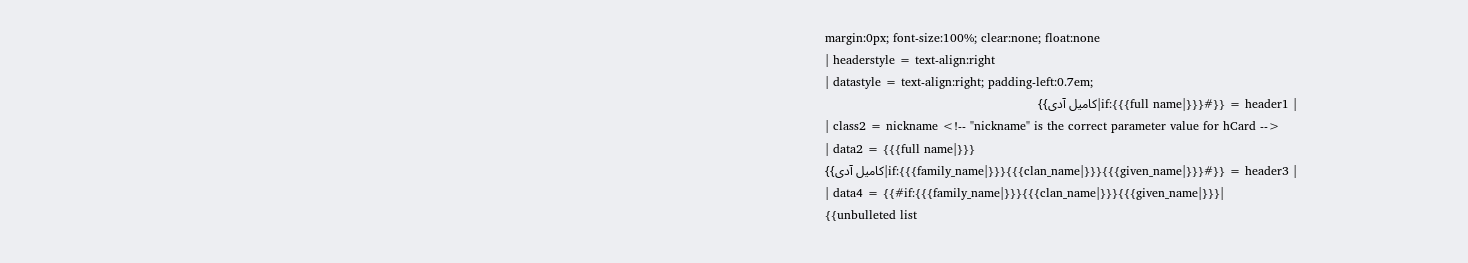margin:0px; font-size:100%; clear:none; float:none
| headerstyle = text-align:right
| datastyle = text-align:right; padding-left:0.7em;
| header1 = {{#if:{{{full name|}}}|کامیل آدی}}
| class2 = nickname <!-- "nickname" is the correct parameter value for hCard -->
| data2 = {{{full name|}}}
| header3 = {{#if:{{{family_name|}}}{{{clan_name|}}}{{{given_name|}}}|کامیل آدی}}
| data4 = {{#if:{{{family_name|}}}{{{clan_name|}}}{{{given_name|}}}|
{{unbulleted list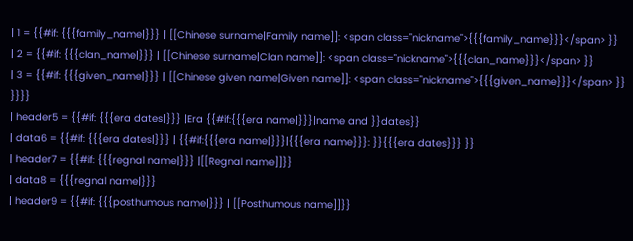| 1 = {{#if: {{{family_name|}}} | [[Chinese surname|Family name]]: <span class="nickname">{{{family_name}}}</span> }}
| 2 = {{#if: {{{clan_name|}}} | [[Chinese surname|Clan name]]: <span class="nickname">{{{clan_name}}}</span> }}
| 3 = {{#if: {{{given_name|}}} | [[Chinese given name|Given name]]: <span class="nickname">{{{given_name}}}</span> }}
}}}}
| header5 = {{#if: {{{era dates|}}} |Era {{#if:{{{era name|}}}|name and }}dates}}
| data6 = {{#if: {{{era dates|}}} | {{#if:{{{era name|}}}|{{{era name}}}: }}{{{era dates}}} }}
| header7 = {{#if: {{{regnal name|}}} |[[Regnal name]]}}
| data8 = {{{regnal name|}}}
| header9 = {{#if: {{{posthumous name|}}} | [[Posthumous name]]}}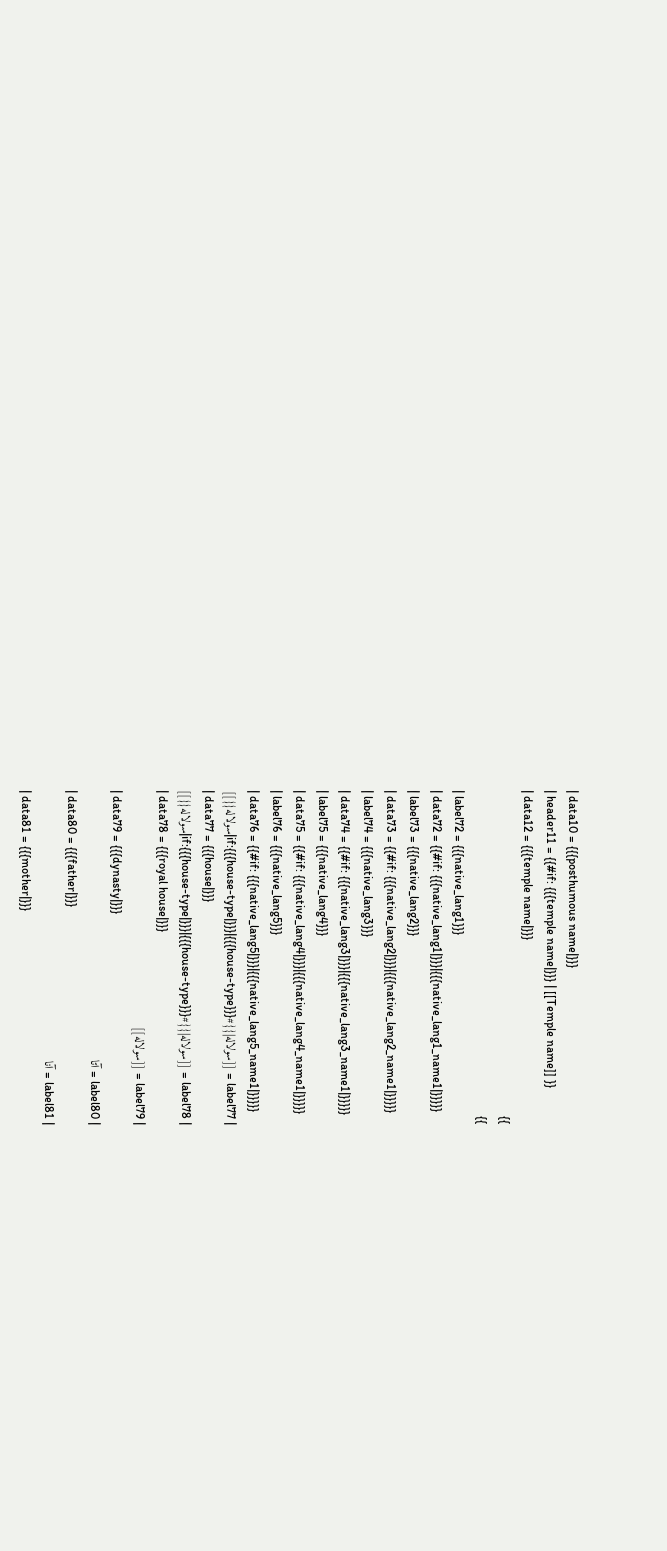| data10 = {{{posthumous name|}}}
| header11 = {{#if: {{{temple name|}}} | [[Temple name]] }}
| data12 = {{{temple name|}}}
}}
}}
| label72 = {{{native_lang1}}}
| data72 = {{#if: {{{native_lang1|}}}|{{{native_lang1_name1|}}}}}
| label73 = {{{native_lang2}}}
| data73 = {{#if: {{{native_lang2|}}}|{{{native_lang2_name1|}}}}}
| label74 = {{{native_lang3}}}
| data74 = {{#if: {{{native_lang3|}}}|{{{native_lang3_name1|}}}}}
| label75 = {{{native_lang4}}}
| data75 = {{#if: {{{native_lang4|}}}|{{{native_lang4_name1|}}}}}
| label76 = {{{native_lang5}}}
| data76 = {{#if: {{{native_lang5|}}}|{{{native_lang5_name1|}}}}}
| label77 = [[سولاله|{{#if:{{{house-type|}}}|{{{house-type}}}|سولاله}}]]
| data77 = {{{house|}}}
| label78 = [[سولاله|{{#if:{{{house-type|}}}|{{{house-type}}}|سولاله}}]]
| data78 = {{{royal house|}}}
| label79 = [[سولاله]]
| data79 = {{{dynasty|}}}
| label80 = آتا
| data80 = {{{father|}}}
| label81 = آنا
| data81 = {{{mother|}}}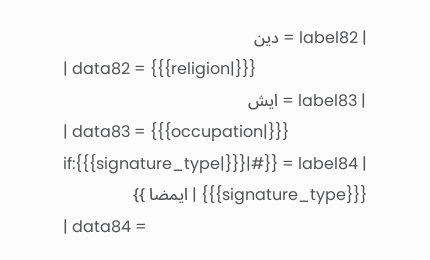| label82 = دین
| data82 = {{{religion|}}}
| label83 = ایش
| data83 = {{{occupation|}}}
| label84 = {{#if:{{{signature_type|}}}| {{{signature_type}}} | ایمضا }}
| data84 =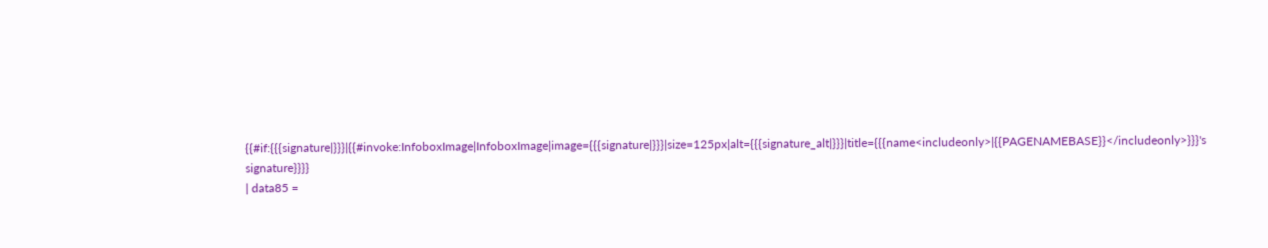{{#if:{{{signature|}}}|{{#invoke:InfoboxImage|InfoboxImage|image={{{signature|}}}|size=125px|alt={{{signature_alt|}}}|title={{{name<includeonly>|{{PAGENAMEBASE}}</includeonly>}}}'s signature}}}}
| data85 =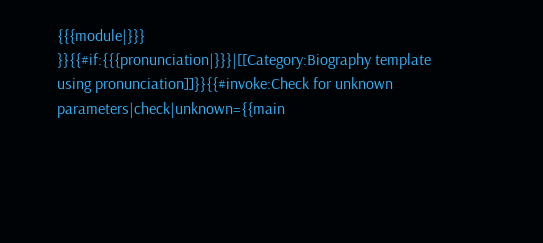{{{module|}}}
}}{{#if:{{{pronunciation|}}}|[[Category:Biography template using pronunciation]]}}{{#invoke:Check for unknown parameters|check|unknown={{main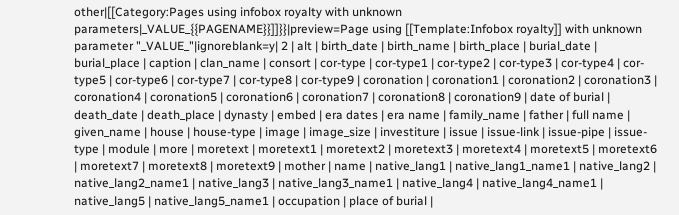other|[[Category:Pages using infobox royalty with unknown parameters|_VALUE_{{PAGENAME}}]]}}|preview=Page using [[Template:Infobox royalty]] with unknown parameter "_VALUE_"|ignoreblank=y| 2 | alt | birth_date | birth_name | birth_place | burial_date | burial_place | caption | clan_name | consort | cor-type | cor-type1 | cor-type2 | cor-type3 | cor-type4 | cor-type5 | cor-type6 | cor-type7 | cor-type8 | cor-type9 | coronation | coronation1 | coronation2 | coronation3 | coronation4 | coronation5 | coronation6 | coronation7 | coronation8 | coronation9 | date of burial | death_date | death_place | dynasty | embed | era dates | era name | family_name | father | full name | given_name | house | house-type | image | image_size | investiture | issue | issue-link | issue-pipe | issue-type | module | more | moretext | moretext1 | moretext2 | moretext3 | moretext4 | moretext5 | moretext6 | moretext7 | moretext8 | moretext9 | mother | name | native_lang1 | native_lang1_name1 | native_lang2 | native_lang2_name1 | native_lang3 | native_lang3_name1 | native_lang4 | native_lang4_name1 | native_lang5 | native_lang5_name1 | occupation | place of burial |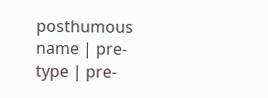posthumous name | pre-type | pre-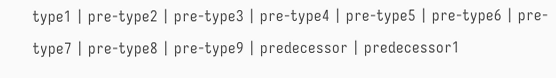type1 | pre-type2 | pre-type3 | pre-type4 | pre-type5 | pre-type6 | pre-type7 | pre-type8 | pre-type9 | predecessor | predecessor1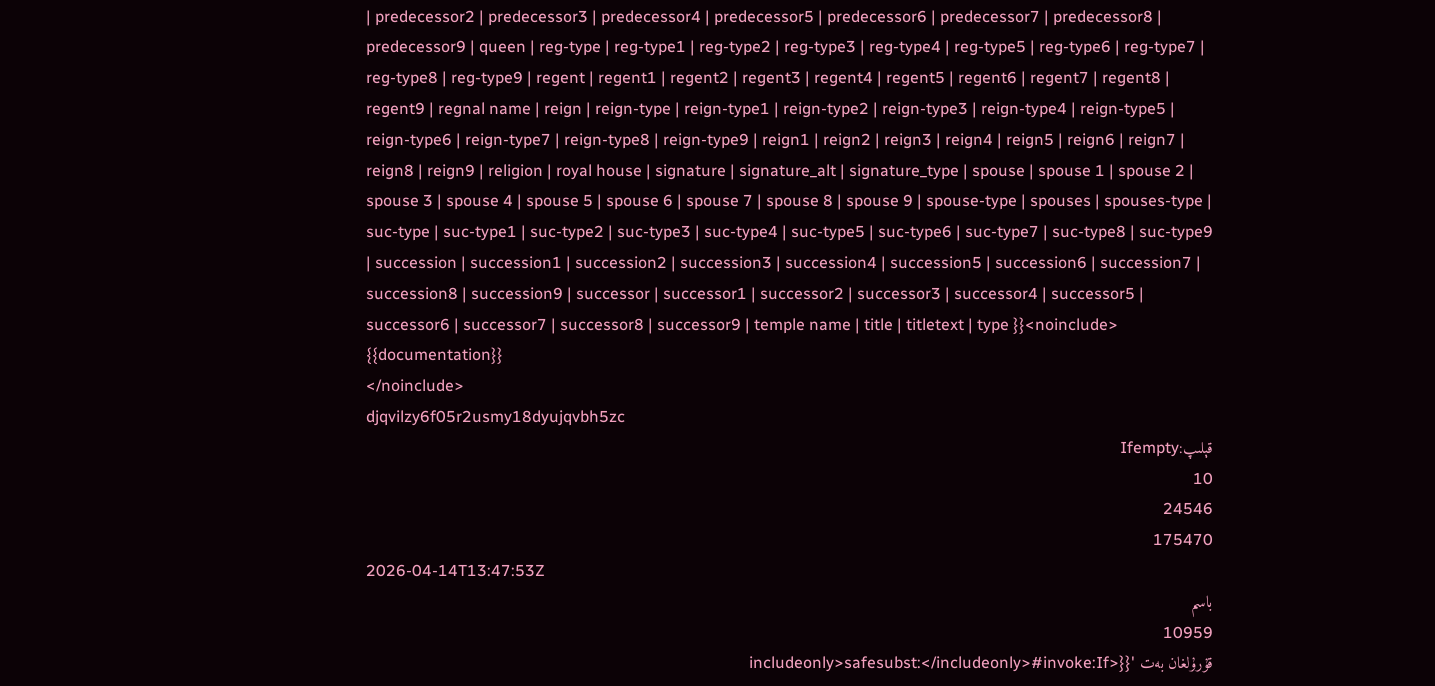| predecessor2 | predecessor3 | predecessor4 | predecessor5 | predecessor6 | predecessor7 | predecessor8 | predecessor9 | queen | reg-type | reg-type1 | reg-type2 | reg-type3 | reg-type4 | reg-type5 | reg-type6 | reg-type7 | reg-type8 | reg-type9 | regent | regent1 | regent2 | regent3 | regent4 | regent5 | regent6 | regent7 | regent8 | regent9 | regnal name | reign | reign-type | reign-type1 | reign-type2 | reign-type3 | reign-type4 | reign-type5 | reign-type6 | reign-type7 | reign-type8 | reign-type9 | reign1 | reign2 | reign3 | reign4 | reign5 | reign6 | reign7 | reign8 | reign9 | religion | royal house | signature | signature_alt | signature_type | spouse | spouse 1 | spouse 2 | spouse 3 | spouse 4 | spouse 5 | spouse 6 | spouse 7 | spouse 8 | spouse 9 | spouse-type | spouses | spouses-type | suc-type | suc-type1 | suc-type2 | suc-type3 | suc-type4 | suc-type5 | suc-type6 | suc-type7 | suc-type8 | suc-type9 | succession | succession1 | succession2 | succession3 | succession4 | succession5 | succession6 | succession7 | succession8 | succession9 | successor | successor1 | successor2 | successor3 | successor4 | successor5 | successor6 | successor7 | successor8 | successor9 | temple name | title | titletext | type }}<noinclude>
{{documentation}}
</noinclude>
djqvilzy6f05r2usmy18dyujqvbh5zc
قېلىپ:Ifempty
10
24546
175470
2026-04-14T13:47:53Z
باسم
10959
قۇرۇلغان بەت '{{<includeonly>safesubst:</includeonly>#invoke:If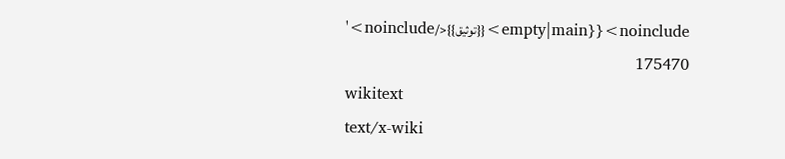empty|main}}<noinclude>{{توثيق}}</noinclude>'
175470
wikitext
text/x-wiki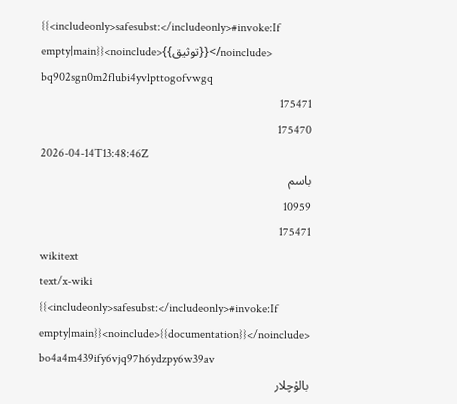{{<includeonly>safesubst:</includeonly>#invoke:If empty|main}}<noinclude>{{توثيق}}</noinclude>
bq902sgn0m2flubi4yvlpttogofvwgq
175471
175470
2026-04-14T13:48:46Z
باسم
10959
175471
wikitext
text/x-wiki
{{<includeonly>safesubst:</includeonly>#invoke:If empty|main}}<noinclude>{{documentation}}</noinclude>
bo4a4m439ify6vjq97h6ydzpy6w39av
بالۇچلار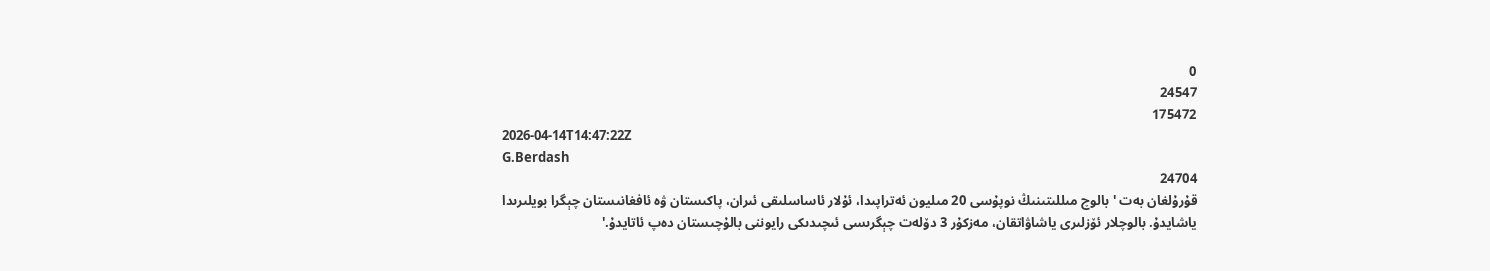0
24547
175472
2026-04-14T14:47:22Z
G.Berdash
24704
قۇرۇلغان بەت 'بالوچ مىللىتىنىڭ نوپۇسى 20 مىليون ئەتراپىدا، ئۇلار ئاساسلىقى ئىران، پاكىستان ۋە ئافغانىستان چېگرا بويلىرىدا ياشايدۇ. بالوچلار ئۆزلىرى ياشاۋاتقان، مەزكۇر 3 دۆلەت چېگرىسى ئىچىدىكى رايوننى بالۇچىستان دەپ ئاتايدۇ.'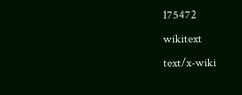175472
wikitext
text/x-wiki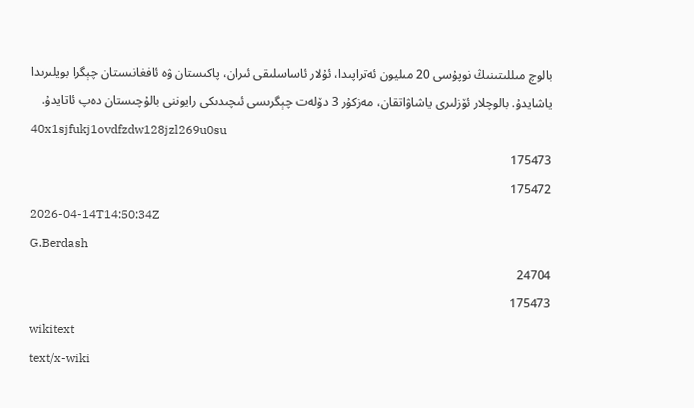بالوچ مىللىتىنىڭ نوپۇسى 20 مىليون ئەتراپىدا، ئۇلار ئاساسلىقى ئىران، پاكىستان ۋە ئافغانىستان چېگرا بويلىرىدا ياشايدۇ. بالوچلار ئۆزلىرى ياشاۋاتقان، مەزكۇر 3 دۆلەت چېگرىسى ئىچىدىكى رايوننى بالۇچىستان دەپ ئاتايدۇ.
40x1sjfukj1ovdfzdw128jzl269u0su
175473
175472
2026-04-14T14:50:34Z
G.Berdash
24704
175473
wikitext
text/x-wiki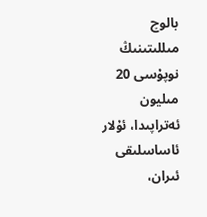بالوچ مىللىتىنىڭ نوپۇسى 20 مىليون ئەتراپىدا، ئۇلار ئاساسلىقى ئىران،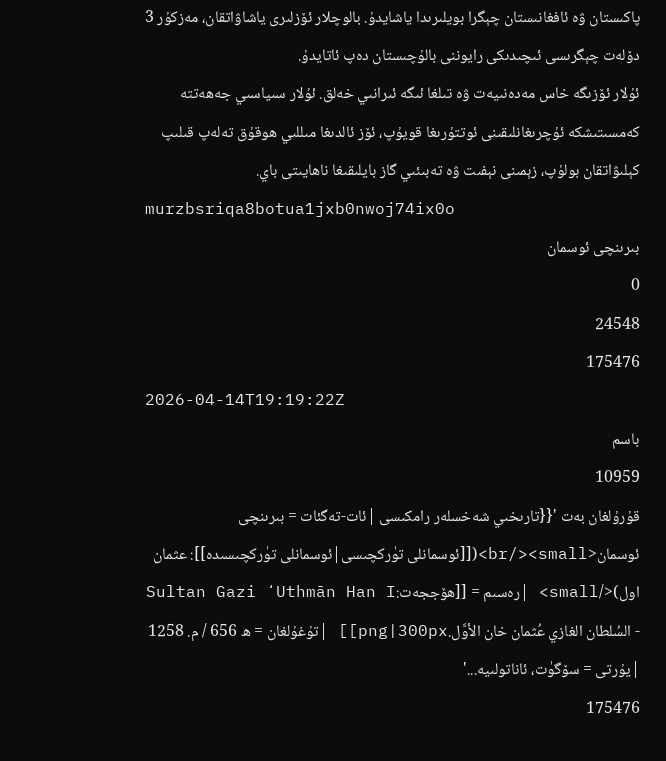پاكىستان ۋە ئافغانىستان چېگرا بويلىرىدا ياشايدۇ. بالوچلار ئۆزلىرى ياشاۋاتقان، مەزكۇر 3 دۆلەت چېگرىسى ئىچىدىكى رايوننى بالۇچىستان دەپ ئاتايدۇ.
ئۇلار ئۆزىگە خاس مەدەنىيەت ۋە تىلغا ئىگە ئىرانىي خەلق. ئۇلار سىياسىي جەھەتتە كەمسىتىشكە ئۇچرىغانلىقىنى ئوتتۇرىغا قويۇپ، ئۆز ئالدىغا مىللىي ھوقۇق تەلەپ قىلىپ كېلىۋاتقان بولۇپ، زېمىنى نېفىت ۋە تەبىئىي گاز بايلىقىغا ناھايىتى باي.
murzbsriqa8botua1jxb0nwoj74ix0o
بىرىنچى ئوسمان
0
24548
175476
2026-04-14T19:19:22Z
باسم
10959
قۇرۇلغان بەت '{{تارىخىي شەخسلەر رامكىسى |ئات-تەگئات = بىرىنچى ئوسمان<br/><small>([[ئوسمانلى تۈركچىسى|ئوسمانلى تۈركچىسىدە]]: عثمان اول)</small> |رەسىم = [[ھۆججەت:Sultan Gazi ʻUthmān Han I - السُلطان الغازي عُثمان خان الأوَّل.png|300px]] |تۇغۇلغان = ھ 656 / م. 1258 |يۇرتى = سۆگۈت، ئاناتولىيە...'
175476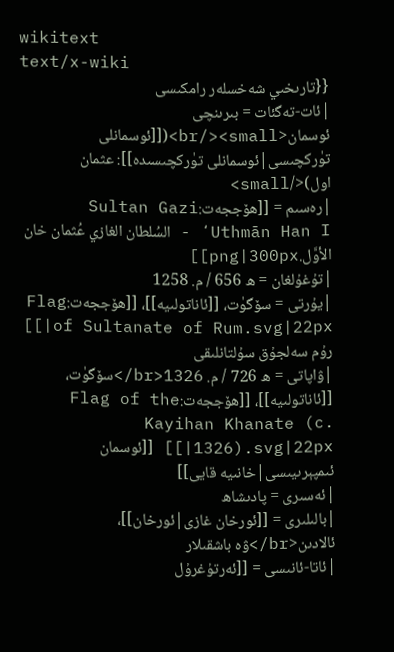wikitext
text/x-wiki
{{تارىخىي شەخسلەر رامكىسى
|ئات-تەگئات = بىرىنچى ئوسمان<br/><small>([[ئوسمانلى تۈركچىسى|ئوسمانلى تۈركچىسىدە]]: عثمان اول)</small>
|رەسىم = [[ھۆججەت:Sultan Gazi ʻUthmān Han I - السُلطان الغازي عُثمان خان الأوَّل.png|300px]]
|تۇغۇلغان = ھ 656 / م. 1258
|يۇرتى = سۆگۈت، [[ئاناتولىيە]]، [[ھۆججەت:Flag of Sultanate of Rum.svg|22px|]] رۇم سەلجۇق سۇلتانلىقى
|ۋاپاتى = ھ 726 / م. 1326<br/>سۆگۈت، [[ئاناتولىيە]]، [[ھۆججەت:Flag of the Kayihan Khanate (c. 1326).svg|22px|]] [[ئوسمان ئىمپېرىيىسى|خانىيە قايى]]
|ئەسىرى = پادىشاھ
|بالىلىرى = [[ئورخان غازى|ئورخان]]، ئالادىن<br/>ۋە باشقىلار
|ئاتا-ئانىسى = [[ئەرتۇغرۇل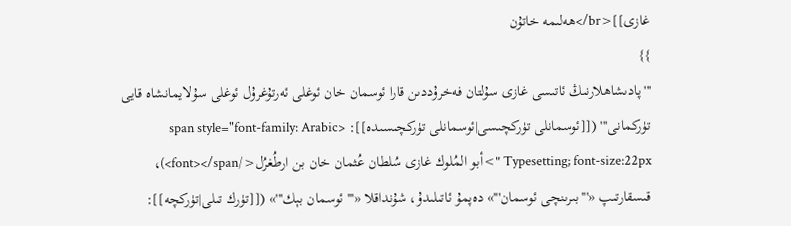غازى]]<br/>ھەلىمە خاتۇن
}}
'''پادىشاھلارنىڭ ئاتىسى غازى سۇلتان فەخرۇددىن قارا ئوسمان خان ئوغلى ئەرتۇغرۇل ئوغلى سۇلايمانشاه قايى تۈركمانى''' ([[ئوسمانلى تۈركچىسى|ئوسمانلى تۈركچىسىدە]]: <span style="font-family: Arabic Typesetting; font-size:22px ">أبو المُلوك غازى سُلطان عُثمان خان بن ارطُغرُل</font></span>)، قىسقارتىپ «'''بىرىنچى ئوسمان'''» دەپمۇ ئاتىلىدۇ، شۇنداقلا «'''ئوسمان بېك'''» ([[تۈرك تىلى|تۈركچە]]: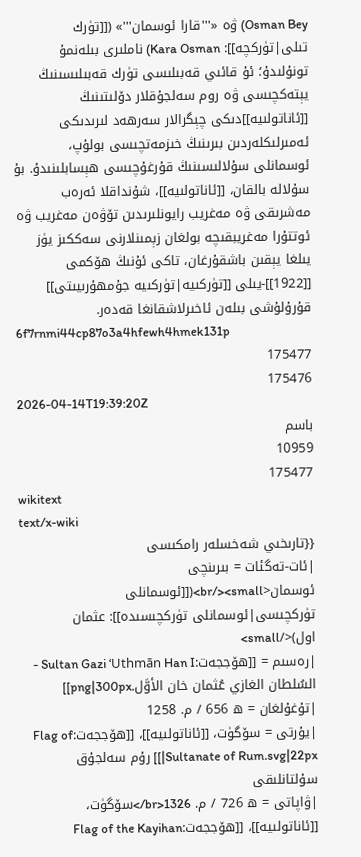Osman Bey) ۋە «'''قارا ئوسمان'''» ([[تۈرك تىلى|تۈركچە]]: Kara Osman) ناملىرى بىلەنمۇ تونۇلىدۇ؛ ئۇ قائىي قەبىلىسى تۈرك قەبىلىسىنىڭ يېتەكچىسى ۋە روم سەلجۇقلار دۆلىتىنىڭ [[ئاناتولىيە]]دىكى چېگرالار سەرھەد لىرىدىكى ئەمىرلىكلەردىن بىرىنىڭ خىزمەتچىسى بولۇپ، ئوسمانلى سۇلالىسىنىڭ قۇرغۇچىسى ھېسابلىنىدۇ. بۇ سۇلالە بالقان، [[ئاناتولىيە]]، شۇنداقلا ئەرەب مەشرىقى ۋە مەغريب رايونلىرىدىن تۆۋەن مەغريب ۋە ئوتتۇرا مەغريبقىچە بولغان زېمىنلارنى سەككىز يۈز يىلغا يېقىن باشقۇرغان، تاكى ئۇنىڭ ھۆكمى [[1922]]-يىلى [[تۈركىيە|تۈركىيە جۇمھۇرىيىتى]] قۇرۇلۇشى بىلەن ئاخىرلاشقانغا قەدەر.
6f7rnmi44cp87o3a4hfewh4hmek131p
175477
175476
2026-04-14T19:39:20Z
باسم
10959
175477
wikitext
text/x-wiki
{{تارىخىي شەخسلەر رامكىسى
|ئات-تەگئات = بىرىنچى ئوسمان<br/><small>([[ئوسمانلى تۈركچىسى|ئوسمانلى تۈركچىسىدە]]: عثمان اول)</small>
|رەسىم = [[ھۆججەت:Sultan Gazi ʻUthmān Han I - السُلطان الغازي عُثمان خان الأوَّل.png|300px]]
|تۇغۇلغان = ھ 656 / م. 1258
|يۇرتى = سۆگۈت، [[ئاناتولىيە]]، [[ھۆججەت:Flag of Sultanate of Rum.svg|22px|]] رۇم سەلجۇق سۇلتانلىقى
|ۋاپاتى = ھ 726 / م. 1326<br/>سۆگۈت، [[ئاناتولىيە]]، [[ھۆججەت:Flag of the Kayihan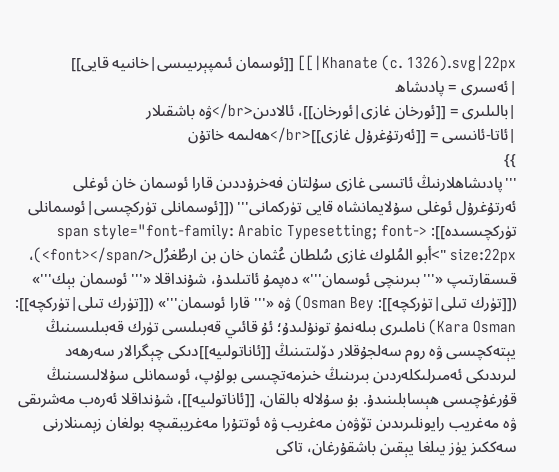Khanate (c. 1326).svg|22px|]] [[ئوسمان ئىمپېرىيىسى|خانىيە قايى]]
|ئەسىرى = پادىشاھ
|بالىلىرى = [[ئورخان غازى|ئورخان]]، ئالادىن<br/>ۋە باشقىلار
|ئاتا-ئانىسى = [[ئەرتۇغرۇل غازى]]<br/>ھەلىمە خاتۇن
}}
'''پادىشاھلارنىڭ ئاتىسى غازى سۇلتان فەخرۇددىن قارا ئوسمان خان ئوغلى ئەرتۇغرۇل ئوغلى سۇلايمانشاه قايى تۈركمانى''' ([[ئوسمانلى تۈركچىسى|ئوسمانلى تۈركچىسىدە]]: <span style="font-family: Arabic Typesetting; font-size:22px ">أبو المُلوك غازى سُلطان عُثمان خان بن ارطُغرُل</font></span>)، قىسقارتىپ «'''بىرىنچى ئوسمان'''» دەپمۇ ئاتىلىدۇ، شۇنداقلا «'''ئوسمان بېك'''» ([[تۈرك تىلى|تۈركچە]]: Osman Bey) ۋە «'''قارا ئوسمان'''» ([[تۈرك تىلى|تۈركچە]]: Kara Osman) ناملىرى بىلەنمۇ تونۇلىدۇ؛ ئۇ قائىي قەبىلىسى تۈرك قەبىلىسىنىڭ يېتەكچىسى ۋە روم سەلجۇقلار دۆلىتىنىڭ [[ئاناتولىيە]]دىكى چېگرالار سەرھەد لىرىدىكى ئەمىرلىكلەردىن بىرىنىڭ خىزمەتچىسى بولۇپ، ئوسمانلى سۇلالىسىنىڭ قۇرغۇچىسى ھېسابلىنىدۇ. بۇ سۇلالە بالقان، [[ئاناتولىيە]]، شۇنداقلا ئەرەب مەشرىقى ۋە مەغريب رايونلىرىدىن تۆۋەن مەغريب ۋە ئوتتۇرا مەغريبقىچە بولغان زېمىنلارنى سەككىز يۈز يىلغا يېقىن باشقۇرغان، تاكى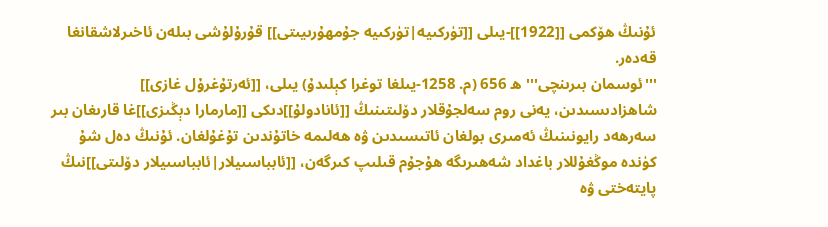ئۇنىڭ ھۆكمى [[1922]]-يىلى [[تۈركىيە|تۈركىيە جۇمھۇرىيىتى]] قۇرۇلۇشى بىلەن ئاخىرلاشقانغا قەدەر.
'''ئوسمان بىرىنچى''' ھ 656 (م. 1258-يىلغا توغرا كېلىدۇ) يىلى، [[ئەرتۇغرۇل غازى]] شاھزادىسىدىن، يەنى روم سەلجۇقلار دۆلىتىنىڭ [[ئانادولۇ]]دىكى [[مارمارا دېڭىزى]]غا قارىغان بىر سەرھەد رايونىنىڭ ئەمىرى بولغان ئاتىسىدىن ۋە ھەلىمە خاتۇندىن تۇغۇلغان. ئۇنىڭ دەل شۇ كۈندە موڭغۇللار باغداد شەھىرىگە ھۇجۇم قىلىپ كىرگەن، [[ئابباسىيلار|ئابباسىيلار دۆلىتى]]نىڭ پايتەختى ۋە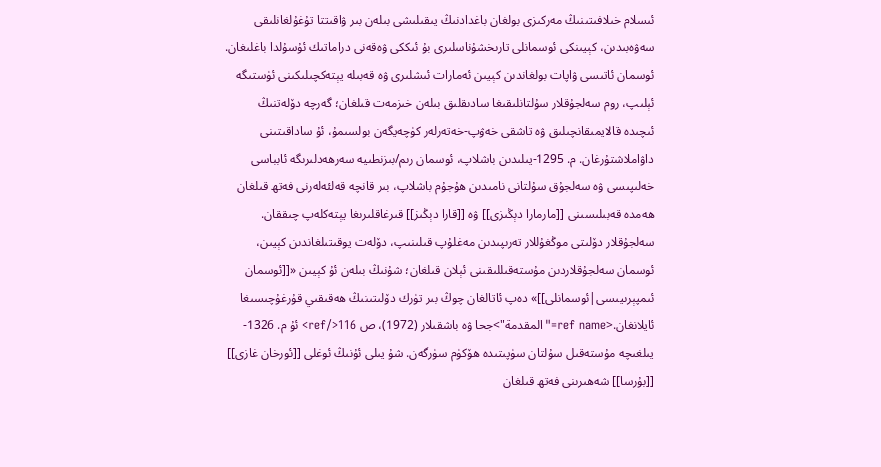ئىسلام خىلافىتىنىڭ مەركىزى بولغان باغدادنىڭ يىقىلىشى بىلەن بىر ۋاقىتتا تۇغۇلغانلىقى سەۋەبىدىن، كېيىنكى ئوسمانلى تارىخشۇناسلىرى بۇ ئىككى ۋەقەنى دراماتىك ئۇسۇلدا باغلىغان. ئوسمان ئاتىسى ۋاپات بولغاندىن كېيىن ئەمارات ئىشلىرى ۋە قەبىلە يېتەكچىلىكىنى ئۈستىگە ئېلىپ، روم سەلجۇقلار سۇلتانلىقىغا سادىقلىق بىلەن خىزمەت قىلغان؛ گەرچە دۆلەتنىڭ ئىچىدە قالايمىقانچىلىق ۋە تاشقى خەۋپ-خەتەرلەر كۈچەيگەن بولسىمۇ، ئۇ ساداقىتىنى داۋاملاشتۇرغان. م. 1295-يىلىدىن باشلاپ، ئوسمان رىم/بىزنطىيە سەرھەدلىرىگە ئابباسى خەلىپىسى ۋە سەلجۇق سۇلتانى نامىدىن ھۇجۇم باشلاپ، بىر قانچە قەلئەلەرنى فەتھ قىلغان ھەمدە قەبىلىسىنى [[مارمارا دېڭىزى]] ۋە [[قارا دېڭىز]] قىرغاقلىرىغا يېتەكلەپ چىققان. سەلجۇقلار دۆلىتى موڭغۇللار تەرىپىدىن مەغلۇپ قىلىنىپ، دۆلەت يوقىتىلغاندىن كېيىن، ئوسمان سەلجۇقلاردىن مۇستەقىللىقىنى ئېلان قىلغان؛ شۇنىڭ بىلەن ئۇ كېيىن «[[ئوسمان ئىمپېرىيىسى|ئوسمانلى]]» دەپ ئاتالغان چوڭ بىر تۈرك دۆلىتىنىڭ ھەقىقىي قۇرغۇچىسىغا ئايلانغان.<ref name="المقدمة">جحا ۋە باشقىلار (1972)، ص 116</ref> ئۇ م. 1326-يىلغىچە مۇستەقىل سۇلتان سۈپىتىدە ھۆكۈم سۈرگەن. شۇ يىلى ئۇنىڭ ئوغلى [[ئورخان غازى]] [[بۇرسا]] شەھىرىنى فەتھ قىلغان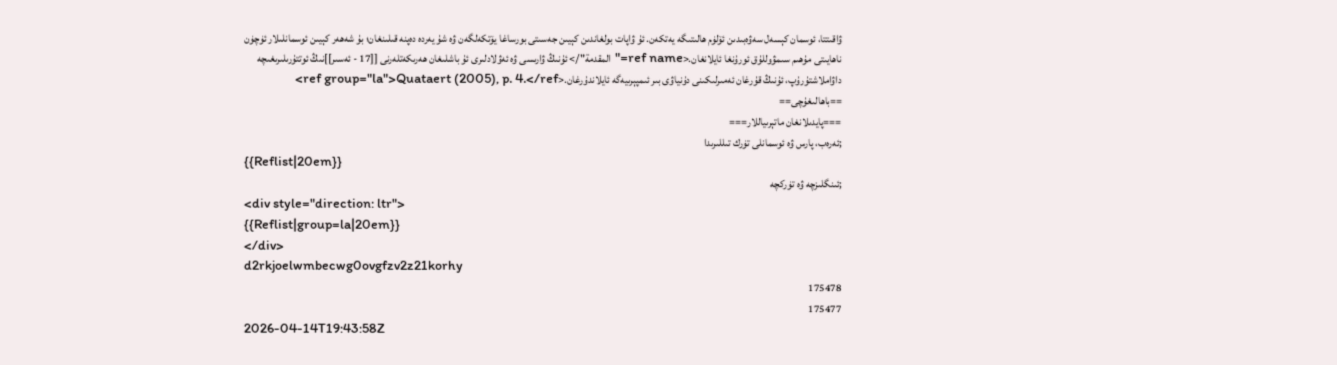ۋاقىتتا، ئوسمان كېسەل سەۋەبىدىن ئۆلۈم ھالىتىگە يەتكەن. ئۇ ۋاپات بولغاندىن كېيىن جەسىتى بورساغا يۆتكەلگەن ۋە شۇ يەردە دەپنە قىلىنغان؛ بۇ شەھەر كېيىن ئوسمانلىلار ئۈچۈن ناھايىتى مۇھىم سىمۋوللۇق ئورۇنغا ئايلانغان.<ref name="المقدمة"/> ئۇنىڭ ۋارىسى ۋە ئەۋلادلىرى ئۇ باشلىغان ھەرىكەتلەرنى [[17 - ئەسىر]]نىڭ ئوتتۇرىلىرىغىچە داۋاملاشتۇرۇپ، ئۇنىڭ قۇرغان ئەمىرلىكىنى دۇنياۋى بىر ئىمپېرىيەگە ئايلاندۇرغان.<ref group="la">Quataert (2005), p. 4.</ref>
==باھالىغۇچى==
===پايدىلانغان ماتېرىياللار===
;ئەرەب، پارس ۋە ئوسمانلى تۈرك تىللىرىدا
{{Reflist|20em}}
;ئىنگلىزچە ۋە تۈركچە
<div style="direction: ltr">
{{Reflist|group=la|20em}}
</div>
d2rkjoelwmbecwg0ovgfzv2z21korhy
175478
175477
2026-04-14T19:43:58Z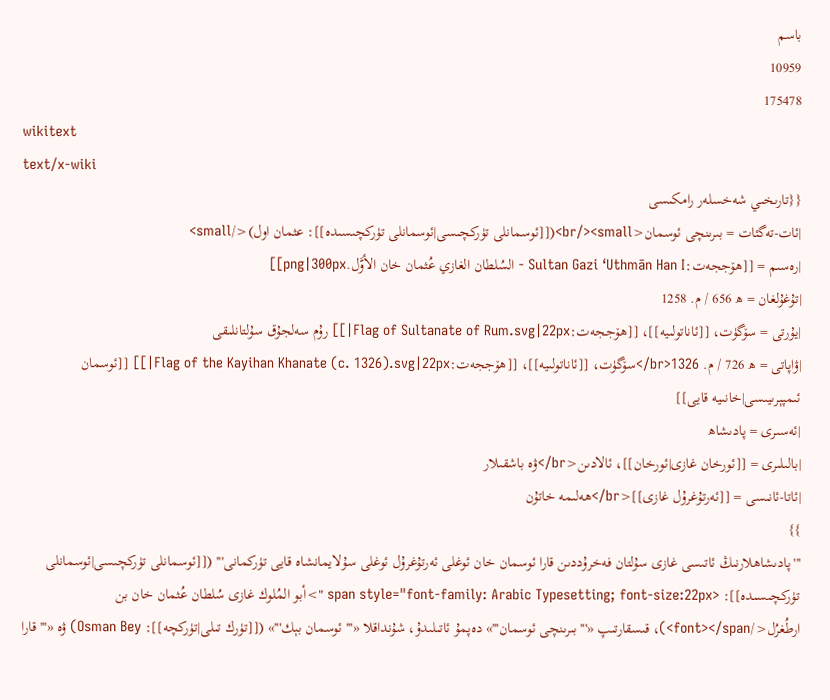باسم
10959
175478
wikitext
text/x-wiki
{{تارىخىي شەخسلەر رامكىسى
|ئات-تەگئات = بىرىنچى ئوسمان<br/><small>([[ئوسمانلى تۈركچىسى|ئوسمانلى تۈركچىسىدە]]: عثمان اول)</small>
|رەسىم = [[ھۆججەت:Sultan Gazi ʻUthmān Han I - السُلطان الغازي عُثمان خان الأوَّل.png|300px]]
|تۇغۇلغان = ھ 656 / م. 1258
|يۇرتى = سۆگۈت، [[ئاناتولىيە]]، [[ھۆججەت:Flag of Sultanate of Rum.svg|22px|]] رۇم سەلجۇق سۇلتانلىقى
|ۋاپاتى = ھ 726 / م. 1326<br/>سۆگۈت، [[ئاناتولىيە]]، [[ھۆججەت:Flag of the Kayihan Khanate (c. 1326).svg|22px|]] [[ئوسمان ئىمپېرىيىسى|خانىيە قايى]]
|ئەسىرى = پادىشاھ
|بالىلىرى = [[ئورخان غازى|ئورخان]]، ئالادىن<br/>ۋە باشقىلار
|ئاتا-ئانىسى = [[ئەرتۇغرۇل غازى]]<br/>ھەلىمە خاتۇن
}}
'''پادىشاھلارنىڭ ئاتىسى غازى سۇلتان فەخرۇددىن قارا ئوسمان خان ئوغلى ئەرتۇغرۇل ئوغلى سۇلايمانشاه قايى تۈركمانى''' ([[ئوسمانلى تۈركچىسى|ئوسمانلى تۈركچىسىدە]]: <span style="font-family: Arabic Typesetting; font-size:22px ">أبو المُلوك غازى سُلطان عُثمان خان بن ارطُغرُل</font></span>)، قىسقارتىپ «'''بىرىنچى ئوسمان'''» دەپمۇ ئاتىلىدۇ، شۇنداقلا «'''ئوسمان بېك'''» ([[تۈرك تىلى|تۈركچە]]: Osman Bey) ۋە «'''قارا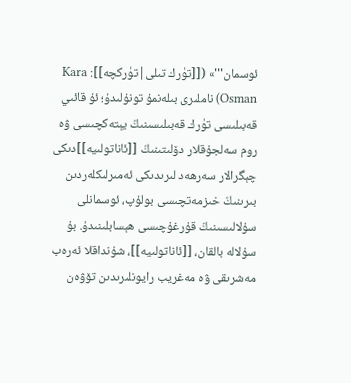ئوسمان'''» ([[تۈرك تىلى|تۈركچە]]: Kara Osman) ناملىرى بىلەنمۇ تونۇلىدۇ؛ ئۇ قائىي قەبىلىسى تۈرك قەبىلىسىنىڭ يېتەكچىسى ۋە روم سەلجۇقلار دۆلىتىنىڭ [[ئاناتولىيە]]دىكى چېگرالار سەرھەد لىرىدىكى ئەمىرلىكلەردىن بىرىنىڭ خىزمەتچىسى بولۇپ، ئوسمانلى سۇلالىسىنىڭ قۇرغۇچىسى ھېسابلىنىدۇ. بۇ سۇلالە بالقان، [[ئاناتولىيە]]، شۇنداقلا ئەرەب مەشرىقى ۋە مەغريب رايونلىرىدىن تۆۋەن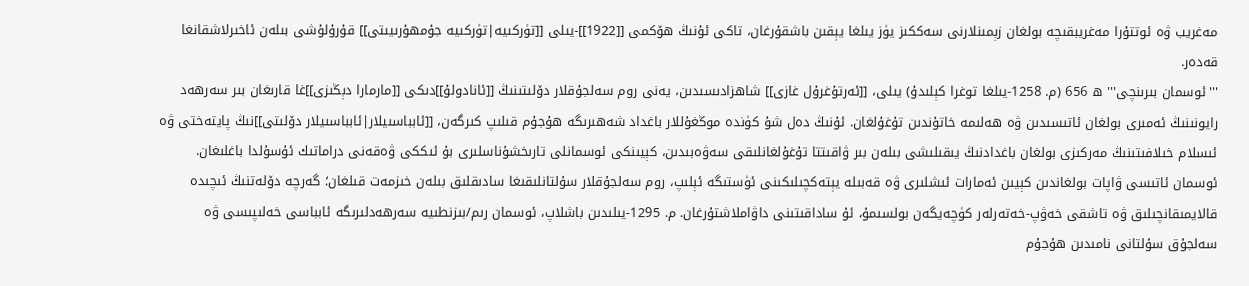مەغريب ۋە ئوتتۇرا مەغريبقىچە بولغان زېمىنلارنى سەككىز يۈز يىلغا يېقىن باشقۇرغان، تاكى ئۇنىڭ ھۆكمى [[1922]]-يىلى [[تۈركىيە|تۈركىيە جۇمھۇرىيىتى]] قۇرۇلۇشى بىلەن ئاخىرلاشقانغا قەدەر.
'''ئوسمان بىرىنچى''' ھ 656 (م. 1258-يىلغا توغرا كېلىدۇ) يىلى، [[ئەرتۇغرۇل غازى]] شاھزادىسىدىن، يەنى روم سەلجۇقلار دۆلىتىنىڭ [[ئانادولۇ]]دىكى [[مارمارا دېڭىزى]]غا قارىغان بىر سەرھەد رايونىنىڭ ئەمىرى بولغان ئاتىسىدىن ۋە ھەلىمە خاتۇندىن تۇغۇلغان. ئۇنىڭ دەل شۇ كۈندە موڭغۇللار باغداد شەھىرىگە ھۇجۇم قىلىپ كىرگەن، [[ئابباسىيلار|ئابباسىيلار دۆلىتى]]نىڭ پايتەختى ۋە ئىسلام خىلافىتىنىڭ مەركىزى بولغان باغدادنىڭ يىقىلىشى بىلەن بىر ۋاقىتتا تۇغۇلغانلىقى سەۋەبىدىن، كېيىنكى ئوسمانلى تارىخشۇناسلىرى بۇ ئىككى ۋەقەنى دراماتىك ئۇسۇلدا باغلىغان. ئوسمان ئاتىسى ۋاپات بولغاندىن كېيىن ئەمارات ئىشلىرى ۋە قەبىلە يېتەكچىلىكىنى ئۈستىگە ئېلىپ، روم سەلجۇقلار سۇلتانلىقىغا سادىقلىق بىلەن خىزمەت قىلغان؛ گەرچە دۆلەتنىڭ ئىچىدە قالايمىقانچىلىق ۋە تاشقى خەۋپ-خەتەرلەر كۈچەيگەن بولسىمۇ، ئۇ ساداقىتىنى داۋاملاشتۇرغان. م. 1295-يىلىدىن باشلاپ، ئوسمان رىم/بىزنطىيە سەرھەدلىرىگە ئابباسى خەلىپىسى ۋە سەلجۇق سۇلتانى نامىدىن ھۇجۇم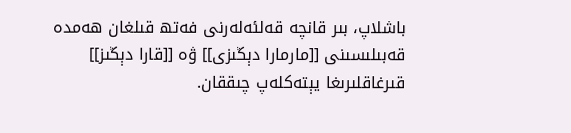باشلاپ، بىر قانچە قەلئەلەرنى فەتھ قىلغان ھەمدە قەبىلىسىنى [[مارمارا دېڭىزى]] ۋە [[قارا دېڭىز]] قىرغاقلىرىغا يېتەكلەپ چىققان.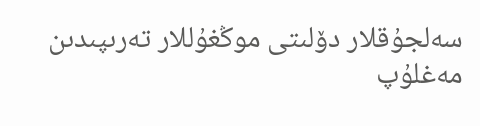سەلجۇقلار دۆلىتى موڭغۇللار تەرىپىدىن مەغلۇپ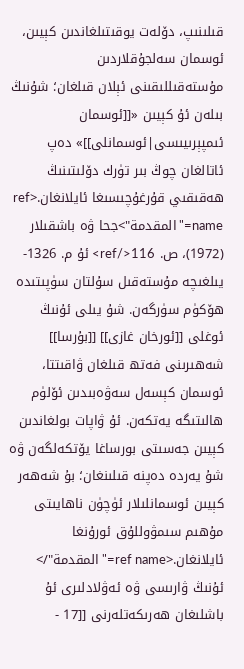قىلىنىپ، دۆلەت يوقىتىلغاندىن كېيىن، ئوسمان سەلجۇقلاردىن مۇستەقىللىقىنى ئېلان قىلغان؛ شۇنىڭ بىلەن ئۇ كېيىن «[[ئوسمان ئىمپېرىيىسى|ئوسمانلى]]» دەپ ئاتالغان چوڭ بىر تۈرك دۆلىتىنىڭ ھەقىقىي قۇرغۇچىسىغا ئايلانغان.<ref name="المقدمة">جحا ۋە باشقىلار (1972)، ص. 116</ref> ئۇ م. 1326-يىلغىچە مۇستەقىل سۇلتان سۈپىتىدە ھۆكۈم سۈرگەن. شۇ يىلى ئۇنىڭ ئوغلى [[ئورخان غازى]] [[بۇرسا]] شەھىرىنى فەتھ قىلغان ۋاقىتتا، ئوسمان كېسەل سەۋەبىدىن ئۆلۈم ھالىتىگە يەتكەن. ئۇ ۋاپات بولغاندىن كېيىن جەسىتى بورساغا يۆتكەلگەن ۋە شۇ يەردە دەپنە قىلىنغان؛ بۇ شەھەر كېيىن ئوسمانلىلار ئۈچۈن ناھايىتى مۇھىم سىمۋوللۇق ئورۇنغا ئايلانغان.<ref name="المقدمة"/> ئۇنىڭ ۋارىسى ۋە ئەۋلادلىرى ئۇ باشلىغان ھەرىكەتلەرنى [[17 -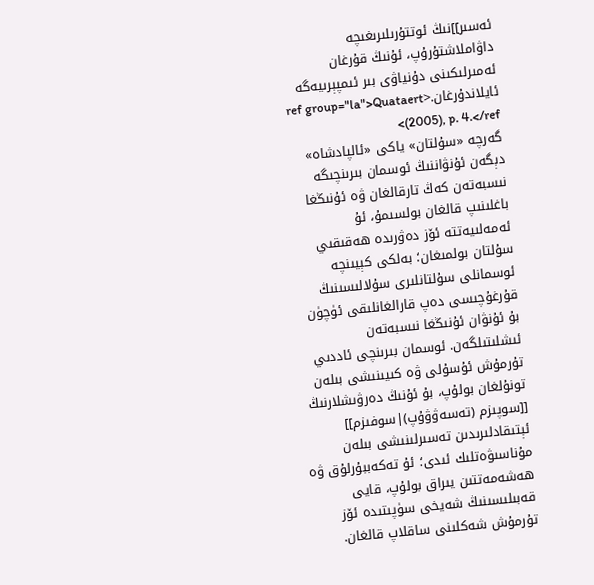ئەسىر]]نىڭ ئوتتۇرىلىرىغىچە داۋاملاشتۇرۇپ، ئۇنىڭ قۇرغان ئەمىرلىكىنى دۇنياۋى بىر ئىمپېرىيەگە ئايلاندۇرغان.<ref group="la">Quataert (2005), p. 4.</ref>
گەرچە «سۇلتان» ياكى «ئالپادشاه» دېگەن ئۇنۋاننىڭ ئوسمان بىرىنچىگە نىسبەتەن كەڭ تارقالغان ۋە ئۇنىڭغا باغلىنىپ قالغان بولسىمۇ، ئۇ ئەمەلىيەتتە ئۆز دەۋرىدە ھەقىقىي سۇلتان بولمىغان؛ بەلكى كېيىنچە ئوسمانلى سۇلتانلىرى سۇلالىسىنىڭ قۇرغۇچىسى دەپ قارالغانلىقى ئۈچۈن بۇ ئۇنۋان ئۇنىڭغا نىسبەتەن ئىشلىتىلگەن. ئوسمان بىرىنچى ئاددىي تۇرمۇش ئۇسۇلى ۋە كىيىنىشى بىلەن تونۇلغان بولۇپ، بۇ ئۇنىڭ دەرۋىشلارنىڭ [[سوپىزم (تەسەۋۋۇپ)|سوفىزم]] ئېتىقادلىرىدىن تەسىرلىنىشى بىلەن مۇناسىۋەتلىك ئىدى؛ ئۇ تەكەببۇرلۇق ۋە ھەشەمەتتىن يىراق بولۇپ، قايى قەبىلىسىنىڭ شەيخى سۈپىتىدە ئۆز تۇرمۇش شەكلىنى ساقلاپ قالغان.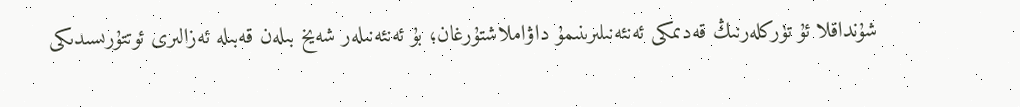شۇنداقلا ئۇ تۈركلەرنىڭ قەدىمكى ئەنئەنىلىرىنىمۇ داۋاملاشتۇرغان؛ بۇ ئەنئەنىلەر شەيخ بىلەن قەبىلە ئەزالىرى ئوتتۇرىسىدىكى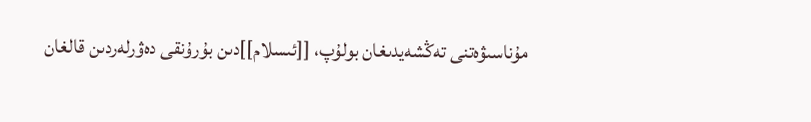مۇناسىۋەتنى تەڭشەيدىغان بولۇپ، [[ئىسلام]]دىن بۇرۇنقى دەۋرلەردىن قالغان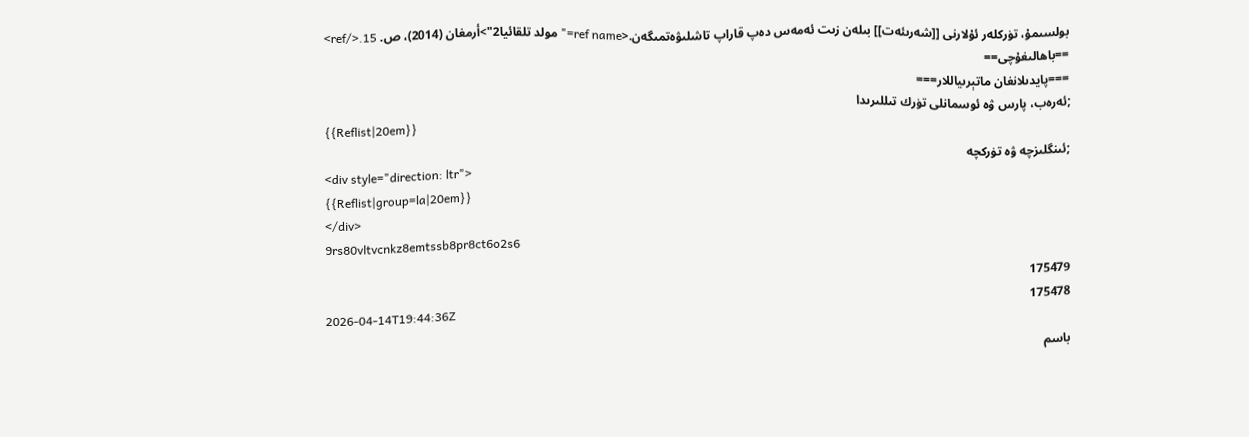بولسىمۇ، تۈركلەر ئۇلارنى [[شەرىئەت]] بىلەن زىت ئەمەس دەپ قاراپ تاشلىۋەتمىگەن.<ref name="مولد تلقائيا2">أرمغان (2014)، ص. 15.</ref>
==باھالىغۇچى==
===پايدىلانغان ماتېرىياللار===
;ئەرەب، پارس ۋە ئوسمانلى تۈرك تىللىرىدا
{{Reflist|20em}}
;ئىنگلىزچە ۋە تۈركچە
<div style="direction: ltr">
{{Reflist|group=la|20em}}
</div>
9rs80vltvcnkz8emtssb8pr8ct6o2s6
175479
175478
2026-04-14T19:44:36Z
باسم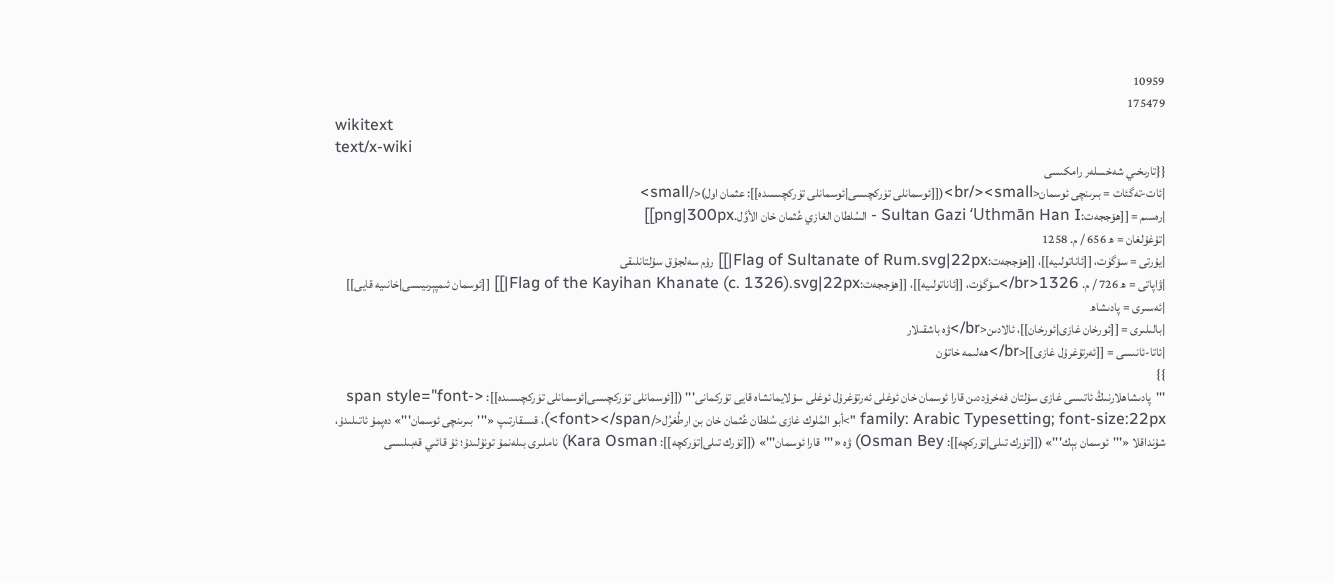10959
175479
wikitext
text/x-wiki
{{تارىخىي شەخسلەر رامكىسى
|ئات-تەگئات = بىرىنچى ئوسمان<br/><small>([[ئوسمانلى تۈركچىسى|ئوسمانلى تۈركچىسىدە]]: عثمان اول)</small>
|رەسىم = [[ھۆججەت:Sultan Gazi ʻUthmān Han I - السُلطان الغازي عُثمان خان الأوَّل.png|300px]]
|تۇغۇلغان = ھ 656 / م. 1258
|يۇرتى = سۆگۈت، [[ئاناتولىيە]]، [[ھۆججەت:Flag of Sultanate of Rum.svg|22px|]] رۇم سەلجۇق سۇلتانلىقى
|ۋاپاتى = ھ 726 / م. 1326<br/>سۆگۈت، [[ئاناتولىيە]]، [[ھۆججەت:Flag of the Kayihan Khanate (c. 1326).svg|22px|]] [[ئوسمان ئىمپېرىيىسى|خانىيە قايى]]
|ئەسىرى = پادىشاھ
|بالىلىرى = [[ئورخان غازى|ئورخان]]، ئالادىن<br/>ۋە باشقىلار
|ئاتا-ئانىسى = [[ئەرتۇغرۇل غازى]]<br/>ھەلىمە خاتۇن
}}
'''پادىشاھلارنىڭ ئاتىسى غازى سۇلتان فەخرۇددىن قارا ئوسمان خان ئوغلى ئەرتۇغرۇل ئوغلى سۇلايمانشاه قايى تۈركمانى''' ([[ئوسمانلى تۈركچىسى|ئوسمانلى تۈركچىسىدە]]: <span style="font-family: Arabic Typesetting; font-size:22px ">أبو المُلوك غازى سُلطان عُثمان خان بن ارطُغرُل</font></span>)، قىسقارتىپ «'''بىرىنچى ئوسمان'''» دەپمۇ ئاتىلىدۇ، شۇنداقلا «'''ئوسمان بېك'''» ([[تۈرك تىلى|تۈركچە]]: Osman Bey) ۋە «'''قارا ئوسمان'''» ([[تۈرك تىلى|تۈركچە]]: Kara Osman) ناملىرى بىلەنمۇ تونۇلىدۇ؛ ئۇ قائىي قەبىلىسى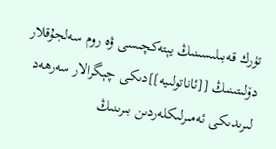تۈرك قەبىلىسىنىڭ يېتەكچىسى ۋە روم سەلجۇقلار دۆلىتىنىڭ [[ئاناتولىيە]]دىكى چېگرالار سەرھەد لىرىدىكى ئەمىرلىكلەردىن بىرىنىڭ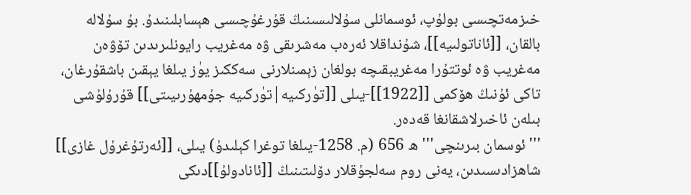خىزمەتچىسى بولۇپ، ئوسمانلى سۇلالىسىنىڭ قۇرغۇچىسى ھېسابلىنىدۇ. بۇ سۇلالە بالقان، [[ئاناتولىيە]]، شۇنداقلا ئەرەب مەشرىقى ۋە مەغريب رايونلىرىدىن تۆۋەن مەغريب ۋە ئوتتۇرا مەغريبقىچە بولغان زېمىنلارنى سەككىز يۈز يىلغا يېقىن باشقۇرغان، تاكى ئۇنىڭ ھۆكمى [[1922]]-يىلى [[تۈركىيە|تۈركىيە جۇمھۇرىيىتى]] قۇرۇلۇشى بىلەن ئاخىرلاشقانغا قەدەر.
'''ئوسمان بىرىنچى''' ھ 656 (م. 1258-يىلغا توغرا كېلىدۇ) يىلى، [[ئەرتۇغرۇل غازى]] شاھزادىسىدىن، يەنى روم سەلجۇقلار دۆلىتىنىڭ [[ئانادولۇ]]دىكى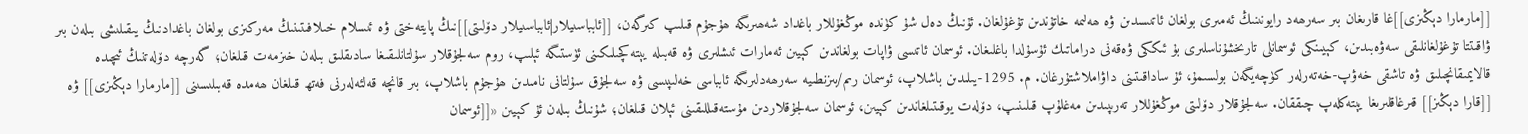[[مارمارا دېڭىزى]]غا قارىغان بىر سەرھەد رايونىنىڭ ئەمىرى بولغان ئاتىسىدىن ۋە ھەلىمە خاتۇندىن تۇغۇلغان. ئۇنىڭ دەل شۇ كۈندە موڭغۇللار باغداد شەھىرىگە ھۇجۇم قىلىپ كىرگەن، [[ئابباسىيلار|ئابباسىيلار دۆلىتى]]نىڭ پايتەختى ۋە ئىسلام خىلافىتىنىڭ مەركىزى بولغان باغدادنىڭ يىقىلىشى بىلەن بىر ۋاقىتتا تۇغۇلغانلىقى سەۋەبىدىن، كېيىنكى ئوسمانلى تارىخشۇناسلىرى بۇ ئىككى ۋەقەنى دراماتىك ئۇسۇلدا باغلىغان. ئوسمان ئاتىسى ۋاپات بولغاندىن كېيىن ئەمارات ئىشلىرى ۋە قەبىلە يېتەكچىلىكىنى ئۈستىگە ئېلىپ، روم سەلجۇقلار سۇلتانلىقىغا سادىقلىق بىلەن خىزمەت قىلغان؛ گەرچە دۆلەتنىڭ ئىچىدە قالايمىقانچىلىق ۋە تاشقى خەۋپ-خەتەرلەر كۈچەيگەن بولسىمۇ، ئۇ ساداقىتىنى داۋاملاشتۇرغان. م. 1295-يىلىدىن باشلاپ، ئوسمان رىم/بىزنطىيە سەرھەدلىرىگە ئابباسى خەلىپىسى ۋە سەلجۇق سۇلتانى نامىدىن ھۇجۇم باشلاپ، بىر قانچە قەلئەلەرنى فەتھ قىلغان ھەمدە قەبىلىسىنى [[مارمارا دېڭىزى]] ۋە [[قارا دېڭىز]] قىرغاقلىرىغا يېتەكلەپ چىققان. سەلجۇقلار دۆلىتى موڭغۇللار تەرىپىدىن مەغلۇپ قىلىنىپ، دۆلەت يوقىتىلغاندىن كېيىن، ئوسمان سەلجۇقلاردىن مۇستەقىللىقىنى ئېلان قىلغان؛ شۇنىڭ بىلەن ئۇ كېيىن «[[ئوسمان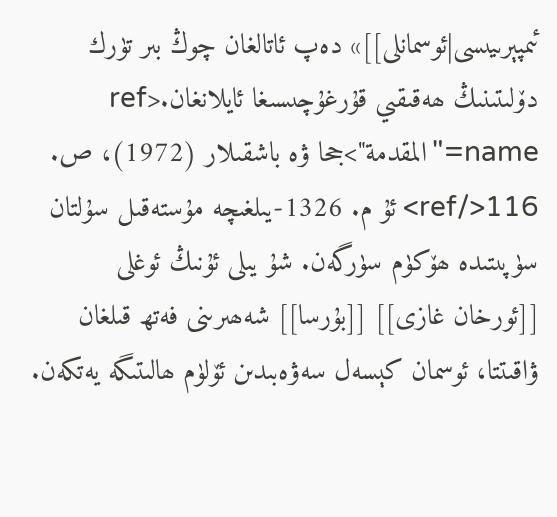ئىمپېرىيىسى|ئوسمانلى]]» دەپ ئاتالغان چوڭ بىر تۈرك دۆلىتىنىڭ ھەقىقىي قۇرغۇچىسىغا ئايلانغان.<ref name="المقدمة">جحا ۋە باشقىلار (1972)، ص. 116</ref> ئۇ م. 1326-يىلغىچە مۇستەقىل سۇلتان سۈپىتىدە ھۆكۈم سۈرگەن. شۇ يىلى ئۇنىڭ ئوغلى [[ئورخان غازى]] [[بۇرسا]] شەھىرىنى فەتھ قىلغان ۋاقىتتا، ئوسمان كېسەل سەۋەبىدىن ئۆلۈم ھالىتىگە يەتكەن.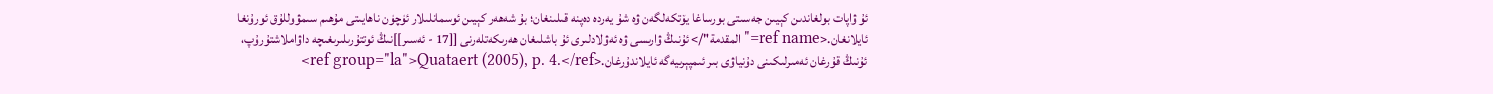ئۇ ۋاپات بولغاندىن كېيىن جەسىتى بورساغا يۆتكەلگەن ۋە شۇ يەردە دەپنە قىلىنغان؛ بۇ شەھەر كېيىن ئوسمانلىلار ئۈچۈن ناھايىتى مۇھىم سىمۋوللۇق ئورۇنغا ئايلانغان.<ref name="المقدمة"/> ئۇنىڭ ۋارىسى ۋە ئەۋلادلىرى ئۇ باشلىغان ھەرىكەتلەرنى [[17 - ئەسىر]]نىڭ ئوتتۇرىلىرىغىچە داۋاملاشتۇرۇپ، ئۇنىڭ قۇرغان ئەمىرلىكىنى دۇنياۋى بىر ئىمپېرىيەگە ئايلاندۇرغان.<ref group="la">Quataert (2005), p. 4.</ref>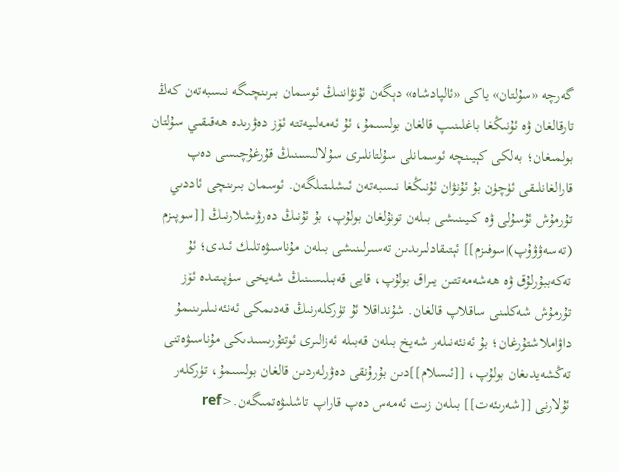گەرچە «سۇلتان» ياكى «ئالپادشاه» دېگەن ئۇنۋاننىڭ ئوسمان بىرىنچىگە نىسبەتەن كەڭ تارقالغان ۋە ئۇنىڭغا باغلىنىپ قالغان بولسىمۇ، ئۇ ئەمەلىيەتتە ئۆز دەۋرىدە ھەقىقىي سۇلتان بولمىغان؛ بەلكى كېيىنچە ئوسمانلى سۇلتانلىرى سۇلالىسىنىڭ قۇرغۇچىسى دەپ قارالغانلىقى ئۈچۈن بۇ ئۇنۋان ئۇنىڭغا نىسبەتەن ئىشلىتىلگەن. ئوسمان بىرىنچى ئاددىي تۇرمۇش ئۇسۇلى ۋە كىيىنىشى بىلەن تونۇلغان بولۇپ، بۇ ئۇنىڭ دەرۋىشلارنىڭ [[سوپىزم (تەسەۋۋۇپ)|سوفىزم]] ئېتىقادلىرىدىن تەسىرلىنىشى بىلەن مۇناسىۋەتلىك ئىدى؛ ئۇ تەكەببۇرلۇق ۋە ھەشەمەتتىن يىراق بولۇپ، قايى قەبىلىسىنىڭ شەيخى سۈپىتىدە ئۆز تۇرمۇش شەكلىنى ساقلاپ قالغان. شۇنداقلا ئۇ تۈركلەرنىڭ قەدىمكى ئەنئەنىلىرىنىمۇ داۋاملاشتۇرغان؛ بۇ ئەنئەنىلەر شەيخ بىلەن قەبىلە ئەزالىرى ئوتتۇرىسىدىكى مۇناسىۋەتنى تەڭشەيدىغان بولۇپ، [[ئىسلام]]دىن بۇرۇنقى دەۋرلەردىن قالغان بولسىمۇ، تۈركلەر ئۇلارنى [[شەرىئەت]] بىلەن زىت ئەمەس دەپ قاراپ تاشلىۋەتمىگەن.<ref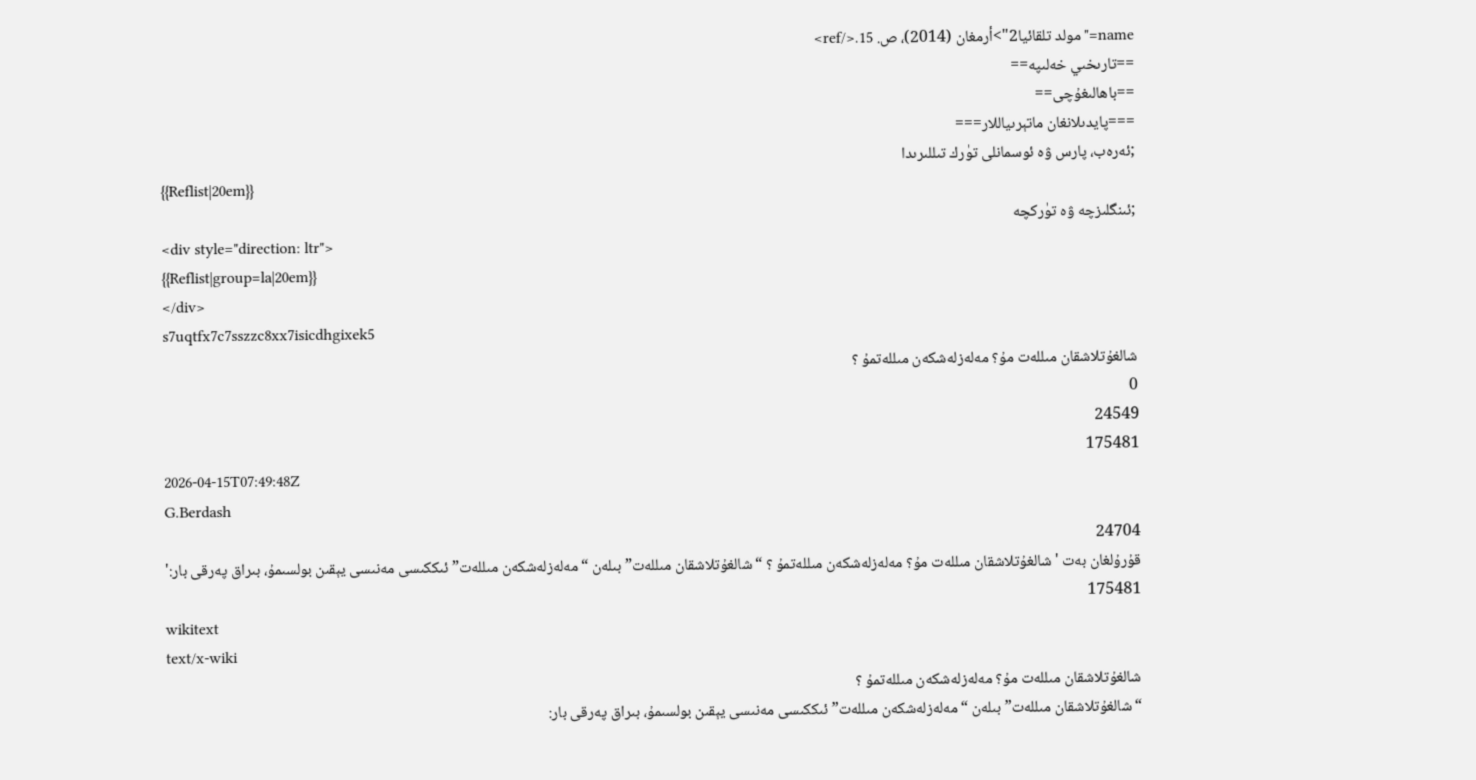name="مولد تلقائيا2">أرمغان (2014)، ص. 15.</ref>
==تارىخىي خەلىپە==
==باھالىغۇچى==
===پايدىلانغان ماتېرىياللار===
;ئەرەب، پارس ۋە ئوسمانلى تۈرك تىللىرىدا
{{Reflist|20em}}
;ئىنگلىزچە ۋە تۈركچە
<div style="direction: ltr">
{{Reflist|group=la|20em}}
</div>
s7uqtfx7c7sszzc8xx7isicdhgixek5
شالغۇتلاشقان مىللەت مۇ؟ مەلەزلەشكەن مىللەتمۇ ؟
0
24549
175481
2026-04-15T07:49:48Z
G.Berdash
24704
قۇرۇلغان بەت 'شالغۇتلاشقان مىللەت مۇ؟ مەلەزلەشكەن مىللەتمۇ ؟ “شالغۇتلاشقان مىللەت” بىلەن “مەلەزلەشكەن مىللەت” ئىككىسى مەنىسى يېقىن بولسىمۇ، بىراق پەرقى بار:'
175481
wikitext
text/x-wiki
شالغۇتلاشقان مىللەت مۇ؟ مەلەزلەشكەن مىللەتمۇ ؟
“شالغۇتلاشقان مىللەت” بىلەن “مەلەزلەشكەن مىللەت” ئىككىسى مەنىسى يېقىن بولسىمۇ، بىراق پەرقى بار: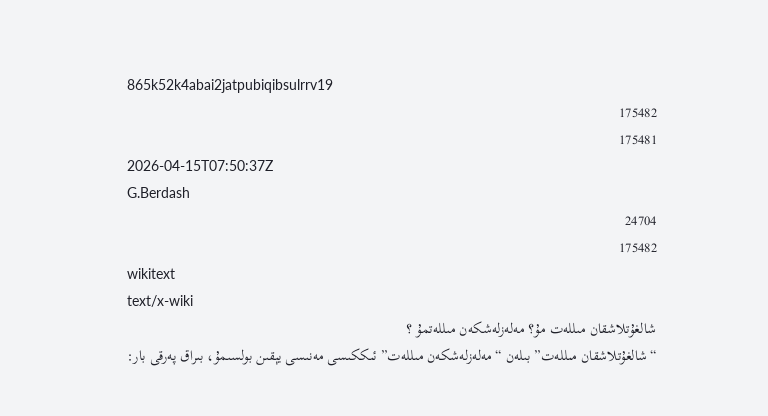865k52k4abai2jatpubiqibsulrrv19
175482
175481
2026-04-15T07:50:37Z
G.Berdash
24704
175482
wikitext
text/x-wiki
شالغۇتلاشقان مىللەت مۇ؟ مەلەزلەشكەن مىللەتمۇ ؟
“شالغۇتلاشقان مىللەت” بىلەن “مەلەزلەشكەن مىللەت” ئىككىسى مەنىسى يېقىن بولسىمۇ، بىراق پەرقى بار: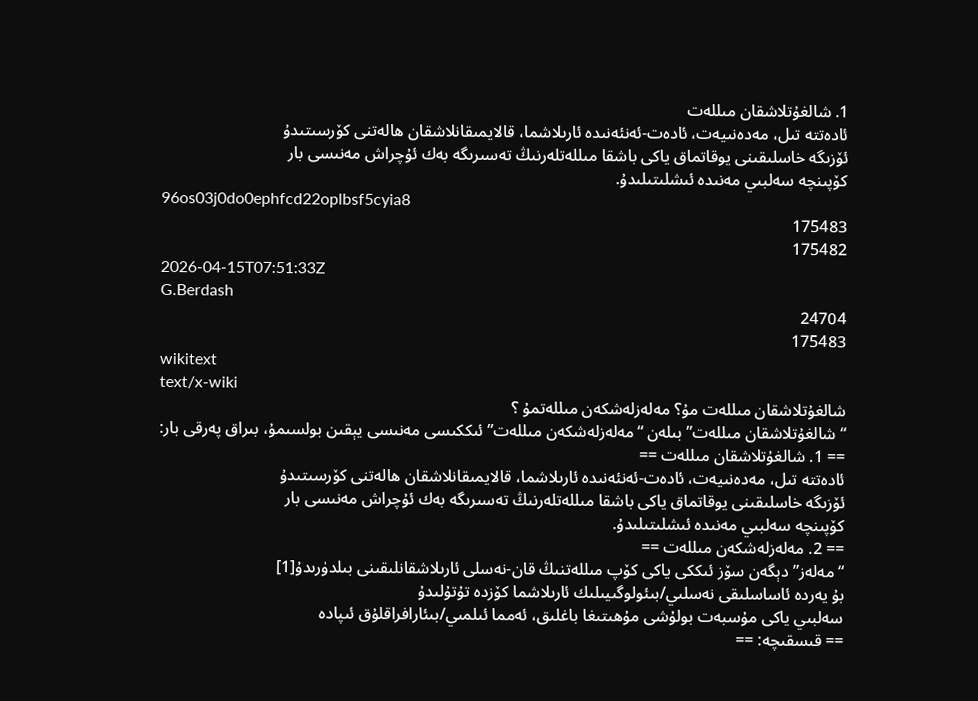1. شالغۇتلاشقان مىللەت
ئادەتتە تىل، مەدەنىيەت، ئادەت-ئەنئەنىدە ئارىلاشما، قالايمىقانلاشقان ھالەتنى كۆرسىتىدۇ
ئۆزىگە خاسلىقىنى يوقاتماق ياكى باشقا مىللەتلەرنىڭ تەسىرىگە بەك ئۇچراش مەنىسى بار
كۆپىنچە سەلبىي مەنىدە ئىشلىتىلىدۇ.
96os03j0do0ephfcd22oplbsf5cyia8
175483
175482
2026-04-15T07:51:33Z
G.Berdash
24704
175483
wikitext
text/x-wiki
شالغۇتلاشقان مىللەت مۇ؟ مەلەزلەشكەن مىللەتمۇ ؟
“شالغۇتلاشقان مىللەت” بىلەن “مەلەزلەشكەن مىللەت” ئىككىسى مەنىسى يېقىن بولسىمۇ، بىراق پەرقى بار:
== 1. شالغۇتلاشقان مىللەت ==
ئادەتتە تىل، مەدەنىيەت، ئادەت-ئەنئەنىدە ئارىلاشما، قالايمىقانلاشقان ھالەتنى كۆرسىتىدۇ
ئۆزىگە خاسلىقىنى يوقاتماق ياكى باشقا مىللەتلەرنىڭ تەسىرىگە بەك ئۇچراش مەنىسى بار
كۆپىنچە سەلبىي مەنىدە ئىشلىتىلىدۇ.
== 2. مەلەزلەشكەن مىللەت ==
“مەلەز” دېگەن سۆز ئىككى ياكى كۆپ مىللەتنىڭ قان-نەسلى ئارىلاشقانلىقىنى بىلدۈرىدۇ[1]
بۇ يەردە ئاساسلىقى نەسلىي/بىئولوگىيىلىك ئارىلاشما كۆزدە تۇتۇلىدۇ
سەلبىي ياكى مۇسبەت بولۇشى مۇھىتىغا باغلىق، ئەمما ئىلمىي/بىئارافراقلۇق ئىپادە
== قىسقىچە: ==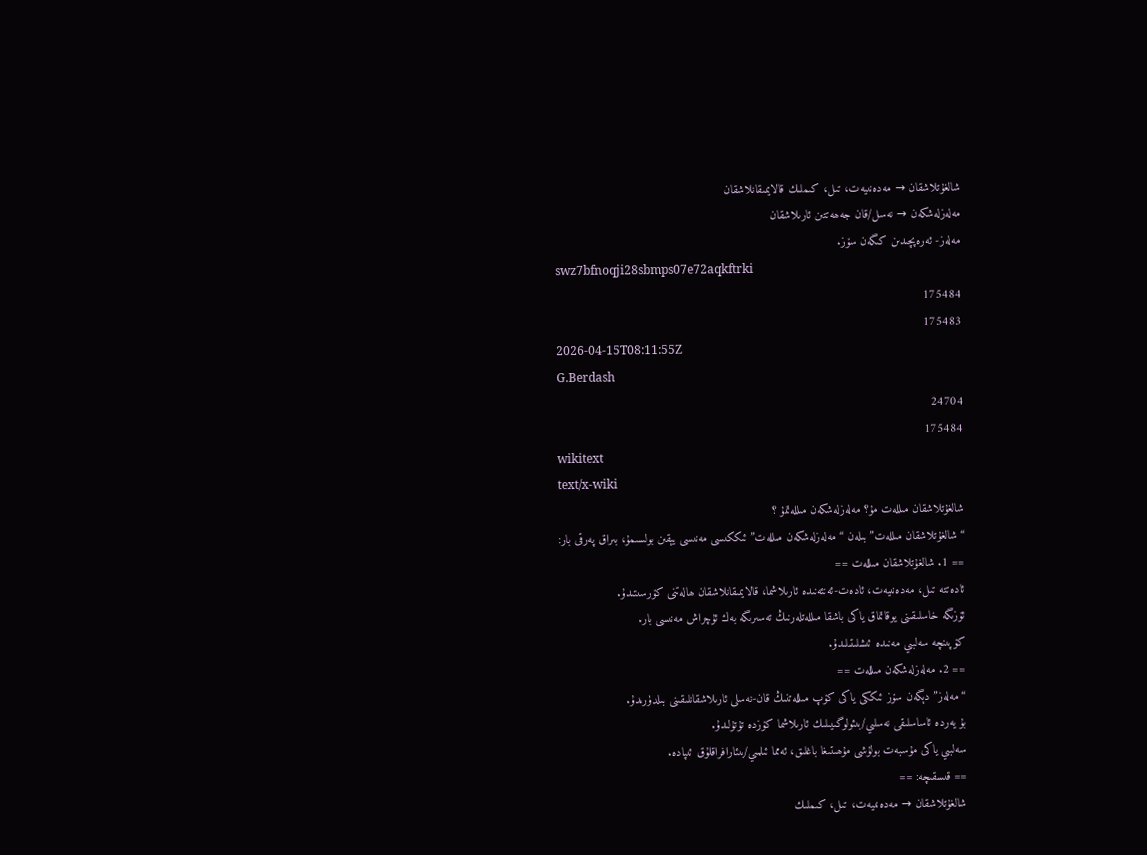شالغۇتلاشقان → مەدەنىيەت، تىل، كىملىك قالايمىقانلاشقان
مەلەزلەشكەن → نەسل/قان جەھەتتىن ئارىلاشقان
مەلەز- ئەرەپچىدىن كىگەن سۆز.
swz7bfnoqji28sbmps07e72aqkftrki
175484
175483
2026-04-15T08:11:55Z
G.Berdash
24704
175484
wikitext
text/x-wiki
شالغۇتلاشقان مىللەت مۇ؟ مەلەزلەشكەن مىللەتمۇ ؟
“شالغۇتلاشقان مىللەت” بىلەن “مەلەزلەشكەن مىللەت” ئىككىسى مەنىسى يېقىن بولسىمۇ، بىراق پەرقى بار:
== 1. شالغۇتلاشقان مىللەت ==
ئادەتتە تىل، مەدەنىيەت، ئادەت-ئەنئەنىدە ئارىلاشما، قالايمىقانلاشقان ھالەتنى كۆرسىتىدۇ.
ئۆزىگە خاسلىقىنى يوقاتماق ياكى باشقا مىللەتلەرنىڭ تەسىرىگە بەك ئۇچراش مەنىسى بار.
كۆپىنچە سەلبىي مەنىدە ئىشلىتىلىدۇ.
== 2. مەلەزلەشكەن مىللەت ==
“مەلەز” دېگەن سۆز ئىككى ياكى كۆپ مىللەتنىڭ قان-نەسلى ئارىلاشقانلىقىنى بىلدۈرىدۇ.
بۇ يەردە ئاساسلىقى نەسلىي/بىئولوگىيىلىك ئارىلاشما كۆزدە تۇتۇلىدۇ.
سەلبىي ياكى مۇسبەت بولۇشى مۇھىتىغا باغلىق، ئەمما ئىلمىي/بىئارافراقلۇق ئىپادە.
== قىسقىچە: ==
شالغۇتلاشقان → مەدەنىيەت، تىل، كىملىك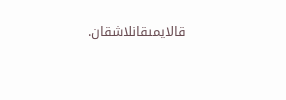قالايمىقانلاشقان.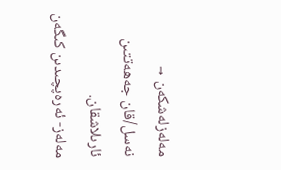مەلەزلەشكەن → نەسل/قان جەھەتتىن ئارىلاشقان.
مەلەز- ئەرەپچىدىن كىگەن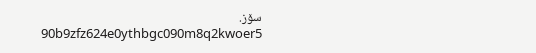سۆز.
90b9zfz624e0ythbgc090m8q2kwoer5